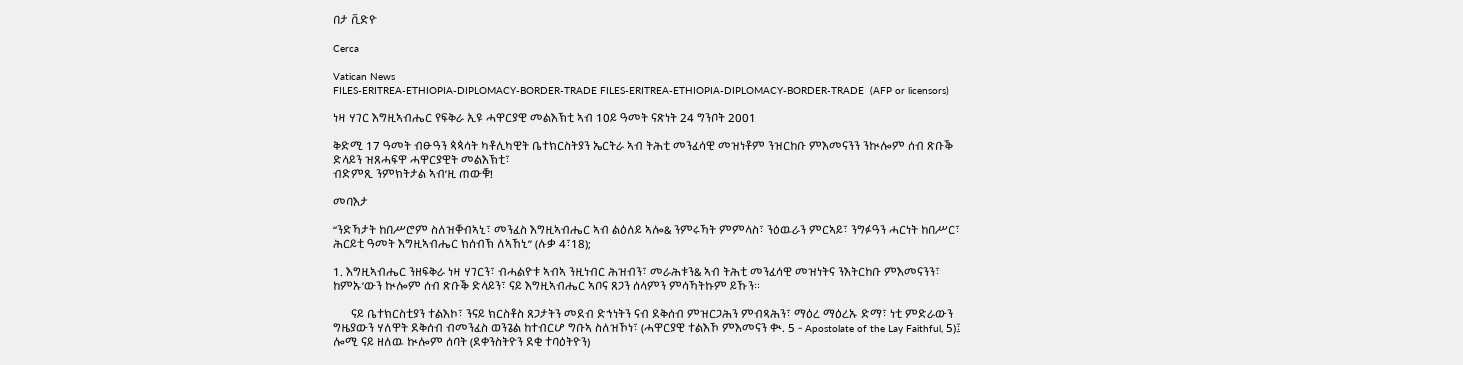በታ ቪድዮ

Cerca

Vatican News
FILES-ERITREA-ETHIOPIA-DIPLOMACY-BORDER-TRADE FILES-ERITREA-ETHIOPIA-DIPLOMACY-BORDER-TRADE  (AFP or licensors)

ነዛ ሃገር እግዚኣብሔር የፍቅራ ኢዩ ሓዋርያዊ መልእኽቲ ኣብ 10ይ ዓመት ናጽነት 24 ግንቦት 2001

ቅድሚ 17 ዓመት ብፁዓን ጳጳሳት ካቶሊካዊት ቤተክርስትያን ኤርትራ ኣብ ትሕቲ መንፈሳዊ መዝነቶም ንዝርከቡ ምእመናንን ንኲሎም ሰብ ጽቡቕ ድላይን ዝጸሓፍዋ ሓዋርያዊት መልእኽቲ፣
ብድምጺ ንምክትታል ኣብ’ዚ ጠውቑ!

መባእታ

“ንድኻታት ከበሥሮም ስለዝቐብኣኒ፣ መንፈስ እግዚኣብሔር ኣብ ልዕለይ ኣሎ& ንምሩኻት ምምላስ፣ ንዕዉራን ምርኣይ፣ ንግፉዓን ሓርነት ከበሥር፣ ሕርይቲ ዓመት እግዚኣብሔር ክሰብኽ ለኣኸኒ” (ሉቃ 4፣18);

1. እግዚኣብሔር ንዘፍቅራ ነዛ ሃገርን፣ ብሓልዮቱ ኣብኣ ንዚነብር ሕዝብን፣ መራሕቱን& ኣብ ትሕቲ መንፈሳዊ መዝነትና ንእትርከቡ ምእመናንን፣ ከምኡ’ውን ኲሎም ሰብ ጽቡቕ ድላይን፣ ናይ እግዚኣብሔር ኣቦና ጸጋን ሰላምን ምሳኻትኩም ይኹን።

      ናይ ቤተክርስቲያን ተልእኮ፣ ንናይ ክርስቶስ ጸጋታትን መደብ ድኅነትን ናብ ደቅሰብ ምዝርጋሕን ምብጻሕን፣ ማዕረ ማዕረኡ ድማ፣ ነቲ ምድራውን ግዜያውን ሃለዋት ደቅሰብ ብመንፈስ ወንጌል ከተብርሆ ግቡኣ ስለዝኾነ፣ (ሓዋርያዊ ተልእኾ ምእመናን ቊ. 5 - Apostolate of the Lay Faithful, 5)፤ ሎሚ ናይ ዘለዉ ኲሎም ሰባት (ደቀንስትዮን ደቂ ተባዕትዮን)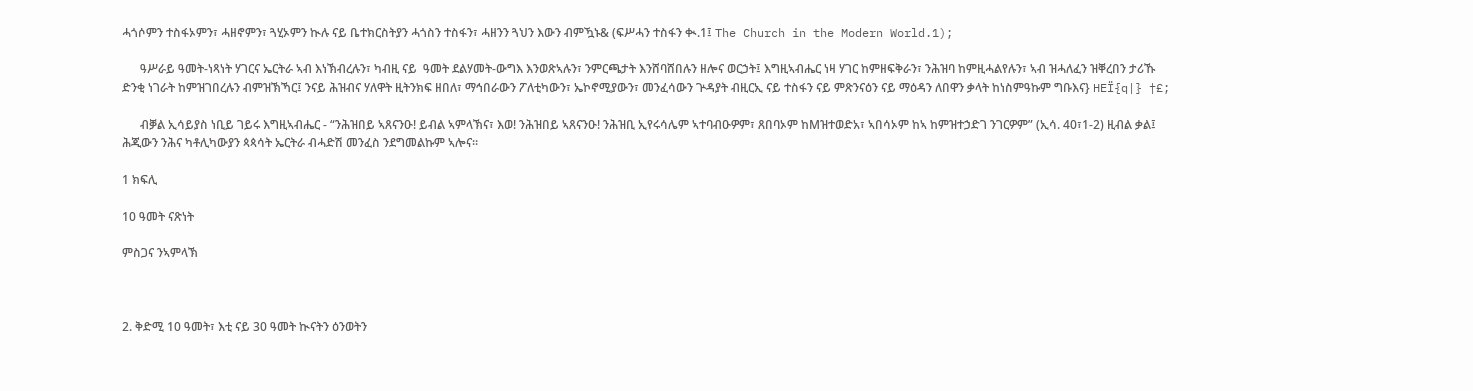ሓጎሶምን ተስፋኦምን፣ ሓዘኖምን፣ ጓሂኦምን ኲሉ ናይ ቤተክርስትያን ሓጎስን ተስፋን፣ ሓዘንን ጓህን እውን ብምዃኑ& (ፍሥሓን ተስፋን ቊ.1፤ The Church in the Modern World.1);

      ዓሥራይ ዓመት-ነጻነት ሃገርና ኤርትራ ኣብ እነኽብረሉን፣ ካብዚ ናይ  ዓመት ደልሃመት-ውግእ እንወጽኣሉን፣ ንምርጫታት እንሸባሸበሉን ዘሎና ወርኃት፤ እግዚኣብሔር ነዛ ሃገር ከምዘፍቅራን፣ ንሕዝባ ከምዚሓልየሉን፣ ኣብ ዝሓለፈን ዝቐረበን ታሪኹ ድንቂ ነገራት ከምዝገበረሉን ብምዝኽኻር፤ ንናይ ሕዝብና ሃለዋት ዚትንክፍ ዘበለ፣ ማኅበራውን ፖለቲካውን፣ ኤኮኖሚያውን፣ መንፈሳውን ጕዳያት ብዚርኢ ናይ ተስፋን ናይ ምጽንናዕን ናይ ማዕዳን ለበዋን ቃላት ከነስምዓኩም ግቡእና} HEÏ{q|} †£;

      ብቓል ኢሳይያስ ነቢይ ገይሩ እግዚኣብሔር - “ንሕዝበይ ኣጸናንዑ! ይብል ኣምላኽና፣ እወ! ንሕዝበይ ኣጸናንዑ! ንሕዝቢ ኢየሩሳሌም ኣተባብዑዎም፣ ጸበባኦም ከMዝተወድአ፣ ኣበሳኦም ከኣ ከምዝተኃድገ ንገርዎም” (ኢሳ. 40፣1-2) ዚብል ቃል፤ ሕጂውን ንሕና ካቶሊካውያን ጳጳሳት ኤርትራ ብሓድሽ መንፈስ ንደግመልኩም ኣሎና።

1 ክፍሊ

10 ዓመት ናጽነት

ምስጋና ንኣምላኽ



2. ቅድሚ 10 ዓመት፣ እቲ ናይ 30 ዓመት ኲናትን ዕንወትን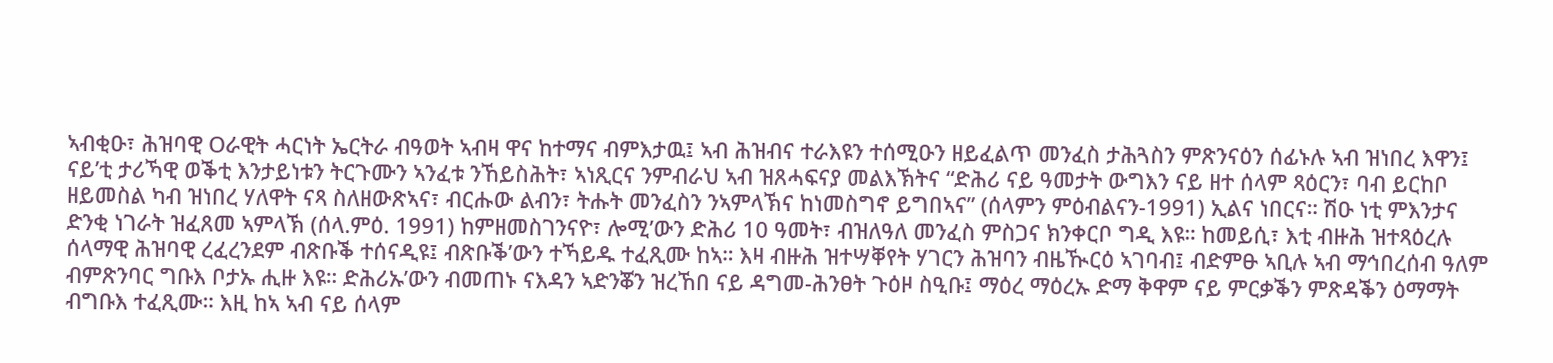ኣብቂዑ፣ ሕዝባዊ Oራዊት ሓርነት ኤርትራ ብዓወት ኣብዛ ዋና ከተማና ብምእታዉ፤ ኣብ ሕዝብና ተራእዩን ተሰሚዑን ዘይፈልጥ መንፈስ ታሕጓስን ምጽንናዕን ሰፊኑሉ ኣብ ዝነበረ እዋን፤ ናይ’ቲ ታሪኻዊ ወቕቲ እንታይነቱን ትርጉሙን ኣንፈቱ ንኸይስሕት፣ ኣነጺርና ንምብራህ ኣብ ዝጸሓፍናያ መልእኽትና “ድሕሪ ናይ ዓመታት ውግእን ናይ ዘተ ሰላም ጻዕርን፣ ባብ ይርከቦ ዘይመስል ካብ ዝነበረ ሃለዋት ናጻ ስለዘውጽኣና፣ ብርሑው ልብን፣ ትሑት መንፈስን ንኣምላኽና ከነመስግኖ ይግበኣና” (ሰላምን ምዕብልናን-1991) ኢልና ነበርና። ሽዑ ነቲ ምእንታና ድንቂ ነገራት ዝፈጸመ ኣምላኽ (ሰላ.ምዕ. 1991) ከምዘመስገንናዮ፣ ሎሚ’ውን ድሕሪ 10 ዓመት፣ ብዝለዓለ መንፈስ ምስጋና ክንቀርቦ ግዲ እዩ። ከመይሲ፣ እቲ ብዙሕ ዝተጻዕረሉ ሰላማዊ ሕዝባዊ ረፈረንደም ብጽቡቕ ተሰናዲዩ፤ ብጽቡቕ’ውን ተኻይዱ ተፈጺሙ ከኣ። እዛ ብዙሕ ዝተሣቐየት ሃገርን ሕዝባን ብዜዂርዕ ኣገባብ፤ ብድምፁ ኣቢሉ ኣብ ማኅበረሰብ ዓለም ብምጽንባር ግቡእ ቦታኡ ሒዙ እዩ። ድሕሪኡ’ውን ብመጠኑ ናእዳን ኣድንቖን ዝረኸበ ናይ ዳግመ-ሕንፀት ጉዕዞ ስዒቡ፤ ማዕረ ማዕረኡ ድማ ቅዋም ናይ ምርቃቕን ምጽዳቕን ዕማማት ብግቡእ ተፈጺሙ። እዚ ከኣ ኣብ ናይ ሰላም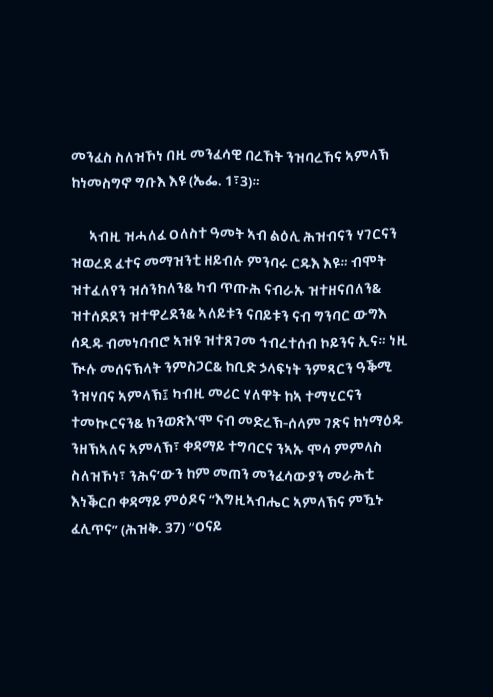መንፈስ ስለዝኾነ በዚ መንፈሳዊ በረኸት ንዝባረኸና ኣምላኽ ከነመስግኖ ግቡእ እዩ (ኤፌ. 1፣3)።

      ኣብዚ ዝሓለፈ Oለስተ ዓመት ኣብ ልዕሊ ሕዝብናን ሃገርናን ዝወረደ ፈተና መማዝንቲ ዘይብሉ ምንባሩ ርዱእ እዩ። ብሞት ዝተፈለየን ዝሰንከለን& ካብ ጥጡሕ ናብራኡ ዝተዘናበለን& ዝተሰደደን ዝተዋረደን& ኣለይቱን ናበይቱን ናብ ግንባር ውግእ ሰዲዱ ብመነባብሮ ኣዝዩ ዝተጸገመ ኅብረተሰብ ኮይንና ኢና። ነዚ ዂሉ መሰናኽላት ንምስጋር& ከቢድ ኃላፍነት ንምጻርን ዓቕሚ ንዝሃበና ኣምላኽ፤ ካብዚ መሪር ሃለዋት ከኣ ተማሂርናን ተመኲርናን& ክንወጽእ’ሞ ናብ መድረኽ-ሰላም ገጽና ከነማዕዱ ንዘኽኣለና ኣምላኽ፣ ቀዳማይ ተግባርና ንኣኡ ሞሳ ምምላስ ስለዝኾነ፣ ንሕና’ውን ከም መጠን መንፈሳውያን መራሕቲ እነቕርቦ ቀዳማይ ምዕዶና “እግዚኣብሔር ኣምላኽና ምዃኑ ፈሊጥና” (ሕዝቅ. 37) “Oናይ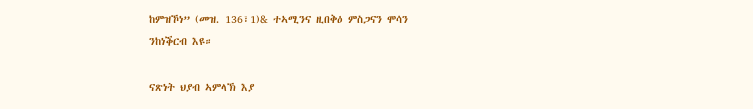ከምዝኾነ” (መዝ. 136፣1)& ተኣሚንና ዚበቅዕ ምስጋናን ሞሳን ንከነቕርብ እዩ።

ናጽነት ህያብ ኣምላኽ እያ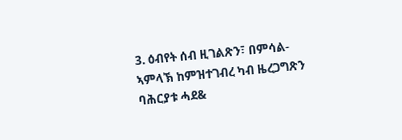3. ዕብየት ሰብ ዚገልጽን፣ በምሳል-ኣምላኽ ከምዝተገብረ ካብ ዜረጋግጽን ባሕርያቱ ሓደ&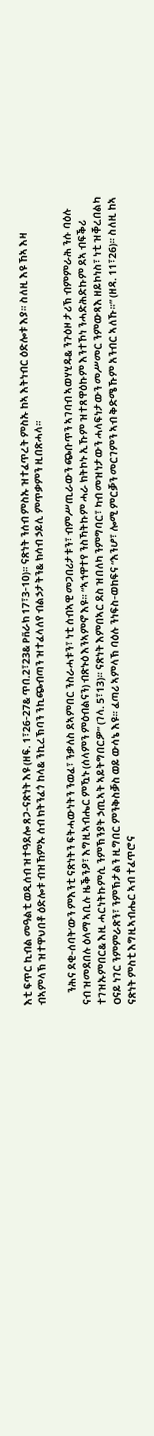እቲ ፍጥር ኪብል መዓልቲ ወዲሰብ ዝተዓደሎ ጸጋ-ናጽነት እዩ (ዘፍ. 1፣26-27& ጥበ.2፣23& Pñራክ 17፣3-10)። ናጽነት ንሰብ ምስኡ ዝተፈጥረት ምስኡ ከኣ እትነብር ዕድሎቱ እያ። ስለዚ እዩ ኸኣ እዛ ብኣምላኽ ዝተዋህበቶ ዕድሎቱ ብዝኸምኡ ሰብ ክትንፈጎ ከላ& ንኪረኽባን ንኪጭብጣን ዝተፈላለየ ብልኃታትን& ክሳብ ኃይሊ ምጥቃምን ዚበጽሓላ።

      ንሕና ደቂ-ሰባት’ውን ምእንቲ ናጽነትን ፍትሓውነትን ንወፈ፣ ንቃለስ ደኣምበር ንስራሓቱን፣ ነቲ ሰብኣዊ መጋበሪታቱን፣ ብምሥጢራውን ጭቡጥን ኣገባብ ኣወሃሂዱ& ንጉዕዞ ታሪኽ ብምምራሕ ንሱ ባዕሉ ናብ ዝመደበሉ ዕላማ ኣቢሉ ዜቕንዖ፣ እግዚኣብሔር ምዃኑ (ሰላምን ምዕብልናን) ብጽኑዕ እንኣምኖ እዩ። “ኣኅዋተየ ንስኻትኩም ሓራ ክትኮኑ ኢኹም ዝተጸዋዕኩም እንተኾነ ንሓድሕድኩም ደኣ ብፍቕሪ ተገዝኡምበር& እዚ ሓርነትኩምሲ ንምኽንያት ኃጢኣት ኣይትግበርዎ” (ገላ. 5፣13)። ናጽነት እምበኣር ደስ ዝበለካ ንምግባር፣ ካብ መዝነታውን ሓላፍነታውን መሥመር ንምውጻእ ዘይኮነስ፣ ነቲ ዝቐረበልካ Oናይ ነገር ንምምራጽን፣ ንምኽታልን ዚግበር ምንቅስቓስ ወይ ውሳኔ እዩ። ፈጣሪ ኣምላኽ ባዕሉ ንነፍስ-ወከፍና “እንሆ፣ ሎሚ ምርቓን መርገምን ኣብ ቅድሜኹም አንብር ኣለኹ።” (ዘዳ. 11፣26)። ስለዚ ከኣ ናጽነት ምስቲ እግዚኣብሔር ኣብ ተፈጥሮና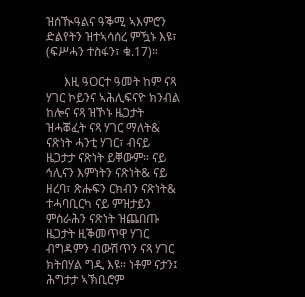ዝሰዂዓልና ዓቕሚ ኣእምሮን ድልየትን ዝተኣሳሰረ ምዃኑ እዩ፣ (ፍሥሓን ተስፋን፣ ቁ.17)።

      እዚ ዓOርተ ዓመት ከም ናጻ ሃገር ኮይንና ኣሕሊፍናዮ ክንብል ከሎና ናጻ ዝኾኑ ዜጋታት ዝሓቖፈት ናጻ ሃገር ማለት& ናጽነት ሓንቲ ሃገር፣ ብናይ ዜጋታታ ናጽነት ይቐውም። ናይ ኅሊናን እምነትን ናጽነት& ናይ ዘረባ፣ ጽሑፍን ርክብን ናጽነት& ተሓባቢርካ ናይ ምዝታይን ምስራሕን ናጽነት ዝጨበጡ ዜጋታት ዚቕመጥዋ ሃገር ብግዳምን ብውሽጥን ናጻ ሃገር ክትበሃል ግዲ እዩ። ነቶም ናታን፤ ሕግታታ ኣኽቢሮም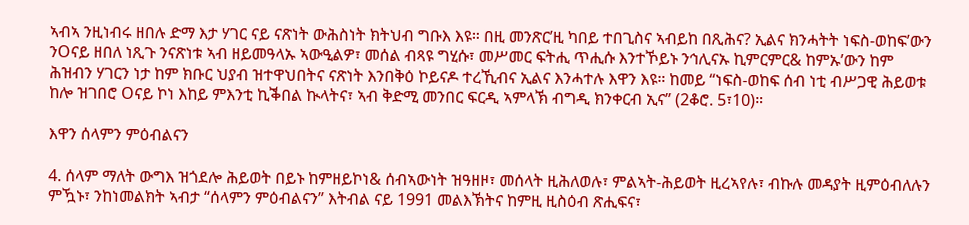ኣብኣ ንዚነብሩ ዘበሉ ድማ እታ ሃገር ናይ ናጽነት ውሕስነት ክትህብ ግቡእ እዩ። በዚ መንጽር’ዚ ካበይ ተበጊስና ኣብይከ በጺሕና? ኢልና ክንሓትት ነፍስ-ወከፍ’ውን ንOናይ ዘበለ ነጺጉ ንናጽነቱ ኣብ ዘይመዓላኡ ኣውዒልዎ፣ መሰል ብጻዩ ግሂሱ፣ መሥመር ፍትሒ ጥሒሱ እንተኾይኑ ንኅሊናኡ ኪምርምር& ከምኡ’ውን ከም ሕዝብን ሃገርን ነታ ከም ክቡር ህያብ ዝተዋህበትና ናጽነት እንበቅዕ ኮይናዶ ተረኺብና ኢልና እንሓተሉ እዋን እዩ። ከመይ “ነፍስ-ወከፍ ሰብ ነቲ ብሥጋዊ ሕይወቱ ከሎ ዝገበሮ Oናይ ኮነ እከይ ምእንቲ ኪቕበል ኲላትና፣ ኣብ ቅድሚ መንበር ፍርዲ ኣምላኽ ብግዲ ክንቀርብ ኢና” (2ቆሮ. 5፣10)።

እዋን ሰላምን ምዕብልናን

4. ሰላም ማለት ውግእ ዝጎደሎ ሕይወት በይኑ ከምዘይኮነ& ሰብኣውነት ዝዓዘዞ፣ መሰላት ዚሕለወሉ፣ ምልኣት-ሕይወት ዚረኣየሉ፣ ብኩሉ መዳያት ዚምዕብለሉን ምዃኑ፣ ንከነመልክት ኣብታ “ሰላምን ምዕብልናን” እትብል ናይ 1991 መልእኽትና ከምዚ ዚስዕብ ጽሒፍና፣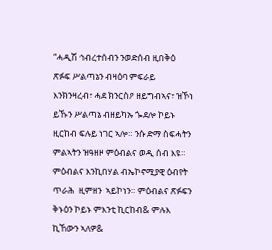“ሓዲሽ ኅብረተሰብን ንወድሰብ ዚበቅዕ ጽፉፍ ሥልጣኔን ብዛዕባ ምፍራይ እንክንዛረብ፣ ሓደ ክንርስዖ ዘይግብኣና፣ ዝኾነ ይኹን ሥልጣኔ ብዘይካኡ ጐደሎ ኮይኑ ዚርከብ ፍሉይ ነገር ኣሎ። ንሱ ድማ ስፍሓትን ምልኣትን ዝዓዘዞ ምዕብልና ወዲ ሰብ እዩ። ምዕብልና እንኪበሃል ብኤኮኖሚያዊ ዕብየት  ጥራሕ  ዚምዘን  ኣይኮነን። ምዕብልና ጽፉፍን ቅኑዕን ኮይኑ ምእንቲ ኪርከብ& ምሉእ ኪኸውን ኣለዎ&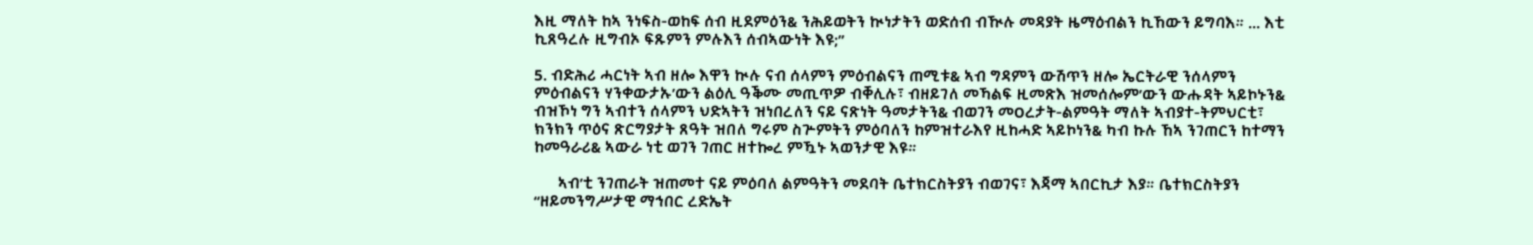እዚ ማለት ከኣ ንነፍስ-ወከፍ ሰብ ዚደምዕን& ንሕይወትን ኲነታትን ወድሰብ ብዂሉ መዳያት ዜማዕብልን ኪኸውን ይግባእ። ... እቲ ኪጸዓረሉ ዚግብኦ ፍጹምን ምሉእን ሰብኣውነት እዩ;”

5. ብድሕሪ ሓርነት ኣብ ዘሎ እዋን ኲሉ ናብ ሰላምን ምዕብልናን ጠሚቱ& ኣብ ግዳምን ውሽጥን ዘሎ ኤርትራዊ ንሰላምን ምዕብልናን ሃንቀውታኡ’ውን ልዕሊ ዓቕሙ መጢጥዎ ብቐሊሉ፣ ብዘይገለ መኻልፍ ዚመጽእ ዝመሰሎም’ውን ውሑዳት ኣይኮኑን& ብዝኾነ ግን ኣብተን ሰላምን ህድኣትን ዝነበረለን ናይ ናጽነት ዓመታትን& ብወገን መOረታት-ልምዓት ማለት ኣብያተ-ትምህርቲ፣ ክንክን ጥዕና ጽርግያታት ጸዓት ዝበለ ግሩም ስጕምትን ምዕባለን ከምዝተራእየ ዚከሓድ ኣይኮነን& ካብ ኩሉ ኸኣ ንገጠርን ከተማን ከመዓራሪ& ኣውራ ነቲ ወገን ገጠር ዘተኰረ ምዃኑ ኣወንታዊ እዩ።

      ኣብ’ቲ ንገጠራት ዝጠመተ ናይ ምዕባለ ልምዓትን መደባት ቤተክርስትያን ብወገና፣ እጃማ ኣበርኪታ እያ። ቤተክርስትያን “ዘይመንግሥታዊ ማኅበር ረድኤት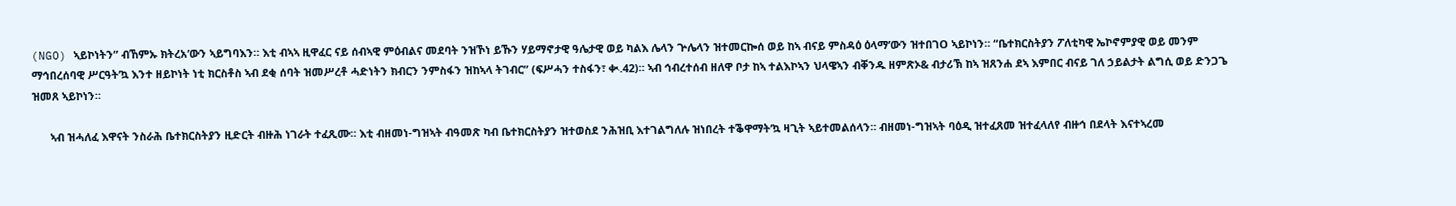(NGO) ኣይኮነትን” ብኸምኡ ክትረአ’ውን ኣይግባእን። እቲ ብኣኣ ዚዋፈር ናይ ሰብኣዊ ምዕብልና መደባት ንዝኾነ ይኹን ሃይማኖታዊ ዓሌታዊ ወይ ካልእ ሌላን ጕሌላን ዝተመርኰሰ ወይ ከኣ ብናይ ምስዳዕ ዕላማ’ውን ዝተበገO ኣይኮነን። “ቤተክርስትያን ፖለቲካዊ ኤኮኖምያዊ ወይ መንም ማኅበረሰባዊ ሥርዓት’ኳ እንተ ዘይኮነት ነቲ ክርስቶስ ኣብ ደቂ ሰባት ዝመሥረቶ ሓድነትን ክብርን ንምስፋን ዝከኣላ ትገብር” (ፍሥሓን ተስፋን፣ ቊ.42)። ኣብ ኅብረተሰብ ዘለዋ ቦታ ከኣ ተልእኮኣን ህላዌኣን ብቐንዱ ዘምጽኦ& ብታሪኽ ከኣ ዝጸንሐ ደኣ እምበር ብናይ ገለ ኃይልታት ልግሲ ወይ ድንጋጌ ዝመጸ ኣይኮነን።

      ኣብ ዝሓለፈ እዋናት ንስራሕ ቤተክርስትያን ዚድርት ብዙሕ ነገራት ተፈጺሙ። እቲ ብዘመነ-ግዝኣት ብዓመጽ ካብ ቤተክርስትያን ዝተወስደ ንሕዝቢ እተገልግለሉ ዝነበረት ተቕዋማት’ኳ ዛጊት ኣይተመልሰላን። ብዘመነ-ግዝኣት ባዕዲ ዝተፈጸመ ዝተፈላለየ ብዙኅ በደላት እናተኣረመ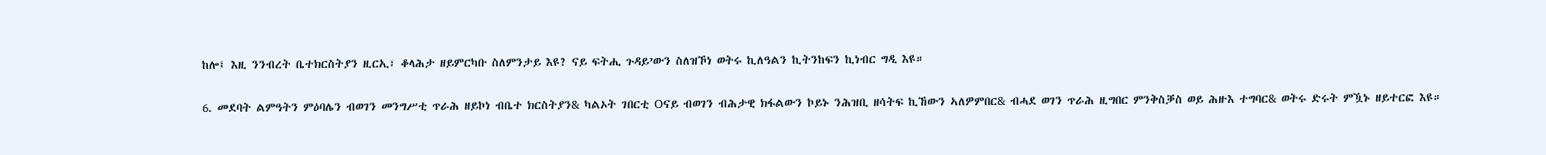ከሎ፤ እዚ ንንብረት ቤተክርስትያን ዚርኢ፣ ቆላሕታ ዘይምርካቡ ስለምንታይ እዩ? ናይ ፍትሒ ጉዳይ’ውን ስለዝኾነ ወትሩ ኪለዓልን ኪትንከፍን ኪነብር ግዲ እዩ።

6. መደባት ልምዓትን ምዕባሌን ብወገን መንግሥቲ ጥራሕ ዘይኮነ ብቤተ ክርስትያን& ካልኦት ገበርቲ Oናይ ብወገን ብሕታዊ ክፋልውን ኮይኑ ንሕዝቢ ዘሳትፍ ኪኸውን ኣለዎምበር& ብሓደ ወገን ጥራሕ ዚግበር ምንቅስቓስ ወይ ሕዙእ ተግባር& ወትሩ ድሩት ምዃኑ ዘይተርፎ እዩ።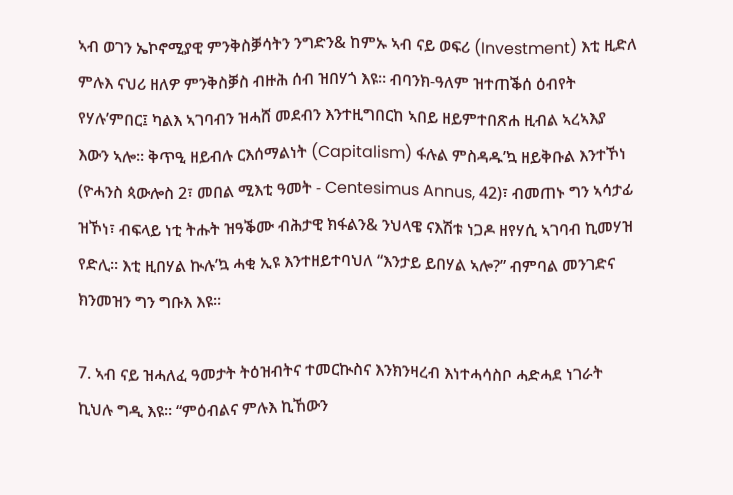ኣብ ወገን ኤኮኖሚያዊ ምንቅስቓሳትን ንግድን& ከምኡ ኣብ ናይ ወፍሪ (Investment) እቲ ዚድለ ምሉእ ናህሪ ዘለዎ ምንቅስቓስ ብዙሕ ሰብ ዝበሃጎ እዩ። ብባንክ-ዓለም ዝተጠቕሰ ዕብየት የሃሉ’ምበር፤ ካልእ ኣገባብን ዝሓሸ መደብን እንተዚግበርከ ኣበይ ዘይምተበጽሐ ዚብል ኣረኣእያ እውን ኣሎ። ቅጥዒ ዘይብሉ ርእሰማልነት (Capitalism) ፋሉል ምስዳዱ’ኳ ዘይቅቡል እንተኾነ (ዮሓንስ ጳውሎስ 2፣ መበል ሚእቲ ዓመት - Centesimus Annus, 42)፣ ብመጠኑ ግን ኣሳታፊ ዝኾነ፣ ብፍላይ ነቲ ትሑት ዝዓቕሙ ብሕታዊ ክፋልን& ንህላዌ ናእሽቱ ነጋዶ ዘየሃሲ ኣገባብ ኪመሃዝ የድሊ። እቲ ዚበሃል ኲሉ’ኳ ሓቂ ኢዩ እንተዘይተባህለ “እንታይ ይበሃል ኣሎ?” ብምባል መንገድና ክንመዝን ግን ግቡእ እዩ።

7. ኣብ ናይ ዝሓለፈ ዓመታት ትዕዝብትና ተመርኲስና እንክንዛረብ እነተሓሳስቦ ሓድሓደ ነገራት ኪህሉ ግዲ እዩ። “ምዕብልና ምሉእ ኪኸውን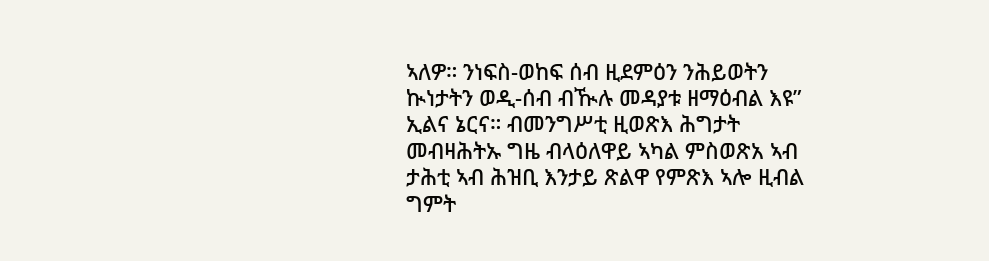ኣለዎ። ንነፍስ-ወከፍ ሰብ ዚደምዕን ንሕይወትን ኲነታትን ወዲ-ሰብ ብዂሉ መዳያቱ ዘማዕብል እዩ” ኢልና ኔርና። ብመንግሥቲ ዚወጽእ ሕግታት መብዛሕትኡ ግዜ ብላዕለዋይ ኣካል ምስወጽአ ኣብ ታሕቲ ኣብ ሕዝቢ እንታይ ጽልዋ የምጽእ ኣሎ ዚብል ግምት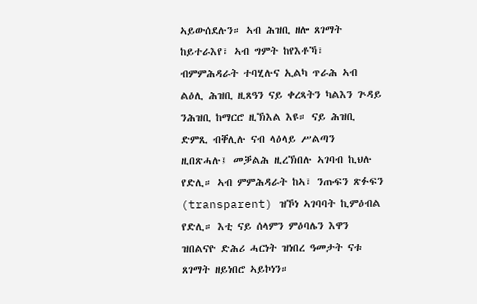ኣይውሰደሉን። ኣብ ሕዝቢ ዘሎ ጸገማት ከይተራእየ፣ ኣብ ግምት ከየእቶኻ፣ ብምምሕዳራት ተባሂሉና ኢልካ ጥራሕ ኣብ ልዕሊ ሕዝቢ ዚጸዓን ናይ ቀረጻትን ካልእን ጕዳይ ንሕዝቢ ከማርሮ ዚኽእል እዩ። ናይ ሕዝቢ ድምጺ ብቐሊሉ ናብ ላዕላይ ሥልጣን ዚበጽሓሉ፤ መቓልሕ ዚረኽበሉ ኣገባብ ኪህሉ የድሊ። ኣብ ምምሕዳራት ከኣ፣ ንጡፍን ጽፉፍን (transparent) ዝኾነ ኣገባባት ኪምዕብል የድሊ። እቲ ናይ ሰላምን ምዕባሌን እዋን ዝበልናዮ ድሕሪ ሓርነት ዝነበረ ዓመታት ናቱ ጸገማት ዘይነበሮ ኣይኮነን።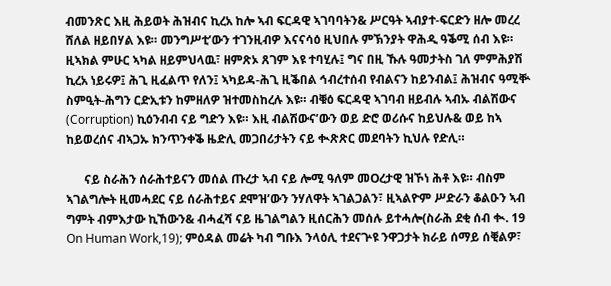ብመንጽር እዚ ሕይወት ሕዝብና ኪረአ ከሎ ኣብ ፍርዳዊ ኣገባባትን& ሥርዓት ኣብያተ-ፍርድን ዘሎ መረረ ሸለል ዘይበሃል እዩ። መንግሥቲ’ውን ተገንዚብዎ እናናሳዕ ዚህበሉ ምኽንያት ዋሕዲ ዓቕሚ ሰብ እዩ። ዚኣክል ምሁር ኣካል ዘይምህላዉ፣ ዘምጽኦ ጸገም እዩ ተባሂሉ፤ ግና በዚ ኹሉ ዓመታትስ ገለ ምምሕያሽ ኪረአ ነይሩዎ፤ ሕጊ ዚፈልጥ የለን፤ ኣካይዳ-ሕጊ ዚቕበል ኅብረተሰብ የብልናን ከይንብል፤ ሕዝብና ዓሚቝ ስምዒት-ሕግን ርድኢቱን ከምዘለዎ ዝተመስከረሉ እዩ። ብቑዕ ፍርዳዊ ኣገባብ ዘይብሉ ኣብኡ ብልሽውና (Corruption) ኪዕንብብ ናይ ግድን እዩ። እዚ ብልሽውና’ውን ወይ ድሮ ወሪሱና ከይህሉ& ወይ ከኣ ከይወረሰና ብኣጋኡ ክንጥንቀቕ ዜድሊ መጋበሪታትን ናይ ቊጽጽር መደባትን ኪህሉ የድሊ።

      ናይ ስራሕን ሰራሕተይናን መሰል ጡረታ ኣብ ናይ ሎሚ ዓለም መOረታዊ ዝኾነ ሕቶ እዩ። ብስም ኣገልግሎት ዚመሓደር ናይ ሰራሕተይና ደሞዝ’ውን ንሃለዋት ኣገልጋልን፣ ዚኣልዮም ሥድራን ቆልዑን ኣብ ግምት ብምእታው ኪኸውን& ብሓፈሻ ናይ ዜገልግልን ዚሰርሕን መሰሉ ይተሓሎ(ስራሕ ደቂ ሰብ ቊ. 19 On Human Work,19); ምዕዳል መሬት ካብ ግቡእ ንላዕሊ ተደናጕዩ ንዋጋታት ክራይ ሰማይ ሰቒልዎ፣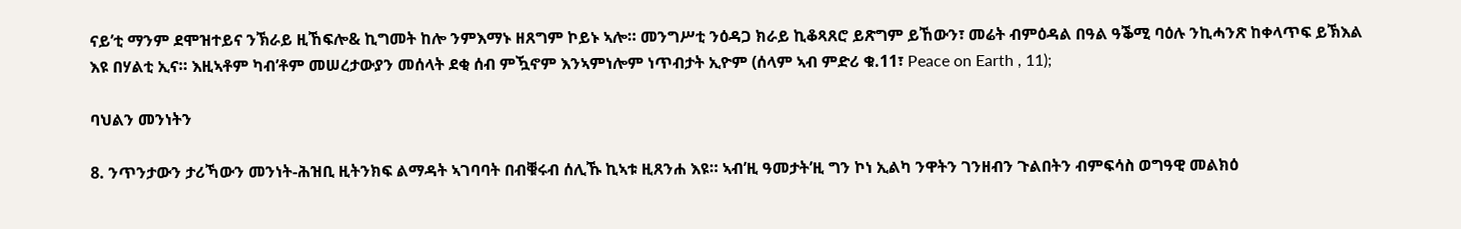ናይ’ቲ ማንም ደሞዝተይና ንኽራይ ዚኸፍሎ& ኪግመት ከሎ ንምእማኑ ዘጸግም ኮይኑ ኣሎ። መንግሥቲ ንዕዳጋ ክራይ ኪቆጻጸሮ ይጽግም ይኸውን፣ መሬት ብምዕዳል በዓል ዓቕሚ ባዕሉ ንኪሓንጽ ከቀላጥፍ ይኽእል እዩ በሃልቲ ኢና። እዚኣቶም ካብ’ቶም መሠረታውያን መሰላት ደቂ ሰብ ምዃኖም እንኣምነሎም ነጥብታት ኢዮም (ሰላም ኣብ ምድሪ ቁ.11፣ Peace on Earth , 11);

ባህልን መንነትን

8. ንጥንታውን ታሪኻውን መንነት-ሕዝቢ ዚትንክፍ ልማዳት ኣገባባት በብቑሩብ ሰሊኹ ኪኣቱ ዚጸንሐ እዩ። ኣብ’ዚ ዓመታት’ዚ ግን ኮነ ኢልካ ንዋትን ገንዘብን ጉልበትን ብምፍሳስ ወግዓዊ መልክዕ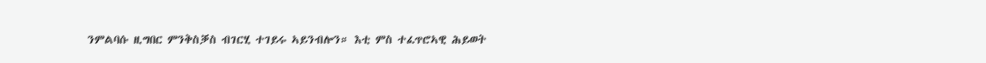ንምልባሱ ዚግበር ምንቅስቓስ ብገርሂ ተገይሩ ኣይንብሎን። እቲ ምስ ተፈጥሮኣዊ ሕይወት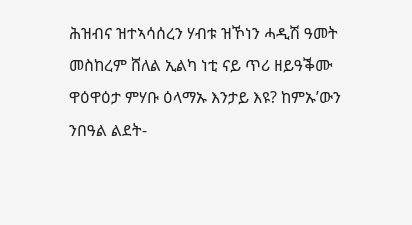ሕዝብና ዝተኣሳሰረን ሃብቱ ዝኾነን ሓዲሽ ዓመት መስከረም ሸለል ኢልካ ነቲ ናይ ጥሪ ዘይዓቕሙ ዋዕዋዕታ ምሃቡ ዕላማኡ እንታይ እዩ? ከምኡ’ውን ንበዓል ልደት-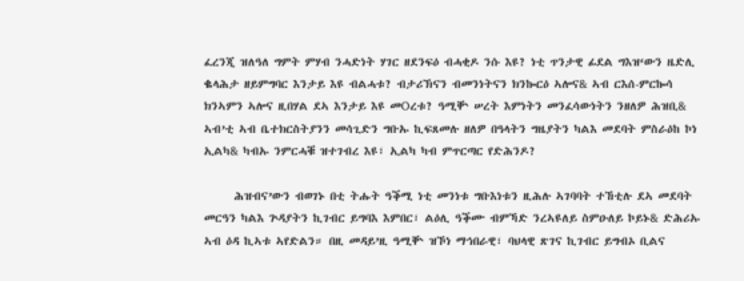ፈረንጂ ዝለዓለ ግምት ምሃብ ንሓድነት ሃገር ዘደንፍዕ ብሓቂዶ ንሱ እዩ? ነቲ ጥንታዊ ፊደል ግእዝ‘ውን ዜድሊ ቈላሕታ ዘይምግባር እንታይ እዩ ብልሓቱ? ብታሪኽናን ብመንነትናን ክንኰርዕ ኣሎና& ኣብ ርእሰ-ምርኰሳ ክንኣምን ኣሎና ዚበሃል ደኣ እንታይ እዩ መOረቱ? ዓሚቝ ሠረት እምነትን መንፈሳውነትን ንዘለዎ ሕዝቢ& ኣብ’ቲ ኣብ ቤተክርስትያንን መሳጊድን ግቡኡ ኪፍጸመሉ ዘለዎ በዓላትን ግዜያትን ካልእ መደባት ምስራዕከ ኮነ ኢልካ& ካብኡ ንምርሓቑ ዝተገብረ እዩ፣ ኢልካ ካብ ምጥርጣር የድሕንዶ?

      ሕዝብና’ውን ብወገኑ በቲ ትሑት ዓቕሚ ነቲ መንነቱ ግቡእነቱን ዚሕሉ ኣገባባት ተኸቲሉ ደኣ መደባት መርዓን ካልእ ጕዳያትን ኪገብር ይግባእ እምበር፣ ልዕሊ ዓቕሙ ብምኻድ ንረኣዩለይ ስምዑለይ ኮይኑ& ድሕሪኡ ኣብ ዕዳ ኪኣቱ ኣየድልን። በዚ መዳይ’ዚ ዓሚቝ ዝኾነ ማኅበራዊ፣ ባህላዊ ጽገና ኪገብር ይግብኦ ቢልና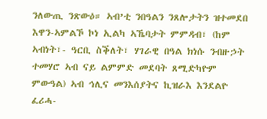ንለውጢ ንጽውዕ። ኣብ’ቲ ንበዓልን ንጸሎታትን ዝተመደበ እዋን-ኣምልኾ ኮነ ኢልካ ኣኼባታት ምምዳብ፣ (ከም ኣብነት፣- ዓርቢ ስቕለት፣ ሃገራዊ በዓል ክነሱ ንብዙኃት ተመሃሮ ኣብ ናይ ልምምድ መደባት ጸሚድካዮም ምውዓል) ኣብ ኅሊና መንእሰያትና ኪዝራእ እንደልዮ ፈሪሓ-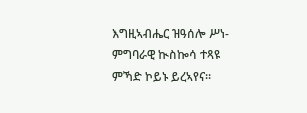እግዚኣብሔር ዝዓሰሎ ሥነ-ምግባራዊ ኲስኰሳ ተጻዩ ምኻድ ኮይኑ ይረኣየና።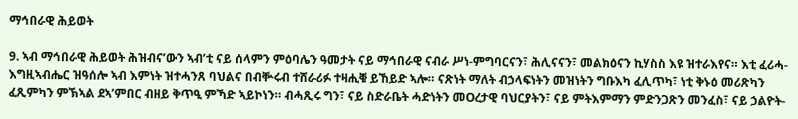ማኅበራዊ ሕይወት

9. ኣብ ማኅበራዊ ሕይወት ሕዝብና’ውን ኣብ’ቲ ናይ ሰላምን ምዕባሌን ዓመታት ናይ ማኅበራዊ ናብራ ሥነ-ምግባርናን፣ ሕሊናናን፣ መልክዕናን ኪሃስስ እዩ ዝተራእየና። እቲ ፈሪሓ-እግዚኣብሔር ዝዓሰሎ ኣብ እምነት ዝተሓንጸ ባህልና በብቝሩብ ተሸራሪፉ ተዛሒቑ ይኸይድ ኣሎ። ናጽነት ማለት ብኃላፍነትን መዝነትን ግቡእካ ፈሊጥካ፣ ነቲ ቅኑዕ መሪጽካን ፈጺምካን ምኽኣል ደኣ’ምበር ብዘይ ቅጥዒ ምኻድ ኣይኮነን። ብሓጺሩ ግን፣ ናይ ስድራቤት ሓድነትን መOረታዊ ባህርያትን፣ ናይ ምትእምማን ምድንጋጽን መንፈስ፣ ናይ ኃልዮት-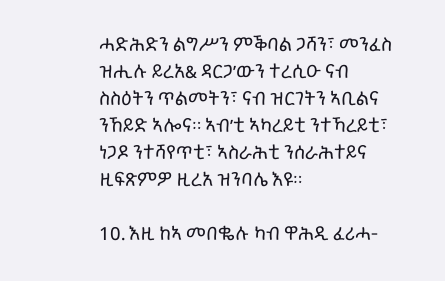ሓድሕድን ልግሥን ምቕባል ጋሻን፣ መንፈስ ዝሒሉ ይረአ& ዳርጋ’ውን ተረሲዑ ናብ ስስዕትን ጥልመትን፣ ናብ ዝርገትን ኣቢልና ንኸይድ ኣሎና። ኣብ’ቲ ኣካረይቲ ንተኻረይቲ፣ ነጋዶ ንተሻየጥቲ፣ ኣስራሕቲ ንሰራሕተይና ዚፍጽምዎ ዚረአ ዝንባሌ እዩ።

10. እዚ ከኣ መበቈሉ ካብ ዋሕዲ ፈሪሓ-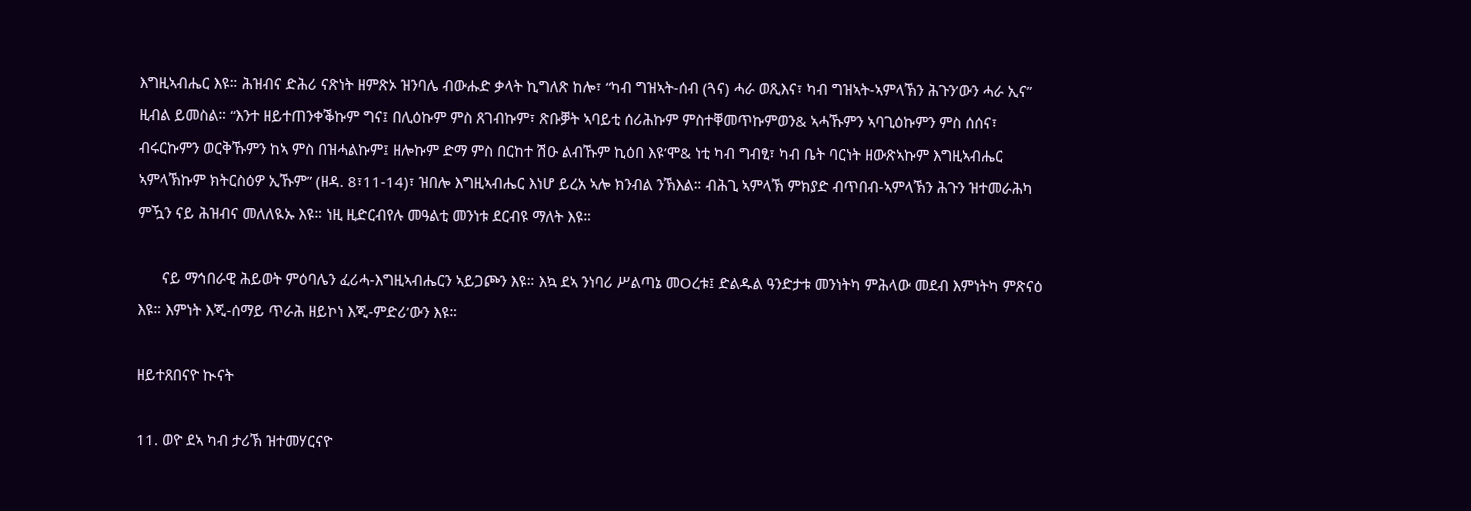እግዚኣብሔር እዩ። ሕዝብና ድሕሪ ናጽነት ዘምጽኦ ዝንባሌ ብውሑድ ቃላት ኪግለጽ ከሎ፣ “ካብ ግዝኣት-ሰብ (ጓና) ሓራ ወጺእና፣ ካብ ግዝኣት-ኣምላኽን ሕጉን’ውን ሓራ ኢና” ዚብል ይመስል። “እንተ ዘይተጠንቀቕኩም ግና፤ በሊዕኩም ምስ ጸገብኩም፣ ጽቡቓት ኣባይቲ ሰሪሕኩም ምስተቐመጥኩምወን& ኣሓኹምን ኣባጊዕኩምን ምስ ሰሰና፣ ብሩርኩምን ወርቅኹምን ከኣ ምስ በዝሓልኩም፤ ዘሎኩም ድማ ምስ በርከተ ሽዑ ልብኹም ኪዕበ እዩ’ሞ& ነቲ ካብ ግብፂ፣ ካብ ቤት ባርነት ዘውጽኣኩም እግዚኣብሔር ኣምላኽኩም ክትርስዕዎ ኢኹም” (ዘዳ. 8፣11-14)፣ ዝበሎ እግዚኣብሔር እነሆ ይረአ ኣሎ ክንብል ንኽእል። ብሕጊ ኣምላኽ ምክያድ ብጥበብ-ኣምላኽን ሕጉን ዝተመራሕካ ምዃን ናይ ሕዝብና መለለዪኡ እዩ። ነዚ ዚድርብየሉ መዓልቲ መንነቱ ደርብዩ ማለት እዩ።

      ናይ ማኅበራዊ ሕይወት ምዕባሌን ፈሪሓ-እግዚኣብሔርን ኣይጋጮን እዩ። እኳ ደኣ ንነባሪ ሥልጣኔ መOረቱ፤ ድልዱል ዓንድታቱ መንነትካ ምሕላው መደብ እምነትካ ምጽናዕ እዩ። እምነት እጂ-ሰማይ ጥራሕ ዘይኮነ እጂ-ምድሪ’ውን እዩ።

ዘይተጸበናዮ ኲናት

11. ወዮ ደኣ ካብ ታሪኽ ዝተመሃርናዮ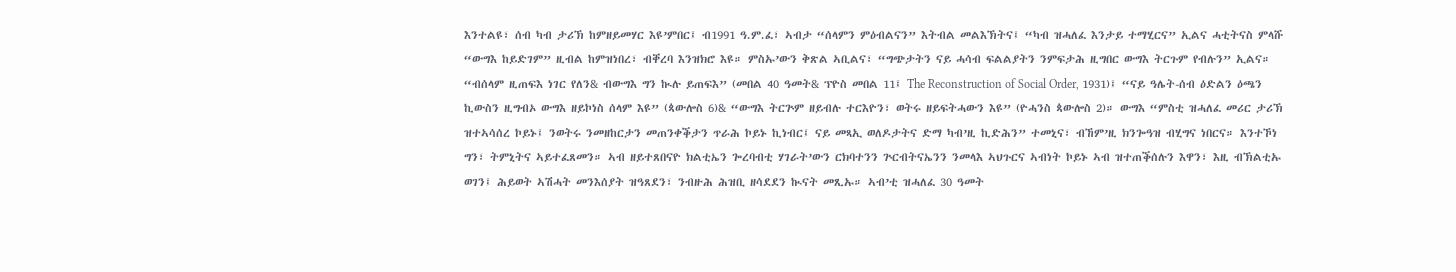እንተልዩ፣ ሰብ ካብ ታሪኽ ከምዘይመሃር እዩ’ምበር፤ ብ1991 ዓ.ም.ፈ፣ ኣብታ “ሰላምን ምዕብልናን” እትብል መልእኽትና፤ “ካብ ዝሓለፈ እንታይ ተማሂርና” ኢልና ሓቲትናስ ምላሹ “ውግእ ከይድገም” ዚብል ከምዝነበረ፣ ብቐረባ እንዝክሮ እዩ። ምስኡ’ውን ቅጽል ኣቢልና፣ “ግጭታትን ናይ ሓሳብ ፍልልያትን ንምፍታሕ ዚግበር ውግእ ትርጉም የብሉን” ኢልና። “ብሰላም ዚጠፍእ ነገር የለን& ብውግእ ግን ኲሉ ይጠፍእ” (መበል 40 ዓመት& ፕዮስ መበል 11፤ The Reconstruction of Social Order, 1931)፤ “ናይ ዓሌት-ሰብ ዕድልን ዕጫን ኪውስን ዚግብኦ ውግእ ዘይኮነስ ሰላም እዩ” (ጳውሎስ 6)& “ውግእ ትርጕም ዘይብሉ ተርእዮን፣ ወትሩ ዘይፍትሓውን እዩ” (ዮሓንስ ጳውሎስ 2)። ውግእ “ምስቲ ዝሓለፈ መሪር ታሪኽ ዝተኣሳሰረ ኮይኑ፤ ንወትሩ ንመዘከርታን መጠንቀቕታን ጥራሕ ኮይኑ ኪነብር፤ ናይ መጻኢ ወለዶታትና ድማ ካብ’ዚ ኪድሕን” ተመኒና፣ ብኸም’ዚ ክንጐዓዝ ብሂግና ነበርና። እንተኾነ ግን፣ ትምኒትና ኣይተፈጸመን። ኣብ ዘይተጸበናዮ ክልቲኤን ጐረባብቲ ሃገራት’ውን ርክባተንን ጕርብትናኤንን ንመላእ ኣህጉርና ኣብነት ኮይኑ ኣብ ዝተጠቕሰሉን እዋን፣ እዚ ብኽልቲኡ ወገን፤ ሕይወት ኣሽሓት መንእሰያት ዝዓጸደን፣ ንብዙሕ ሕዝቢ ዘሳደደን ኲናት መጺኡ። ኣብ’ቲ ዝሓለፈ 30 ዓመት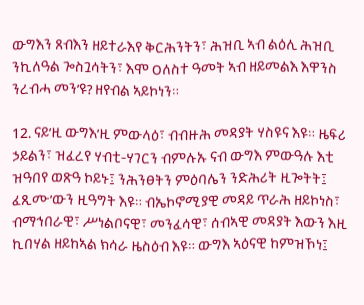ውግእን ጸብእን ዘይተራእየ ቅርሕንትን፣ ሕዝቢ ኣብ ልዕሊ ሕዝቢ ንኪለዓል ጐስጓሳትን፣ እሞ Oለስተ ዓመት ኣብ ዘይመልእ እዋንስ ንረብሓ መን’ዩ? ዘየብል ኣይኮነን።

12. ናይ’ዚ ውግእ’ዚ ምውላዕ፣ ብብዙሕ መዳያት ሃስዩና እዩ። ዜፍሪ ኃይልን፣ ዝፈረየ ሃብቲ-ሃገርን ብምሉኡ ናብ ውግእ ምውዓሉ እቲ ዝዓበየ ወጽዓ ኮይኑ፤ ንሕንፀትን ምዕባሌን ንድሕሪት ዚጐትት፤ ፈጺሙ’ውን ዚዓግት እዩ። ብኤኮኖሚያዊ መዳይ ጥራሕ ዘይኮነስ፣ ብማኅበራዊ፣ ሥነልቦናዊ፣ መንፈሳዊ፣ ሰብኣዊ መዳያት እውን እዚ ኪበሃል ዘይከኣል ክሳራ ዜስዕብ እዩ። ውግእ ኣዕናዊ ከምዝኾነ፤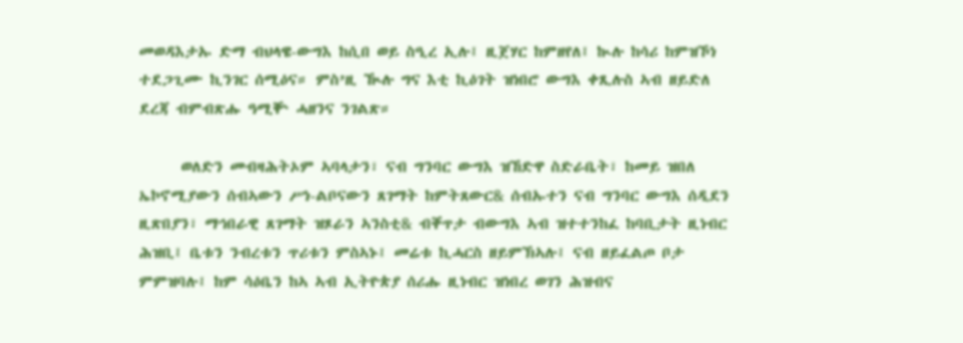መወዳእታኡ ድማ ብህላዌ-ውግእ ከሲበ ወይ ስዒረ ኢሉ፤ ዚጀሃር ከምዘየለ፤ ኲሉ ከሳሪ ከምዝኾነ ተደጋጊሙ ኪንገር ሰሚዕና። ምስ’ዚ ዂሉ ግና እቲ ኪዕገት ዝነበሮ ውግእ ቀጺሉስ ኣብ ዘይድለ ደረጃ ብምብጽሑ ዓሚቝ ሓዘንና ንገልጽ።

      ወለድን መብዛሕትኦም ኣባላታን፣ ናብ ግንባር ውግእ ዝኸድዋ ስድራቤት፣ ከመይ ዝበለ ኤኮኖሚያውን ሰብኣውን ሥነ-ልቦናውን ጸገማት ከምትጸውር& ሰብኡተን ናብ ግንባር ውግእ ሰዲደን ዚጽበያን፣ ማኅበራዊ ጸገማት ዝጾራን ኣንስቲ& ብቐጥታ ብውግእ ኣብ ዝተተንከፈ ከባቢታት ዚነብር ሕዝቢ፤ ቤቱን ንብረቱን ጥሪቱን ምስኣኑ፤ መሬቱ ኪሓርስ ዘይምኽኣሉ፤ ናብ ዘይፈልጦ ቦታ ምምዝባሉ፤ ከም ሳዕቤን ከኣ ኣብ ኢትዮጵያ ሰሪሑ ዚነብር ዝነበረ ወገን ሕዝብና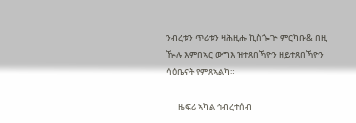ንብረቱን ጥሪቱን ዛሕዚሑ ኪስጐጕ ምርካቡ& በዚ ዂሉ እምበኣር ውግእ ዝተጸበኻዮን ዘይተጸበኻዮን ሳዕቤናት የምጸኣልካ።

      ዜፍሪ ኣካል ኅብረተሰብ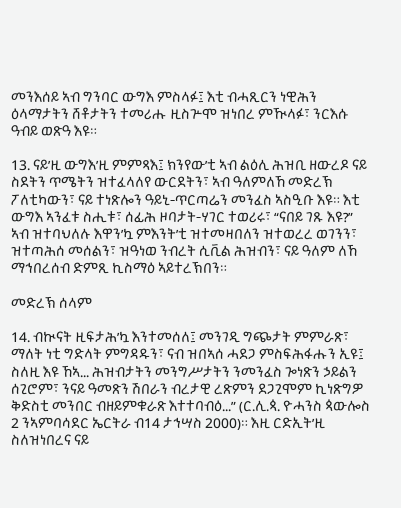መንእሰይ ኣብ ግንባር ውግእ ምስላፉ፤ እቲ ብሓጺርን ነዊሕን ዕላማታትን ሸቶታትን ተመሪሑ ዚስጕሞ ዝነበረ ምዂላፉ፣ ንርእሱ ዓብይ ወጽዓ እዩ።

13. ናይ’ዚ ውግእ’ዚ ምምጻእ፤ ክንየው’ቲ ኣብ ልዕሊ ሕዝቢ ዘውረዶ ናይ ስደትን ጥሜትን ዝተፈላለየ ውርደትን፣ ኣብ ዓለምለኸ መድረኽ ፖለቲካውን፣ ናይ ተነጽሎን ዓይኒ-ጥርጣሬን መንፈስ ኣስዒቡ እዩ። እቲ ውግእ ኣንፈቱ ስሒቱ፣ ሰፊሕ ዞባታት-ሃገር ተወሪሩ፣ “ናበይ ገጹ እዩ?” ኣብ ዝተባህለሉ እዋን’ኳ ምእንት’ቲ ዝተመዛበለን ዝተወረረ ወገንን፣ ዝተጣሕሰ መሰልን፣ ዝዓነወ ንብረት ሲቪል ሕዝብን፣ ናይ ዓለም ለኸ ማኅበረሰብ ድምጺ ኪስማዕ ኣይተረኽበን።

መድረኽ ሰላም

14. ብኲናት ዚፍታሕ’ኳ እንተመሰለ፤ መንገዲ ግጭታት ምምራጽ፣ ማለት ነቲ ግድላት ምግዳዱን፣ ናብ ዝበኣሰ ሓደጋ ምስፍሕፋሑን ኢዩ፤ ስለዚ እዩ ኸኣ... ሕዝብታትን መንግሥታትን ንመንፈስ ጐነጽን ኃይልን ሰጊሮም፣ ንናይ ዓመጽን ሽበራን ብረታዊ ረጽምን ደጋጊሞም ኪነጽግዎ ቅድስቲ መንበር ብዘይምቁራጽ እተተባብዕ...” (ር.ሊ.ጳ. ዮሓንስ ጳውሎስ 2 ንኣምባሳደር ኤርትራ ብ14 ታኅሣስ 2000)። እዚ ርድኢት’ዚ ስለዝነበረና ናይ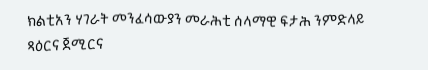ክልቲአን ሃገራት መንፈሳውያን መራሕቲ ሰላማዊ ፍታሕ ንምድላይ ጻዕርና ጀሚርና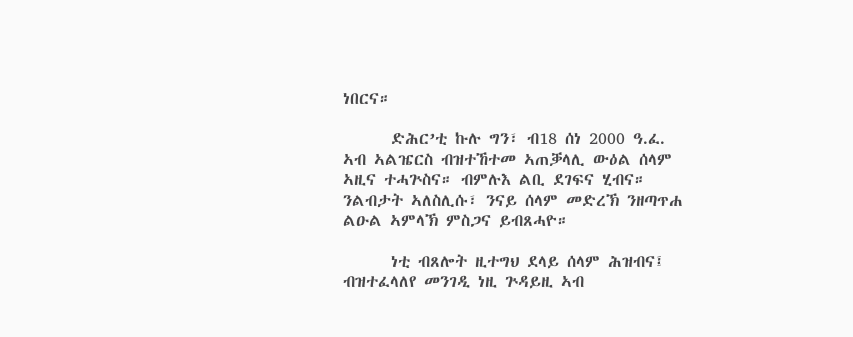ነበርና።

      ድሕር’ቲ ኩሉ ግን፣ ብ18 ሰነ 2000 ዓ.ፈ. ኣብ ኣልዤርስ ብዝተኸተመ ኣጠቓላሊ ውዕል ሰላም ኣዚና ተሓጕስና። ብምሉእ ልቢ ደገፍና ሂብና። ንልብታት ኣለስሊሱ፣ ንናይ ሰላም መድረኽ ንዘጣጥሐ ልዑል ኣምላኽ ምስጋና ይብጸሓዮ።

      ነቲ ብጸሎት ዚተግህ ደላይ ሰላም ሕዝብና፤ ብዝተፈላለየ መንገዲ ነዚ ጕዳይዚ ኣብ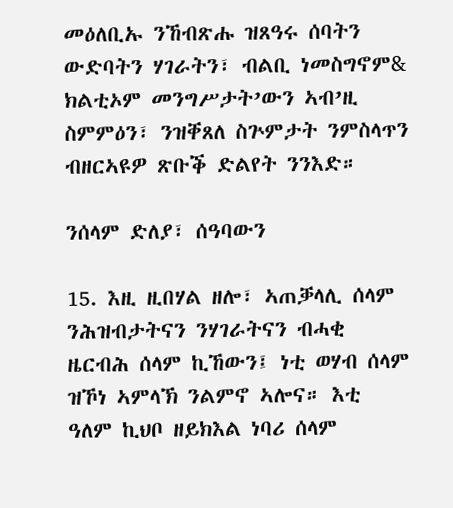መዕለቢኡ ንኸብጽሑ ዝጸዓሩ ሰባትን ውድባትን ሃገራትን፣ ብልቢ ነመስግኖም& ክልቲኦም መንግሥታት’ውን ኣብ’ዚ ስምምዕን፣ ንዝቐጸለ ስጕምታት ንምስላጥን ብዘርኣዩዎ ጽቡቕ ድልየት ንንእድ።

ንሰላም ድለያ፣ ሰዓባውን

15. እዚ ዚበሃል ዘሎ፣ ኣጠቓላሊ ሰላም ንሕዝብታትናን ንሃገራትናን ብሓቂ ዜርብሕ ሰላም ኪኸውን፤ ነቲ ወሃብ ሰላም ዝኾነ ኣምላኽ ንልምኖ ኣሎና። እቲ ዓለም ኪህቦ ዘይክእል ነባሪ ሰላም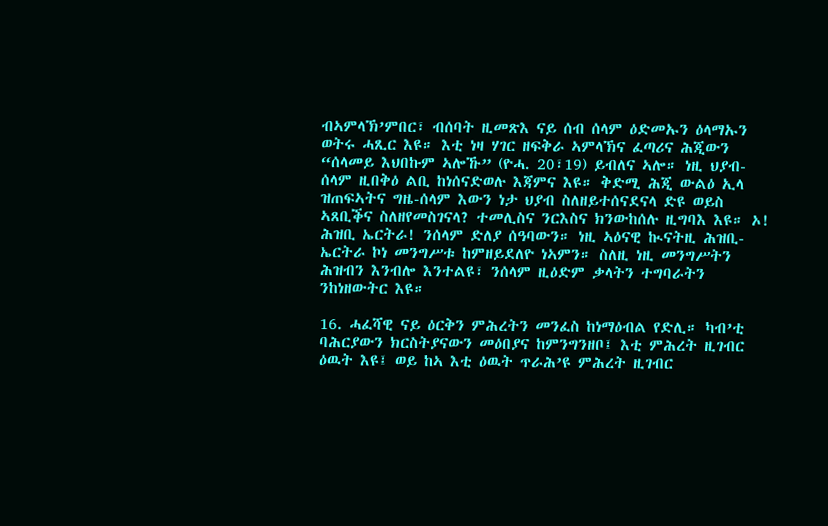ብኣምላኽ’ምበር፣ ብሰባት ዚመጽእ ናይ ሰብ ሰላም ዕድመኡን ዕላማኡን ወትሩ ሓጺር እዩ። እቲ ነዛ ሃገር ዘፍቅራ ኣምላኽና ፈጣሪና ሕጂውን “ሰላመይ እህበኩም ኣሎኹ” (ዮሓ. 20፣19) ይብለና ኣሎ። ነዚ ህያብ-ሰላም ዚበቅዕ ልቢ ከነሰናድወሉ እጃምና እዩ። ቅድሚ ሕጂ ውልዕ ኢላ ዝጠፍኣትና ግዜ-ሰላም እውን ነታ ህያብ ስለዘይተሰናደናላ ድዩ ወይስ ኣጸቢቕና ስለዘየመስገናላ? ተመሊስና ንርእስና ክንውከሰሉ ዚግባእ እዩ። ኦ! ሕዝቢ ኤርትራ! ንሰላም ድለያ ሰዓባውን። ነዚ ኣዕናዊ ኲናትዚ ሕዝቢ-ኤርትራ ኮነ መንግሥቱ ከምዘይደለዮ ነኣምን። ስለዚ ነዚ መንግሥትን ሕዝብን እንብሎ እንተልዩ፣ ንሰላም ዚዕድም ቃላትን ተግባራትን ንከነዘውትር እዩ።

16. ሓፈሻዊ ናይ ዕርቅን ምሕረትን መንፈስ ከነማዕብል የድሊ። ካብ’ቲ ባሕርያውን ክርስትያናውን መዕበያና ከምንግንዘቦ፤ እቲ ምሕረት ዚገብር ዕዉት እዩ፤ ወይ ከኣ እቲ ዕዉት ጥራሕ’ዩ ምሕረት ዚገብር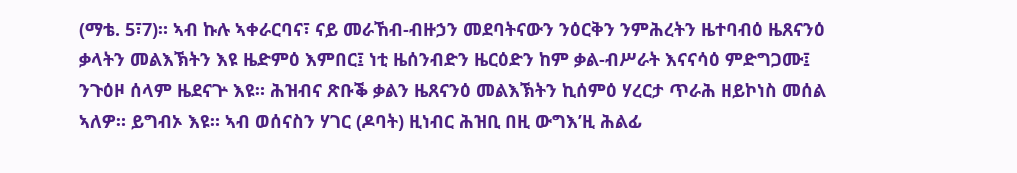(ማቴ. 5፣7)። ኣብ ኩሉ ኣቀራርባና፣ ናይ መራኸብ-ብዙኃን መደባትናውን ንዕርቅን ንምሕረትን ዜተባብዕ ዜጸናንዕ ቃላትን መልእኽትን እዩ ዜድምዕ እምበር፤ ነቲ ዜሰንብድን ዜርዕድን ከም ቃል-ብሥራት እናናሳዕ ምድግጋሙ፤ ንጉዕዞ ሰላም ዜደናጕ እዩ። ሕዝብና ጽቡቕ ቃልን ዜጸናንዕ መልእኽትን ኪሰምዕ ሃረርታ ጥራሕ ዘይኮነስ መሰል ኣለዎ። ይግብኦ እዩ። ኣብ ወሰናስን ሃገር (ዶባት) ዚነብር ሕዝቢ በዚ ውግእ’ዚ ሕልፊ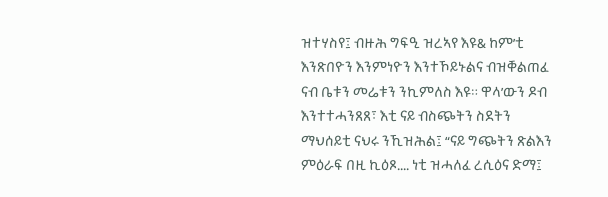ዝተሃስየ፤ ብዙሕ ግፍዒ ዝረኣየ እዩ& ከም’ቲ እንጽበዮን እንምነዮን እንተኾይኑልና ብዝቐልጠፈ ናብ ቤቱን መሬቱን ንኪምለስ እዩ። ዋላ’ውን ዶብ እንተተሓንጸጸ፣ እቲ ናይ ብስጭትን ስደትን ማህሰይቲ ናህሩ ንኺዝሕል፤ “ናይ ግጭትን ጽልእን ምዕራፍ በዚ ኪዕጾ.... ነቲ ዝሓለፈ ረሲዕና ድማ፤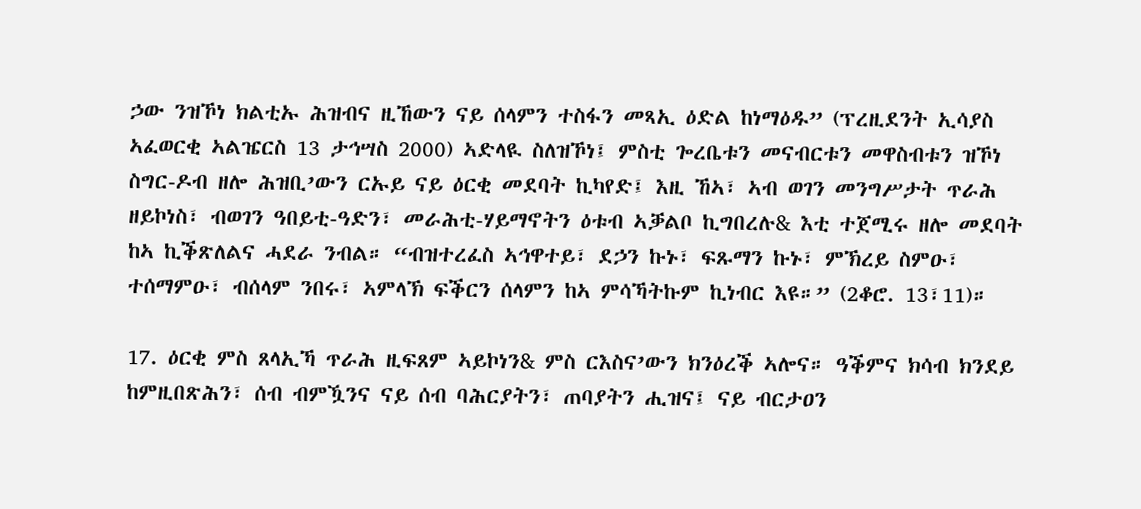ኃው ንዝኾነ ክልቲኡ ሕዝብና ዚኸውን ናይ ሰላምን ተስፋን መጻኢ ዕድል ከነማዕዱ” (ፕረዚደንት ኢሳያስ ኣፈወርቂ ኣልዤርስ 13 ታኅሣስ 2000) ኣድላዪ ስለዝኾነ፤ ምስቲ ጐረቤቱን መናብርቱን መዋስብቱን ዝኾነ ስግር-ዶብ ዘሎ ሕዝቢ’ውን ርኡይ ናይ ዕርቂ መደባት ኪካየድ፤ እዚ ኸኣ፣ ኣብ ወገን መንግሥታት ጥራሕ ዘይኮነስ፣ ብወገን ዓበይቲ-ዓድን፣ መራሕቲ-ሃይማኖትን ዕቱብ ኣቓልቦ ኪግበረሉ& እቲ ተጀሚሩ ዘሎ መደባት ከኣ ኪቕጽለልና ሓደራ ንብል። “ብዝተረፈስ ኣኅዋተይ፣ ደኃን ኩኑ፣ ፍጹማን ኩኑ፣ ምኽረይ ስምዑ፣ ተሰማምዑ፣ ብሰላም ንበሩ፣ ኣምላኽ ፍቕርን ሰላምን ከኣ ምሳኻትኩም ኪነብር እዩ።” (2ቆሮ. 13፣11)።

17. ዕርቂ ምስ ጸላኢኻ ጥራሕ ዚፍጸም ኣይኮነን& ምስ ርእስና’ውን ክንዕረቕ ኣሎና። ዓቕምና ክሳብ ክንደይ ከምዚበጽሕን፣ ሰብ ብምዃንና ናይ ሰብ ባሕርያትን፣ ጠባያትን ሒዝና፤ ናይ ብርታዐን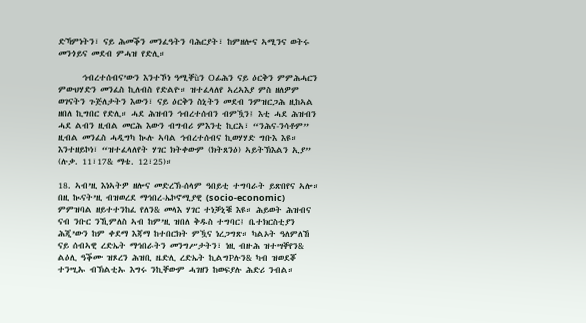ድኻምነትን፣ ናይ ሕመቕን መንፈዓትን ባሕርያት፣ ከምዘሎና ኣሚንና ወትሩ መንጎይና መደብ ምሓዝ የድሊ።

      ኅብረተሰብና’ውን እንተኾነ ዓሚቐùን Oፊሕን ናይ ዕርቅን ምምሕሓርን ምውህሃድን መንፈስ ኪለብስ የድልዮ። ዝተፈላለየ ኣረኣእያ ምስ ዘለዎም ወገናትን ጉጅለታትን እውን፣ ናይ ዕርቅን ስኒትን መደብ ንምዝርጋሕ ዚከኣል ዘበለ ኪግበር የድሊ። ሓደ ሕዝብን ኅብረተሰብን ብምዃን፤ እቲ ሓደ ሕዝብን ሓደ ልብን ዚብል መርሕ እውን ብግብሪ ምእንቲ ኪርአ፣ “ንሕና-ንሳቶም” ዚብል መንፈስ ሓዲግካ ኲሉ ኣባል ኅብረተሰብና ኪወሃሃድ ግቡእ እዩ። እንተዘይኮነ፣ “ዝተፈላለየት ሃገር ክትቀውም (ክትጸንዕ) ኣይትኽእልን ኢያ” (ሉቃ. 11፣17& ማቴ. 12፣25)።

18. ኣብ’ዚ እነኣትዎ ዘሎና መድረኽ-ሰላም ዓበይቲ ተግባራት ይጽበየና ኣሎ። በዚ ኲናት’ዚ ብዝወረደ ማኅበረ-ኤኮኖሚያዊ (socio-economic) ምምዝባል ዘይተተንከፈ የለን& መላእ ሃገር ተነቓኒቑ እዩ። ሕይወት ሕዝብና ናብ ንቡር ንኺምለስ ኣብ ከም’ዚ ዝበለ ቅዱስ ተግባር፤ ቤተክርስቲያን ሕጂ’ውን ከም ቀደማ እጃማ ከተበርክት ምዃና ነረጋግጽ። ካልኦት ዓለምለኸ ናይ ሰብኣዊ ረድኤት ማኅበራትን መንግሥታትን፣ ነዚ ብዙሕ ዝተሣቐየን& ልዕሊ ዓቕሙ ዝጾረን ሕዝቢ ዜድሊ ረድኤት ኪልግPሉን& ካብ ዝወደቖ ተንሢኡ ብኽልቲኡ እግሩ ንኪቐውም ሓገዘን ከወፍያሉ ሕድሪ ንብል።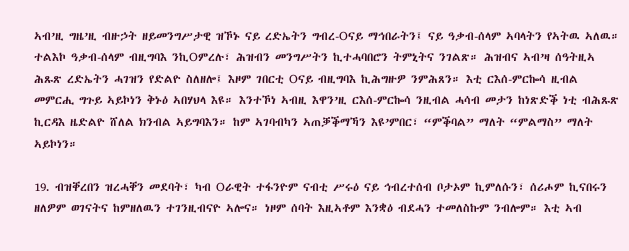ኣብ’ዚ ግዜ’ዚ ብዙኃት ዘይመንግሥታዊ ዝኾኑ ናይ ረድኤትን ግብረ-Oናይ ማኅበራትን፤ ናይ ዓቃብ-ሰላም ኣባላትን የኣትዉ ኣለዉ። ተልእኮ ዓቃብ-ሰላም ብዚግባእ ንኪOምረሉ፣ ሕዝብን መንግሥትን ኪተሓባበሮን ትምኒትና ንገልጽ። ሕዝብና ኣብ’ዛ ሰዓትዚኣ ሕጹጽ ረድኤትን ሓገዝን የድልዮ ስለዘሎ፤ እዞም ገበርቲ Oናይ ብዚግባእ ኪሕግዙዎ ንምሕጸን። እቲ ርእሰ-ምርኰሳ ዚብል መምርሒ ግጉይ ኣይኮነን ቅኑዕ ኣበሃህላ እዩ። እንተኾነ ኣብዚ እዋን’ዚ ርእሰ-ምርኰሳ ንዚብል ሓሳብ መታን ከነጽድቕ ነቲ ብሕጹጽ ኪርዳእ ዜድልዮ ሸለል ክንብል ኣይግባእን። ከም ኣገባብካን ኣጠቓቕማኻን እዩ’ምበር፣ “ምቕባል” ማለት “ምልማስ” ማለት ኣይኮነን።

19. ብዝቐረበን ዝረሓቐን መደባት፣ ካብ Oራዊት ተፋንዮም ናብቲ ሥሩዕ ናይ ኅብረተሰብ ቦታኦም ኪምለሱን፣ ሰሪሖም ኪናበሩን ዘለዎም ወገናትና ከምዘለዉን ተገንዚብናዮ ኣሎና። ነዞም ሰባት እዚኣቶም እንቋዕ ብደሓን ተመለስኩም ንብሎም። እቲ ኣብ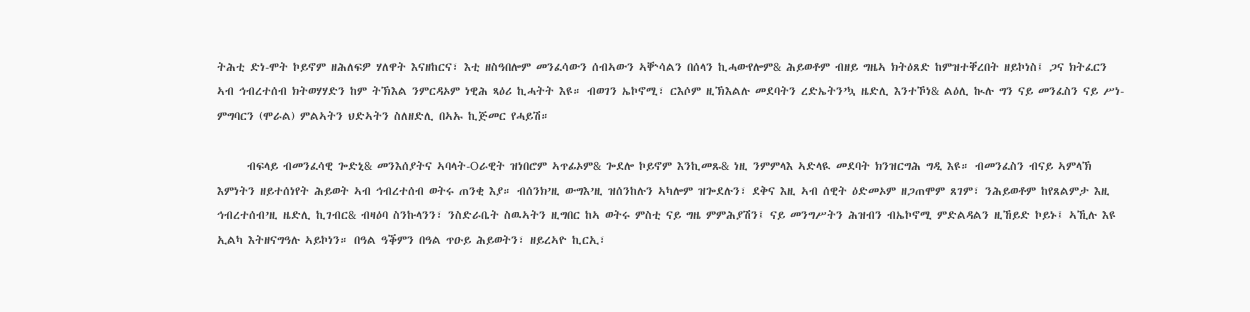ትሕቲ ድነ-ሞት ኮይኖም ዘሕለፍዎ ሃለዋት እናዘከርና፣ እቲ ዘስዓበሎም መንፈሳውን ሰብኣውን ኣቝሳልን በሰላን ኪሓውየሎም& ሕይወቶም ብዘይ ግዜኣ ክትዕጸድ ከምዝተቐረበት ዘይኮነስ፤ ጋና ክትፈርን ኣብ ኅብረተሰብ ክትወሃሃድን ከም ትኽእል ንምርዳኦም ነዊሕ ጻዕሪ ኪሓትት እዩ። ብወገን ኤኮኖሚ፣ ርእሶም ዚኽእልሉ መደባትን ረድኤትን’ኳ ዜድሊ እንተኾነ& ልዕሊ ኲሉ ግን ናይ መንፈስን ናይ ሥነ-ምግባርን (ሞራል) ምልኣትን ህድኣትን ስለዘድሊ በኣኡ ኪጅመር የሓይሽ።

      ብፍላይ ብመንፈሳዊ ጐድኒ& መንእሰያትና ኣባላት-Oራዊት ዝነበሮም ኣጥፊኦም& ጐደሎ ኮይኖም እንኪመጹ& ነዚ ንምምላእ ኣድላዪ መደባት ክንዝርግሕ ግዲ እዩ። ብመንፈስን ብናይ ኣምላኽ እምነትን ዘይተሰነየት ሕይወት ኣብ ኅብረተሰብ ወትሩ ጠንቂ እያ። ብሰንክ’ዚ ውግእ’ዚ ዝሰንከሉን ኣካሎም ዝጐደሉን፣ ደቅና እዚ ኣብ ሰዊት ዕድመኦም ዘጋጠሞም ጸገም፣ ንሕይወቶም ከየጸልምታ እዚ ኅብረተሰብ’ዚ ዜድሊ ኪገብር& ብዛዕባ ስንኩላንን፣ ንስድራቤት ስዉኣትን ዚግበር ከኣ ወትሩ ምስቲ ናይ ግዜ ምምሕያሽን፤ ናይ መንግሥትን ሕዝብን ብኤኮኖሚ ምድልዳልን ዚኸይድ ኮይኑ፤ ኣኺሉ እዩ ኢልካ እትዘናግዓሉ ኣይኮነን። በዓል ዓቕምን በዓል ጥዑይ ሕይወትን፣ ዘይረኣዮ ኪርኢ፣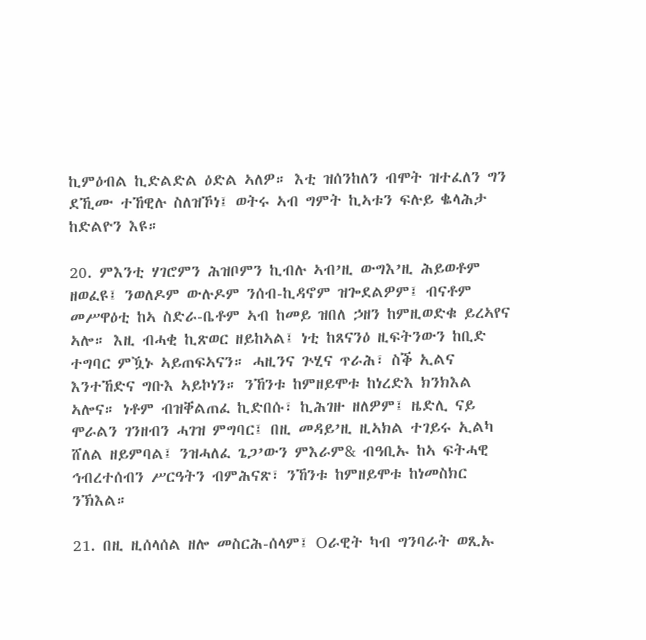ኪምዕብል ኪድልድል ዕድል ኣለዎ። እቲ ዝሰንከለን ብሞት ዝተፈለን ግን ደኺሙ ተኸዊሉ ስለዝኾነ፤ ወትሩ ኣብ ግምት ኪኣቱን ፍሉይ ቈላሕታ ከድልዮን እዩ።

20. ምእንቲ ሃገሮምን ሕዝቦምን ኪብሉ ኣብ’ዚ ውግእ’ዚ ሕይወቶም ዘወፈዩ፤ ንወለዶም ውሉዶም ንሰብ-ኪዳኖም ዝጐደልዎም፤ ብናቶም መሥዋዕቲ ከኣ ስድራ-ቤቶም ኣብ ከመይ ዝበለ ኃዘን ከምዚወድቁ ይረኣየና ኣሎ። እዚ ብሓቂ ኪጽወር ዘይከኣል፤ ነቲ ከጸናንዕ ዚፍትንውን ከቢድ ተግባር ምዃኑ ኣይጠፍኣናን። ሓዚንና ጕሂና ጥራሕ፣ ስቕ ኢልና እንተኸድና ግቡእ ኣይኮነን። ንኸንቱ ከምዘይሞቱ ከነረድእ ክንክእል ኣሎና። ነቶም ብዝቐልጠፈ ኪድበሱ፣ ኪሕገዙ ዘለዎም፤ ዜድሊ ናይ ሞራልን ገንዘብን ሓገዝ ምግባር፤ በዚ መዳይ’ዚ ዚኣክል ተገይሩ ኢልካ ሸለል ዘይምባል፤ ንዝሓለፈ ጌጋ’ውን ምእራም& ብዓቢኡ ከኣ ፍትሓዊ ኅብረተሰብን ሥርዓትን ብምሕናጽ፣ ንኸንቱ ከምዘይሞቱ ከነመስክር ንኽእል።

21. በዚ ዚሰላሰል ዘሎ መስርሕ-ሰላም፤ Oራዊት ካብ ግንባራት ወጺኡ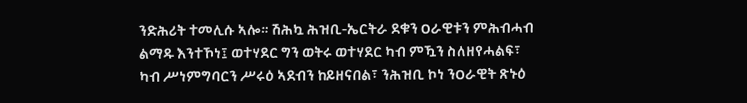ንድሕሪት ተመሊሱ ኣሎ። ሽሕኳ ሕዝቢ-ኤርትራ ደቁን Oራዊቱን ምሕብሓብ ልማዱ እንተኾነ፤ ወተሃደር ግን ወትሩ ወተሃደር ካብ ምዃን ስለዘየሓልፍ፣ ካብ ሥነምግባርን ሥሩዕ ኣደብን ከይዘናበል፣ ንሕዝቢ ኮነ ንOራዊት ጽኑዕ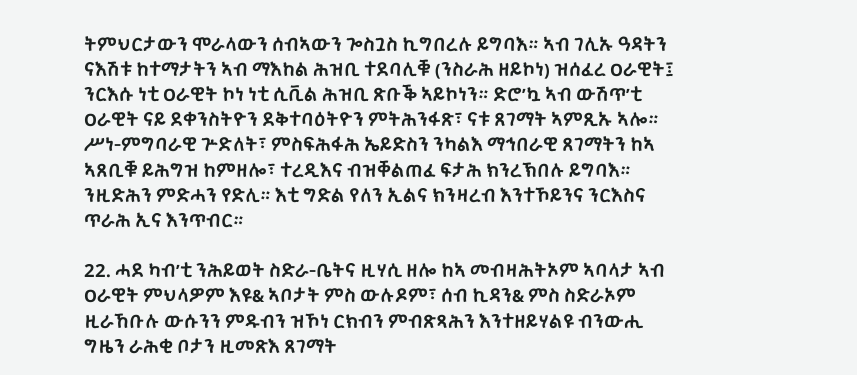ትምህርታውን ሞራላውን ሰብኣውን ጐስጓስ ኪግበረሉ ይግባእ። ኣብ ገሊኡ ዓዳትን ናእሽቱ ከተማታትን ኣብ ማእከል ሕዝቢ ተደባሊቑ (ንስራሕ ዘይኮነ) ዝሰፈረ Oራዊት፤ ንርእሱ ነቲ Oራዊት ኮነ ነቲ ሲቪል ሕዝቢ ጽቡቕ ኣይኮነን። ድሮ’ኳ ኣብ ውሽጥ’ቲ Oራዊት ናይ ደቀንስትዮን ደቅተባዕትዮን ምትሕንፋጽ፣ ናቱ ጸገማት ኣምጺኡ ኣሎ። ሥነ-ምግባራዊ ጕድለት፣ ምስፍሕፋሕ ኤይድስን ንካልእ ማኅበራዊ ጸገማትን ከኣ ኣጸቢቑ ይሕግዝ ከምዘሎ፣ ተረዲእና ብዝቐልጠፈ ፍታሕ ክንረኽበሉ ይግባእ። ንዚድሕን ምድሓን የድሊ። እቲ ግድል የለን ኢልና ክንዛረብ እንተኾይንና ንርእስና ጥራሕ ኢና እንጥብር።

22. ሓደ ካብ’ቲ ንሕይወት ስድራ-ቤትና ዚሃሲ ዘሎ ከኣ መብዛሕትኦም ኣባላታ ኣብ Oራዊት ምህላዎም እዩ& ኣቦታት ምስ ውሉዶም፣ ሰብ ኪዳን& ምስ ስድራኦም ዚራኸቡሉ ውሱንን ምዱብን ዝኾነ ርክብን ምብጽጻሕን እንተዘይሃልዩ ብንውሒ ግዜን ራሕቂ ቦታን ዚመጽእ ጸገማት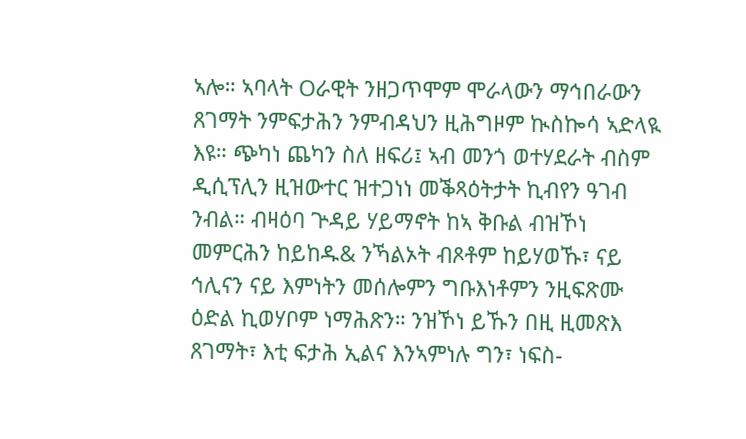ኣሎ። ኣባላት Oራዊት ንዘጋጥሞም ሞራላውን ማኅበራውን ጸገማት ንምፍታሕን ንምብዳህን ዚሕግዞም ኲስኰሳ ኣድላዪ እዩ። ጭካነ ጨካን ስለ ዘፍሪ፤ ኣብ መንጎ ወተሃደራት ብስም ዲሲፕሊን ዚዝውተር ዝተጋነነ መቕጻዕትታት ኪብየን ዓገብ ንብል። ብዛዕባ ጕዳይ ሃይማኖት ከኣ ቅቡል ብዝኾነ መምርሕን ከይከዱ& ንኻልኦት ብጾቶም ከይሃወኹ፣ ናይ ኅሊናን ናይ እምነትን መሰሎምን ግቡእነቶምን ንዚፍጽሙ ዕድል ኪወሃቦም ነማሕጽን። ንዝኾነ ይኹን በዚ ዚመጽእ ጸገማት፣ እቲ ፍታሕ ኢልና እንኣምነሉ ግን፣ ነፍስ-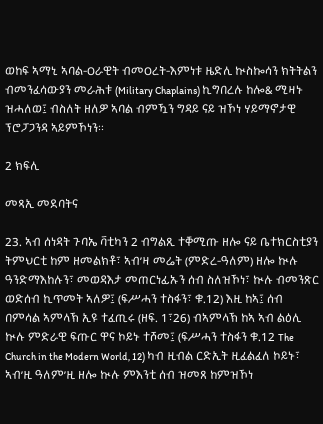ወከፍ ኣማኒ ኣባል-Oራዊት ብመOረት-እምነቱ ዜድሊ ኲስኰሳን ክትትልን ብመንፈሳውያን መራሕቱ (Military Chaplains) ኪግበረሉ ከሎ& ሚዛኑ ዝሓለወ፤ ብስለት ዘለዎ ኣባል ብምዃን ግዳይ ናይ ዝኾነ ሃይማኖታዊ ፕሮፓጋንዳ ኣይምኾነን።

2 ክፍሊ

መጻኢ መደባትና

23. ኣብ ሰነዳት ጉባኤ ቫቲካን 2 ብግልጺ ተቐሚጡ ዘሎ ናይ ቤተክርስቲያን ትምህርቲ ከም ዘመልክቶ፣ ኣብ’ዛ መሬት (ምድረ-ዓለም) ዘሎ ኲሉ ዓንድማእከሉን፣ መወዳእታ መጠርነፊኡን ሰብ ስለዝኾነ፣ ኲሉ ብመንጽር ወድሰብ ኪጥመት ኣለዎ፤ (ፍሥሓን ተስፋን፣ ቁ.12) እዚ ከኣ፤ ሰብ በምሳል ኣምላኽ ኢዩ ተፈጢሩ (ዘፍ. 1፣26) ብኣምላኽ ከኣ ኣብ ልዕሊ ኲሉ ምድራዊ ፍጡር ዋና ኮይኑ ተሾመ፤ (ፍሥሓን ተስፋን ቁ.12 The Church in the Modern World, 12) ካብ ዚብል ርድኢት ዚፈልፈለ ኮይኑ፣ ኣብ’ዚ ዓለም’ዚ ዘሎ ኲሉ ምእንቲ ሰብ ዝመጸ ከምዝኾነ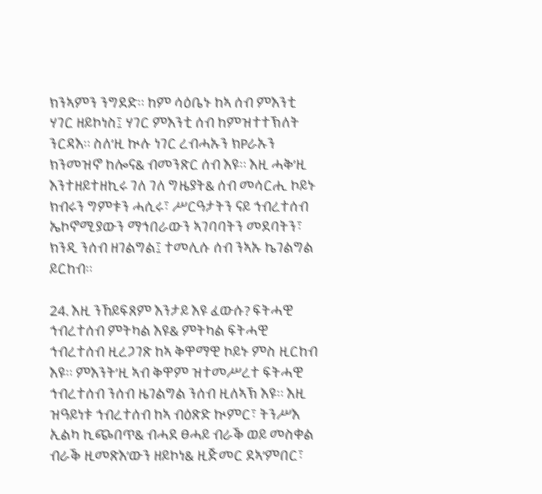ክንኣምን ንግደድ። ከም ሳዕቤኑ ከኣ ሰብ ምእንቲ ሃገር ዘይኮነስ፤ ሃገር ምእንቲ ሰብ ከምዝተተኽለት ንርዳእ። ስለ’ዚ ኲሉ ነገር ረብሓኡን ክPራኡን ክንመዝኖ ከሎና& ብመንጽር ሰብ እዩ። እዚ ሓቅ’ዚ እንተዘይተዘኪሩ ገለ ገለ ግዜያት& ሰብ መሳርሒ ኮይኑ ክብሩን ግምቱን ሓሲሩ፣ ሥርዓታትን ናይ ኅብረተሰብ ኤኮኖሚያውን ማኅበራውን ኣገባባትን መደባትን፣ ክንዲ ንሰብ ዘገልግል፤ ተመሊሱ ሰብ ንኣኡ ኬገልግል ይርከብ።

24. እዚ ንኸይፍጸም እንታይ እዩ ፈውሱ? ፍትሓዊ ኅብረተሰብ ምትካል እዩ& ምትካል ፍትሓዊ ኅብረተሰብ ዚረጋገጽ ከኣ ቅዋማዊ ኮይኑ ምስ ዚርከብ እዩ። ምእንት’ዚ ኣብ ቅዋም ዝተመሥረተ ፍትሓዊ ኅብረተሰብ ንሰብ ዜገልግል ንሰብ ዚለኣኽ እዩ። እዚ ዝዓይነቱ ኅብረተሰብ ከኣ ብዕጽድ ኲምር፣ ትንሥእ ኢልካ ኪጭበጥ& ብሓደ ፀሓይ ብራቕ ወይ መስቀል ብራቕ ዚመጽእ’ውን ዘይኮነ& ዚጅመር ደኣ’ምበር፣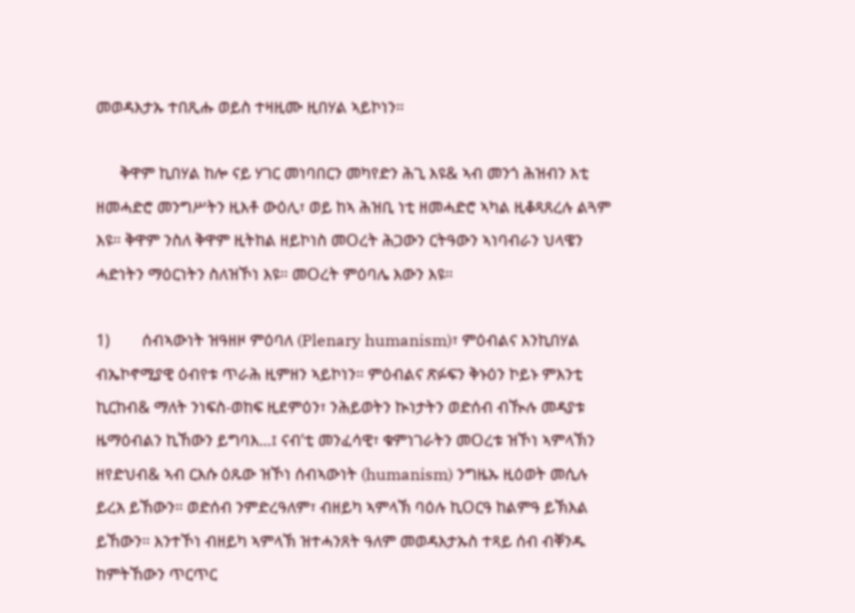መወዳእታኡ ተበጺሑ ወይስ ተዛዚሙ ዚበሃል ኣይኮነን።

      ቅዋም ኪበሃል ከሎ ናይ ሃገር መነባበርን መካየድን ሕጊ እዩ& ኣብ መንጎ ሕዝብን እቲ ዘመሓድሮ መንግሥትን ዚእቶ ውዕሊ፣ ወይ ከኣ ሕዝቢ ነቲ ዘመሓድሮ ኣካል ዚቆጻጸረሉ ልጓም እዩ። ቅዋም ንስለ ቅዋም ዚትከል ዘይኮነስ መOረት ሕጋውን ርትዓውን ኣነባብራን ህላዌን ሓድነትን ማዕርነትን ስለዝኾነ እዩ። መOረት ምዕባሌ እውን እዩ።

1)        ሰብኣውነት ዝዓዘዞ ምዕባለ (Plenary humanism)፣ ምዕብልና እንኪበሃል ብኤኮኖሚያዊ ዕብየቱ ጥራሕ ዚምዘን ኣይኮነን። ምዕብልና ጽፉፍን ቅኑዕን ኮይኑ ምእንቲ ኪርከብ& ማለት ንነፍስ-ወከፍ ዚደምዕን፣ ንሕይወትን ኲነታትን ወድሰብ ብዂሉ መዳያቱ ዜማዕብልን ኪኸውን ይግባእ...፤ ናብ’ቲ መንፈሳዊ፣ ቁምነገራትን መOረቱ ዝኾነ ኣምላኽን ዘየድህብ& ኣብ ርእሱ ዕጹው ዝኾነ ሰብኣውነት (humanism) ንግዜኡ ዚዕወት መሲሉ ይረአ ይኸውን። ወድሰብ ንምድረዓለም፣ ብዘይካ ኣምላኽ ባዕሉ ኪOርዓ ከልምዓ ይኽእል ይኸውን። እንተኾነ ብዘይካ ኣምላኽ ዝተሓንጸት ዓለም መወዳእታኡስ ተጻይ ሰብ ብቐንዱ ከምትኸውን ጥርጥር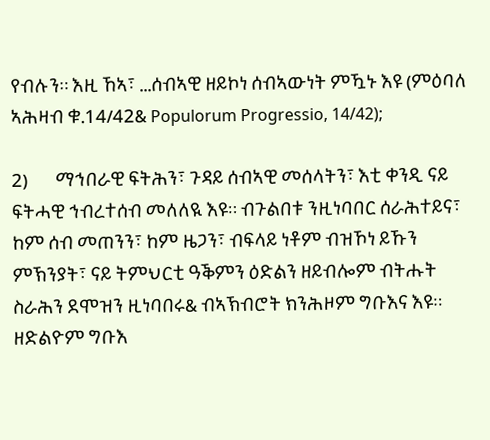የብሉን። እዚ ኸኣ፣ ...ሰብኣዊ ዘይኮነ ሰብኣውነት ምዃኑ እዩ (ምዕባለ ኣሕዛብ ቁ.14/42& Populorum Progressio, 14/42);

2)       ማኅበራዊ ፍትሕን፣ ጉዳይ ሰብኣዊ መሰላትን፣ እቲ ቀንዲ ናይ ፍትሓዊ ኅብረተሰብ መለለዪ እዩ። ብጉልበቱ ንዚነባበር ሰራሕተይና፣ ከም ሰብ መጠንን፣ ከም ዜጋን፣ ብፍላይ ነቶም ብዝኾነ ይኹን ምኽንያት፣ ናይ ትምህርቲ ዓቕምን ዕድልን ዘይብሎም ብትሑት ስራሕን ደሞዝን ዚነባበሩ& ብኣኽብሮት ክንሕዞም ግቡእና እዩ። ዘድልዮም ግቡእ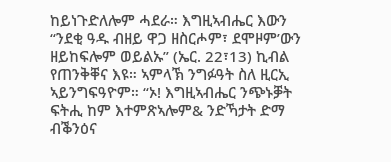ከይነጉድለሎም ሓደራ። እግዚኣብሔር እውን “ንደቂ ዓዱ ብዘይ ዋጋ ዘስርሖም፣ ደሞዞም’ውን ዘይከፍሎም ወይልኡ” (ኤር. 22፣13) ኪብል የጠንቅቐና እዩ። ኣምላኽ ንግፉዓት ስለ ዚርኢ ኣይንግፍዓዮም። “ኦ! እግዚኣብሔር ንጭኑቓት ፍትሒ ከም እተምጽኣሎም& ንድኻታት ድማ ብቕንዕና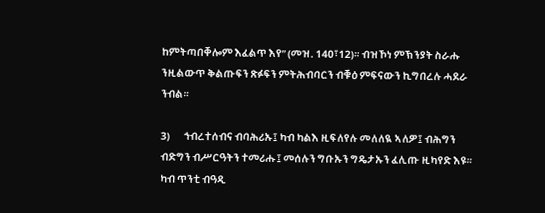ከምትጣበቐሎም እፈልጥ እየ” (መዝ. 140፣12)። ብዝኾነ ምኽንያት ስራሑ ንዚልውጥ ቅልጡፍን ጽፉፍን ምትሕብባርን ብቑዕ ምፍናውን ኪግበረሉ ሓደራ ንብል።

3)       ኅብረተሰብና ብባሕሪኡ፤ ካብ ካልእ ዚፍለየሉ መለለዪ ኣለዎ፤ ብሕግን ብድግን ብሥርዓትን ተመሪሑ፤ መሰሉን ግቡኡን ግዴታኡን ፈሊጡ ዚካየድ እዩ። ካብ ጥንቲ ብዓዲ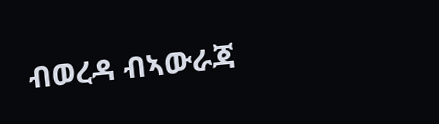ብወረዳ ብኣውራጃ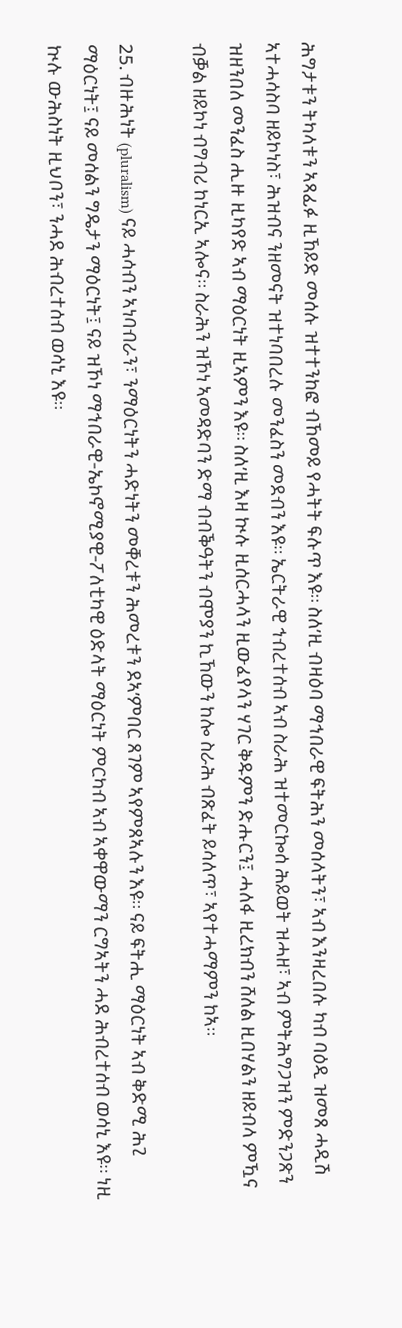ሕግታቱን ትካላቱን ኣጻፊፉ ዚኸይድ መሰሉ ዝተተንከፎ ብኸመይ የሓትት ፍሉጥ እዩ። ስለ’ዚ ብዛዕባ ማኅበራዊ ፍትሕን መሰላትን፣ ኣብ እንዛረበሉ ካብ ባዕዲ ዝመጸ ሓዲሽ ኣተሓሳስባ ዘይኮነስ፣ ሕዝብና ንዘመናት ዝተነባበረሉ መንፈስን መደብን እዩ። ኤርትራዊ ኅብረተሰብ ኣብ ስራሕ ዝተመርኰሰ ሕይወት ዝሓዘ፣ ኣብ ምትሕግጋዝን ምድንጋጽን ዝዘንበለ መንፈስ ሒዙ ዚካየድ ኣብ ማዕርነት ዚኣምን እዩ። ስለ’ዚ እዛ ኲሉ ዚሰርሓላን ዚውፈየላን ሃገር ቅዱምን ድሑርን፤ ሓለፋ ዚረክብን ሸለል ዚበሃልን ዘይብላ ምዃና ብቓል ዘይኮነ ብግብሪ ከነርኢ ኣሎና። ስራሕን ዝኾነ ኣመዳድባን ድማ ብብቕዓትን ብሞያን ኪኸውን ከሎ ስራሕ ብጽፈት ይሳለጥ፣ ኣየተሓማምን ከኣ።

25. ብዙሕነት (pluralism) ናይ ሓሳብን ኣነባብራን፣ ንማዕርነትን ሓድነትን መቐረቱን ሕመረቱን ደኣ’ምበር ጸገም ኣየምጸኣሉን እዩ። ናይ ፍትሒ ማዕርነት ኣብ ቅድሚ ሕጊ ማዕርነት፤ ናይ መሰልን ግዴታን ማዕርነት፤ ናይ ዝኾነ ማኅበራዊ-ኤኮኖሚያዊ-ፖለቲካዊ ዕድላት ማዕርነት ምርካብ ኣብ ኣቀዋውማን ርግኣትን ሓደ ሕብረተሰብ ወሳኒ እዩ። ነዚ ኲሉ ውሕስነት ዚህቦን፣ ንሓደ ሕብረተሰብ ወሳኒ እዩ።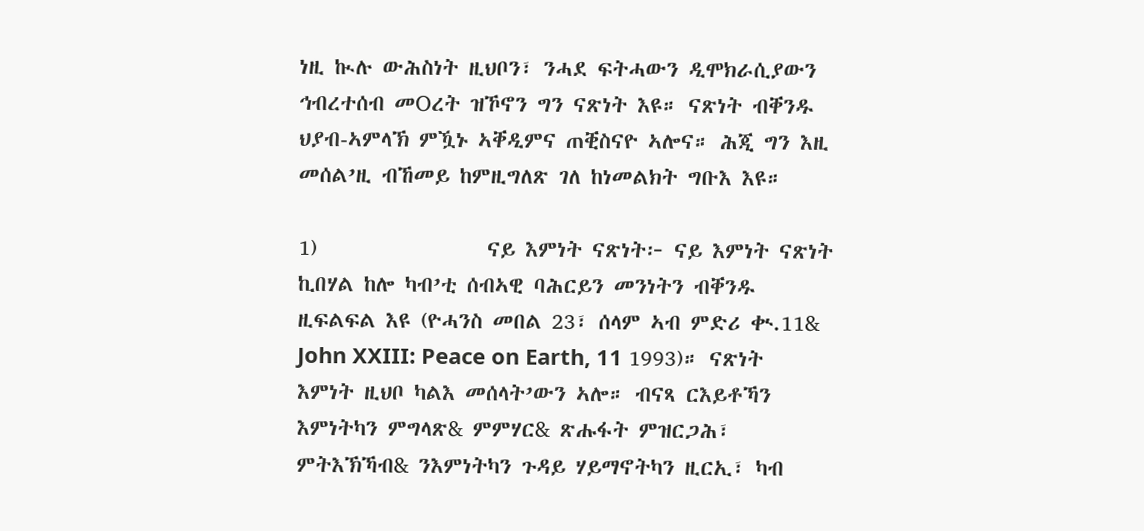ነዚ ኲሉ ውሕስነት ዚህቦን፣ ንሓደ ፍትሓውን ዲሞክራሲያውን ኅብረተሰብ መOረት ዝኾኖን ግን ናጽነት እዩ። ናጽነት ብቐንዱ ህያብ-ኣምላኽ ምዃኑ ኣቐዲምና ጠቒስናዮ ኣሎና። ሕጂ ግን እዚ መሰል’ዚ ብኸመይ ከምዚግለጽ ገለ ከነመልክት ግቡእ እዩ።

1)                 ናይ እምነት ናጽነት፦ ናይ እምነት ናጽነት ኪበሃል ከሎ ካብ’ቲ ሰብኣዊ ባሕርይን መንነትን ብቐንዱ ዚፍልፍል እዩ (ዮሓንስ መበል 23፣ ሰላም ኣብ ምድሪ ቊ.11& John XXIII: Peace on Earth, 11 1993)። ናጽነት እምነት ዚህቦ ካልእ መሰላት’ውን ኣሎ። ብናጻ ርእይቶኻን እምነትካን ምግላጽ& ምምሃር& ጽሑፋት ምዝርጋሕ፣ ምትእኽኻብ& ንእምነትካን ጉዳይ ሃይማኖትካን ዚርኢ፣ ካብ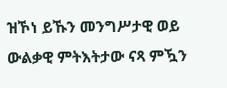ዝኾነ ይኹን መንግሥታዊ ወይ ውልቃዊ ምትእትታው ናጻ ምዃን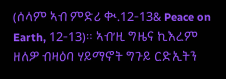(ሰላም ኣብ ምድሪ ቊ.12-13& Peace on Earth, 12-13)። ኣብ’ዚ ግዜና ኪእረም ዘለዎ ብዛዕባ ሃይማኖት ግጉይ ርድኢትን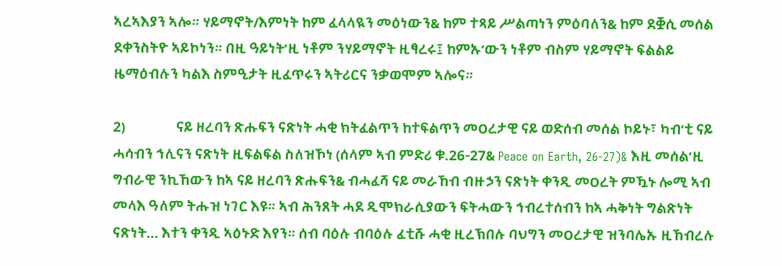ኣረኣእያን ኣሎ። ሃይማኖት/እምነት ከም ፈላላዪን መዕነውን& ከም ተጻይ ሥልጣነን ምዕባለን& ከም ደቛሲ መሰል ደቀንስትዮ ኣይኮነን። በዚ ዓይነት’ዚ ነቶም ንሃይማኖት ዚፃረሩ፤ ከምኡ’ውን ነቶም ብስም ሃይማኖት ፍልልይ ዜማዕብሉን ካልእ ስምዒታት ዚፈጥሩን ኣትሪርና ንቃወሞም ኣሎና።

2)                 ናይ ዘረባን ጽሑፍን ናጽነት ሓቂ ክትፈልጥን ከተፍልጥን መOረታዊ ናይ ወድሰብ መሰል ኮይኑ፣ ካብ’ቲ ናይ ሓሳብን ኅሊናን ናጽነት ዚፍልፍል ስለዝኾነ (ሰላም ኣብ ምድሪ ቁ.26-27& Peace on Earth, 26-27)& እዚ መሰል’ዚ ግብራዊ ንኪኸውን ከኣ ናይ ዘረባን ጽሑፍን& ብሓፈሻ ናይ መራኸብ ብዙኃን ናጽነት ቀንዲ መOረት ምዃኑ ሎሚ ኣብ መላእ ዓለም ትሑዝ ነገር እዩ። ኣብ ሕንጸት ሓደ ዲሞክራሲያውን ፍትሓውን ኅብረተሰብን ከኣ ሓቅነት ግልጽነት ናጽነት... እተን ቀንዲ ኣዕኑድ እየን። ሰብ ባዕሉ ብባዕሉ ፈቲሹ ሓቂ ዚረኽበሉ ባህግን መOረታዊ ዝንባሌኡ ዚኸብረሉ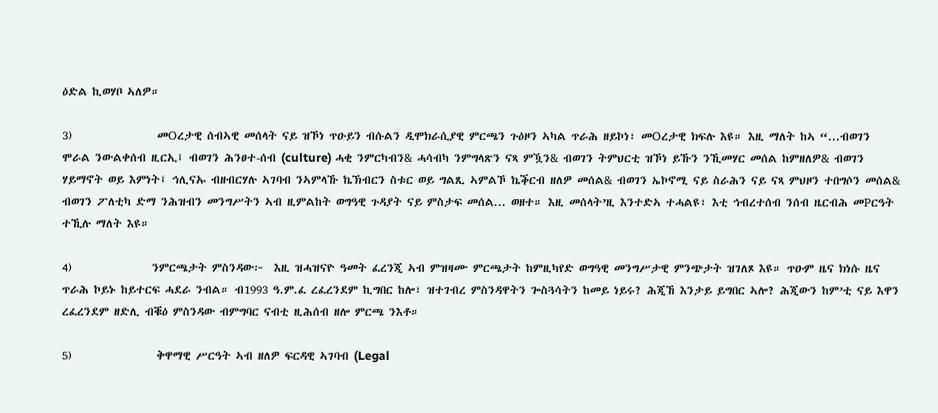ዕድል ኪወሃቦ ኣለዎ።

3)                 መOረታዊ ሰብኣዊ መሰላት ናይ ዝኾነ ጥዑይን ብሱልን ዲሞክራሲያዊ ምርጫን ጉዕዞን ኣካል ጥራሕ ዘይኮነ፣ መOረታዊ ክፍሉ እዩ። እዚ ማለት ከኣ “...ብወገን ሞራል ንውልቀሰብ ዚርኢ፤ ብወገን ሕንፀተ-ሰብ (culture) ሓቂ ንምርካብን& ሓሳብካ ንምግላጽን ናጻ ምዃን& ብወገን ትምህርቲ ዝኾነ ይኹን ንኺመሃር መሰል ከምዘለዎ& ብወገን ሃይማኖት ወይ እምነት፤ ኅሊናኡ ብዘብርሃሉ ኣገባብ ንኣምላኹ ኬኽብርን ስቱር ወይ ግልጺ ኣምልኾ ኬቕርብ ዘለዎ መሰል& ብወገን ኤኮኖሚ ናይ ስራሕን ናይ ናጻ ምህዞን ተበግሶን መሰል& ብወገን ፖለቲካ ድማ ንሕዝብን መንግሥትን ኣብ ዚምልከት ወግዓዊ ጉዳያት ናይ ምስታፍ መሰል... ወዘተ። እዚ መሰላት’ዚ እንተድኣ ተሓልዩ፣ እቲ ኅብረተሰብ ንሰብ ዜርብሕ መPርዓት ተኺሉ ማለት እዩ።

4)                ንምርጫታት ምስንዳው፦  እዚ ዝሓዝናዮ ዓመት ፈረንጂ ኣብ ምዝዛሙ ምርጫታት ከምዚካየድ ወግዓዊ መንግሥታዊ ምንጭታት ዝገለጾ እዩ። ጥዑም ዜና ክነሱ ዜና ጥራሕ ኮይኑ ከይተርፍ ሓደራ ንብል። ብ1993 ዓ.ም.ፈ ረፈረንደም ኪግበር ከሎ፣ ዝተገብረ ምስንዳዋትን ጐስጓሳትን ከመይ ነይሩ? ሕጂኸ እንታይ ይግበር ኣሎ? ሕጂውን ከም’ቲ ናይ እዋን ረፈረንደም ዘድሊ ብቑዕ ምስንዳው ብምግባር ናብቲ ዚሕሰብ ዘሎ ምርጫ ንእቶ።

5)                 ቅዋማዊ ሥርዓት ኣብ ዘለዎ ፍርዳዊ ኣገባብ (Legal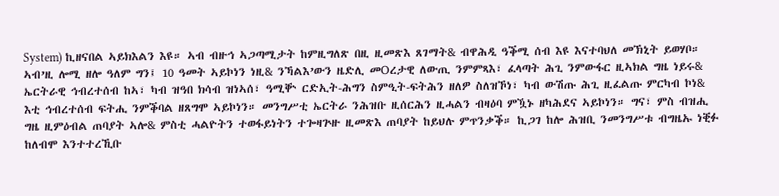System) ኪዘናበል ኣይክእልን እዩ። ኣብ ብዙኅ ኣጋጣሚታት ከምዚግለጽ በዚ ዚመጽእ ጸገማት& ብዋሕዲ ዓቕሚ ሰብ እዩ እናተባህለ መኽኒት ይወሃቦ። ኣብ’ዚ ሎሚ ዘሎ ዓለም ግን፤ 10 ዓመት ኣይኮነን ነዚ& ንኻልእ’ውን ዜድሊ መOረታዊ ለውጢ ንምምጻእ፣ ፈላጣት ሕጊ ንምውፋር ዚኣክል ግዜ ነይሩ& ኤርትራዊ ኅብረተሰብ ከኣ፣ ካብ ዝዓበ ክሳብ ዝነኣሰ፣ ዓሚቝ ርድኢት-ሕግን ስምዒት-ፍትሕን ዘለዎ ስለዝኾነ፣ ካብ ውሽጡ ሕጊ ዚፈልጡ ምርካብ ኮነ& እቲ ኅብረተሰብ ፍትሒ ንምቕባል ዘጸግሞ ኣይኮነን። መንግሥቲ ኤርትራ ንሕዝቡ ዚሰርሕን ዚሓልን ብዛዕባ ምዃኑ ዘካሕደና ኣይኮነን። ግና፣ ምስ ብዝሒ ግዜ ዚምዕብል ጠባያት ኣሎ& ምስቲ ሓልዮትን ተወፋይነትን ተጐዛጕዙ ዚመጽእ ጠባያት ከይህሉ ምጥንቃቕ። ኪጋገ ከሎ ሕዝቢ ንመንግሥቱ ብግዜኡ ነቒፉ ከለብሞ እንተተረኺቡ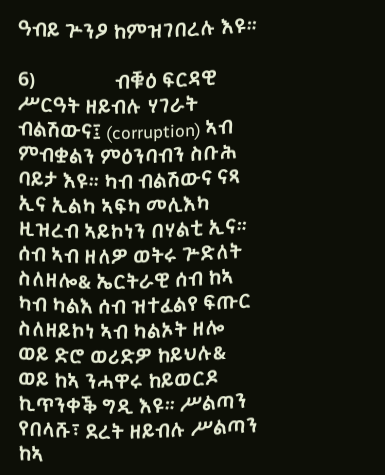ዓብይ ጕንዖ ከምዝገበረሉ እዩ።

6)                ብቑዕ ፍርዳዊ ሥርዓት ዘይብሉ ሃገራት ብልሽውና፤ (corruption) ኣብ ምብቋልን ምዕንባብን ስቡሕ ባይታ እዩ። ካብ ብልሽውና ናጻ ኢና ኢልካ ኣፍካ መሊእካ ዚዝረብ ኣይኮነን በሃልቲ ኢና። ሰብ ኣብ ዘለዎ ወትሩ ጕድለት ስለዘሎ& ኤርትራዊ ሰብ ከኣ ካብ ካልእ ሰብ ዝተፈልየ ፍጡር ስለዘይኮነ ኣብ ካልኦት ዘሎ ወይ ድሮ ወሪድዎ ከይህሉ& ወይ ከኣ ንሓዋሩ ከይወርዶ ኪጥንቀቕ ግዲ እዩ። ሥልጣን የበላሹ፣ ደረት ዘይብሉ ሥልጣን ከኣ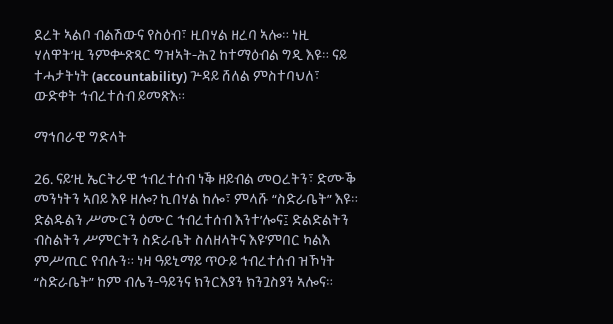ደረት ኣልቦ ብልሽውና የስዕብ፣ ዚበሃል ዘረባ ኣሎ። ነዚ ሃለዋት’ዚ ንምቍጽጻር ግዝኣት-ሕጊ ከተማዕብል ግዲ እዩ። ናይ ተሓታትነት (accountability) ጕዳይ ሸለል ምስተባህለ፣ ውድቀት ኅብረተሰብ ይመጽእ።

ማኅበራዊ ግድላት

26. ናይ’ዚ ኤርትራዊ ኅብረተሰብ ነቕ ዘይብል መOረትን፣ ድሙቕ መንነትን ኣበይ እዩ ዘሎ? ኪበሃል ከሎ፣ ምላሹ “ስድራቤት” እዩ። ድልዱልን ሥሙርን ዕሙር ኅብረተሰብ እንተ’ሎና፤ ድልድልትን ብስልትን ሥምርትን ስድራቤት ስለዘላትና እዩ’ምበር ካልእ ምሥጢር የብሉን። ነዛ ዓይኒማይ ጥዑይ ኅብረተሰብ ዝኾነት “ስድራቤት” ከም ብሌን-ዓይንና ክንርእያን ክንጓስያን ኣሎና።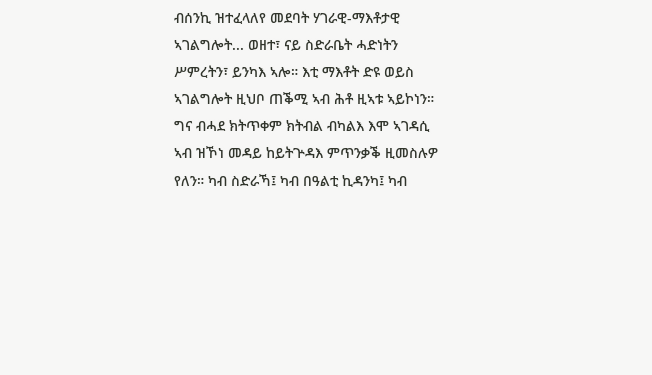ብሰንኪ ዝተፈላለየ መደባት ሃገራዊ-ማእቶታዊ ኣገልግሎት... ወዘተ፣ ናይ ስድራቤት ሓድነትን ሥምረትን፣ ይንካእ ኣሎ። እቲ ማእቶት ድዩ ወይስ ኣገልግሎት ዚህቦ ጠቕሚ ኣብ ሕቶ ዚኣቱ ኣይኮነን። ግና ብሓደ ክትጥቀም ክትብል ብካልእ እሞ ኣገዳሲ ኣብ ዝኾነ መዳይ ከይትጕዳእ ምጥንቃቕ ዚመስሉዎ የለን። ካብ ስድራኻ፤ ካብ በዓልቲ ኪዳንካ፤ ካብ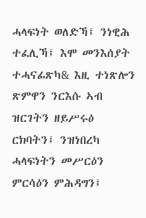ሓላፍነት ወለድኻ፤ ንነዊሕ ተፈሊኻ፤ እሞ መንእሰያት ተሓናፊጽካ& እዚ ተነጽሎን ጽምዋን ንርእሱ ኣብ ዝርገትን ዘይሥሩዕ ርክባትን፤ ንዝነበረካ ሓላፍነትን መሥርዕን ምርሳዕን ምሕዳግን፤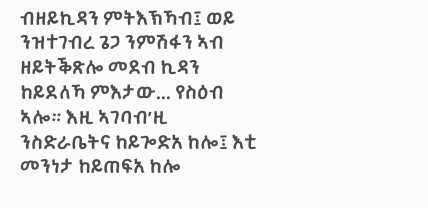ብዘይኪዳን ምትእኽኻብ፤ ወይ ንዝተገብረ ጌጋ ንምሽፋን ኣብ ዘይትቕጽሎ መደብ ኪዳን ከይደለኻ ምእታው... የስዕብ ኣሎ። እዚ ኣገባብ’ዚ ንስድራቤትና ከይጐድአ ከሎ፤ እቲ መንነታ ከይጠፍአ ከሎ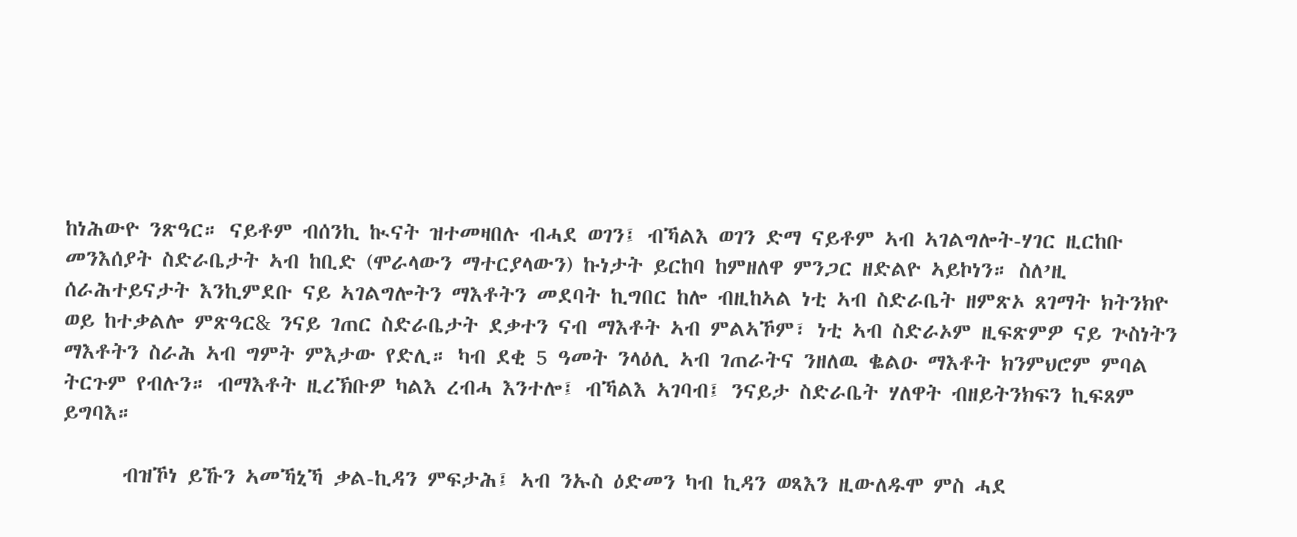ከነሕውዮ ንጽዓር። ናይቶም ብሰንኪ ኲናት ዝተመዛበሉ ብሓደ ወገን፤ ብኻልእ ወገን ድማ ናይቶም ኣብ ኣገልግሎት-ሃገር ዚርከቡ መንእሰያት ስድራቤታት ኣብ ከቢድ (ሞራላውን ማተርያላውን) ኩነታት ይርከባ ከምዘለዋ ምንጋር ዘድልዮ ኣይኮነን። ስለ’ዚ ሰራሕተይናታት እንኪምደቡ ናይ ኣገልግሎትን ማእቶትን መደባት ኪግበር ከሎ ብዚከኣል ነቲ ኣብ ስድራቤት ዘምጽኦ ጸገማት ክትንክዮ ወይ ከተቃልሎ ምጽዓር& ንናይ ገጠር ስድራቤታት ደቃተን ናብ ማእቶት ኣብ ምልኣኾም፣ ነቲ ኣብ ስድራኦም ዚፍጽምዎ ናይ ጕስነትን ማእቶትን ስራሕ ኣብ ግምት ምእታው የድሊ። ካብ ደቂ 5 ዓመት ንላዕሊ ኣብ ገጠራትና ንዘለዉ ቈልዑ ማእቶት ክንምህሮም ምባል ትርጉም የብሉን። ብማእቶት ዚረኽቡዎ ካልእ ረብሓ እንተሎ፤ ብኻልእ ኣገባብ፤ ንናይታ ስድራቤት ሃለዋት ብዘይትንክፍን ኪፍጸም ይግባእ።

      ብዝኾነ ይኹን ኣመኻኒኻ ቃል-ኪዳን ምፍታሕ፤ ኣብ ንኡስ ዕድመን ካብ ኪዳን ወጻእን ዚውለዱሞ ምስ ሓደ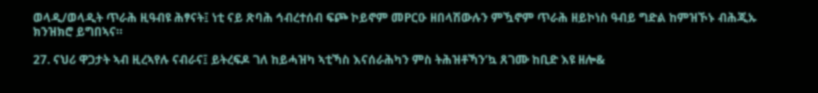ወላዲ/ወላዲት ጥራሕ ዚዓብዩ ሕፃናት፤ ነቲ ናይ ጽባሕ ኅብረተሰብ ፍጮ ኮይኖም መPርዑ ዘበላሽውሉን ምዃኖም ጥራሕ ዘይኮነስ ዓብይ ግድል ከምዝኾኑ ብሕጂኡ ክንዝክሮ ይግበኣና።

27. ናህሪ ዋጋታት ኣብ ዚረኣየሉ ናብራና፤ ይትረፍዶ ገለ ከይሓዝካ ኣቲኻስ እናሰራሕካን ምስ ትሕዝቶኻን’ኳ ጸገሙ ከቢድ እዩ ዘሎ&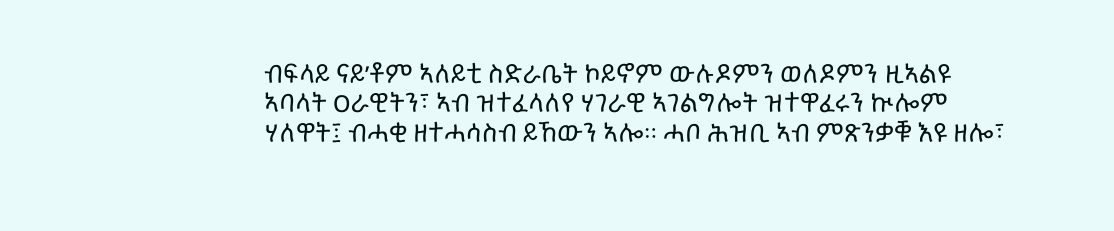ብፍላይ ናይ’ቶም ኣለይቲ ስድራቤት ኮይኖም ውሉዶምን ወለዶምን ዚኣልዩ ኣባላት Oራዊትን፣ ኣብ ዝተፈላለየ ሃገራዊ ኣገልግሎት ዝተዋፈሩን ኲሎም ሃለዋት፤ ብሓቂ ዘተሓሳስብ ይኸውን ኣሎ። ሓቦ ሕዝቢ ኣብ ምጽንቃቑ እዩ ዘሎ፣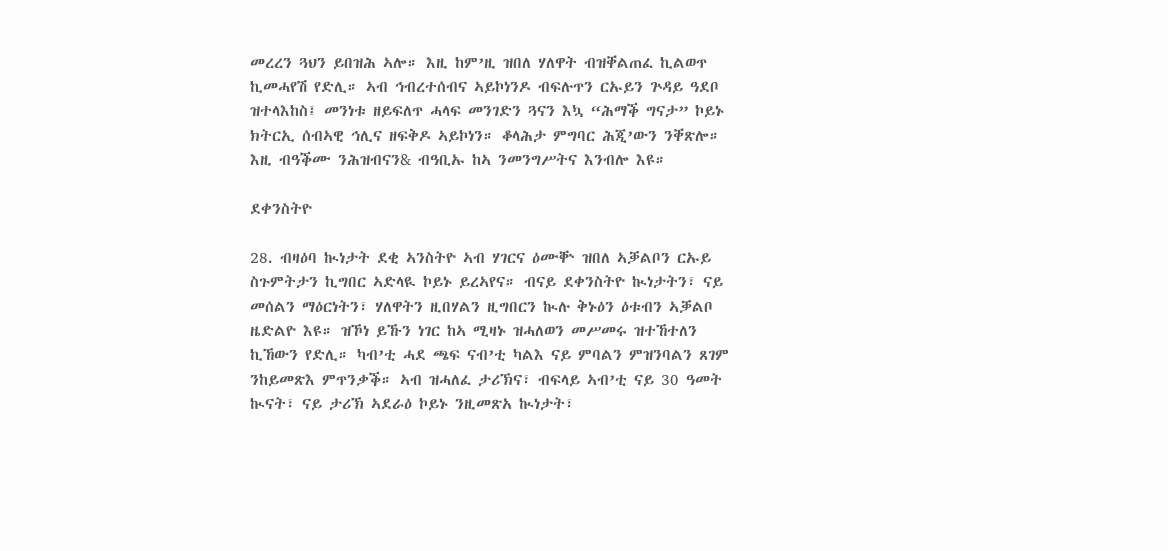መረረን ጓህን ይበዝሕ ኣሎ። እዚ ከም’ዚ ዝበለ ሃለዋት ብዝቐልጠፈ ኪልወጥ ኪመሓየሽ የድሊ። ኣብ ኅብረተሰብና ኣይኮነንዶ ብፍሉጥን ርኡይን ጕዳይ ዓደቦ ዝተላእከስ፤ መንነቱ ዘይፍለጥ ሓላፍ መንገድን ጓናን እኳ “ሕማቕ ግናታ” ኮይኑ ክትርኢ ሰብኣዊ ኅሊና ዘፍቅዶ ኣይኮነን። ቆላሕታ ምግባር ሕጂ’ውን ንቐጽሎ። እዚ ብዓቕሙ ንሕዝብናን& ብዓቢኡ ከኣ ንመንግሥትና እንብሎ እዩ።

ደቀንስትዮ

28. ብዛዕባ ኲነታት ደቂ ኣንስትዮ ኣብ ሃገርና ዕሙቝ ዝበለ ኣቓልቦን ርኡይ ስጉምትታን ኪግበር ኣድላዪ ኮይኑ ይረኣየና። ብናይ ደቀንስትዮ ኲነታትን፣ ናይ መሰልን ማዕርነትን፣ ሃለዋትን ዚበሃልን ዚግበርን ኲሉ ቅኑዕን ዕቱብን ኣቓልቦ ዜድልዮ እዩ። ዝኾነ ይኹን ነገር ከኣ ሚዛኑ ዝሓለወን መሥመሩ ዝተኸተለን ኪኸውን የድሊ። ካብ’ቲ ሓደ ጫፍ ናብ’ቲ ካልእ ናይ ምባልን ምዝንባልን ጸገም ንከይመጽእ ምጥንቃቕ። ኣብ ዝሓለፈ ታሪኽና፣ ብፍላይ ኣብ’ቲ ናይ 30 ዓመት ኲናት፣ ናይ ታሪኽ ኣደራዕ ኮይኑ ንዚመጽአ ኲነታት፣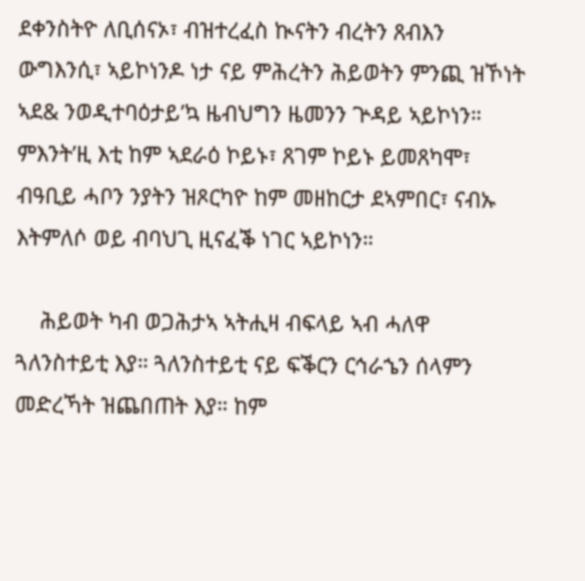ደቀንስትዮ ለቢሰናኦ፣ ብዝተረፈስ ኲናትን ብረትን ጸብእን ውግእንሲ፣ ኣይኮነንዶ ነታ ናይ ምሕረትን ሕይወትን ምንጪ ዝኾነት ኣደ& ንወዲተባዕታይ’ኳ ዜብህግን ዜመንን ጕዳይ ኣይኮነን። ምእንት’ዚ እቲ ከም ኣደራዕ ኮይኑ፣ ጸገም ኮይኑ ይመጸካሞ፣ ብዓቢይ ሓቦን ንያትን ዝጾርካዮ ከም መዘከርታ ደኣምበር፣ ናብኡ እትምለሶ ወይ ብባህጊ ዚናፈቕ ነገር ኣይኮነን።

    ሕይወት ካብ ወጋሕታኣ ኣትሒዛ ብፍላይ ኣብ ሓለዋ ጓለንስተይቲ እያ። ጓለንስተይቲ ናይ ፍቕርን ርኅራኄን ሰላምን መድረኻት ዝጨበጠት እያ። ከም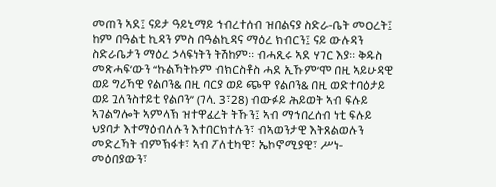መጠን ኣደ፤ ናይታ ዓይኒማይ ኅብረተሰብ ዝበልናያ ስድራ-ቤት መOረት፤ ከም በዓልቲ ኪዳን ምስ በዓልኪዳና ማዕረ ክብርን፤ ናይ ውሉዳን ስድራቤታን ማዕረ ኃላፍነትን ትሽከም። ብሓጺሩ ኣደ ሃገር እያ። ቅዱስ መጽሓፍ’ውን “ኩልኻትኩም ብክርስቶስ ሓደ ኢኹም’ሞ በዚ ኣይሁዳዊ ወይ ግሪኻዊ የልቦን& በዚ ባርያ ወይ ጭዋ የልቦን& በዚ ወድተባዕታይ ወይ ጓለንስተይቲ የልቦን” (ገላ. 3፣28) ብውፉይ ሕይወት ኣብ ፍሉይ ኣገልግሎት ኣምላኽ ዝተዋፈረት ትኹን፤ ኣብ ማኅበረሰብ ነቲ ፍሉይ ህያባታ እተማዕብለሉን እተበርክተሉን፣ ብኣወንታዊ እትጸልወሉን መድረኻት ብምኽፋቱ፣ ኣብ ፖለቲካዊ፣ ኤኮኖሚያዊ፣ ሥነ-መዕበያውን፣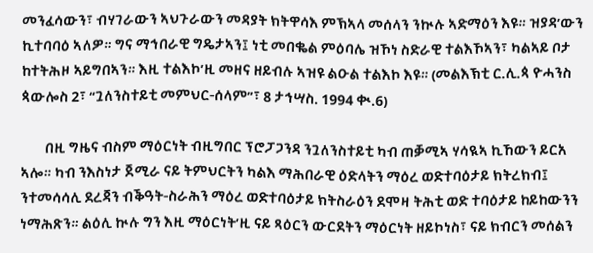መንፈሳውን፣ ብሃገራውን ኣህጉራውን መዳያት ክትዋሳእ ምኽኣላ መሰላን ንኲሉ ኣድማዕን እዩ። ዝያዳ’ውን ኪተባባዕ ኣለዎ። ግና ማኅበራዊ ግዴታኣን፤ ነቲ መበቈል ምዕባሌ ዝኾነ ስድራዊ ተልእኾኣን፣ ካልኣይ ቦታ ከተትሕዞ ኣይግበኣን። እዚ ተልእኮ’ዚ መዘና ዘይብሉ ኣዝዩ ልዑል ተልእኮ እዩ። (መልእኽቲ ር.ሊ.ጳ ዮሓንስ ጳውሎስ 2፣ “ጓለንስተይቲ መምህር-ሰላም”፣ 8 ታኅሣስ. 1994 ቊ.6)

        በዚ ግዜና ብስም ማዕርነት ብዚግበር ፕሮፓጋንዳ ንጓለንስተይቲ ካብ ጠቓሚኣ ሃሳዪኣ ኪኸውን ይርአ ኣሎ። ካብ ንእስነታ ጀሚራ ናይ ትምህርትን ካልእ ማሕበራዊ ዕድላትን ማዕረ ወድተባዕታይ ክትረክብ፤ ንተመሳሳሊ ደረጃን ብቕዓት-ስራሕን ማዕረ ወድተባዕታይ ክትስራዕን ደሞዛ ትሕቲ ወድ ተባዕታይ ከይከውንን ነማሕጽን። ልዕሊ ኲሉ ግን እዚ ማዕርነት’ዚ ናይ ጻዕርን ውርደትን ማዕርነት ዘይኮነስ፣ ናይ ክብርን መሰልን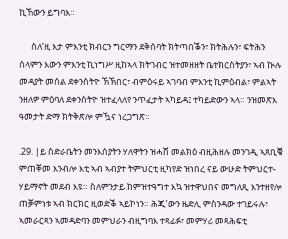ኪኸውን ይግባእ።

      ስለ’ዚ እታ ምእንቲ ክብርን ግርማን ደቅሰባት ክትጣበቕን፣ ክትሕሉን፣ ፍትሕን ሰላምን እውን ምእንቲ ኪነግሥ ዚከኣላ ክትገብር ዝተመዘዘት ቤተክርስትያን፣ ኣብ ኲሉ መዳያት መሰል ደቀንስትዮ ኽኽበር፣ ብምዕሩይ ኣገባብ ምእንቲ ኪምዕብል፣ ምልኣት ንዘለዎ ምዕባለ ደቀንስትዮ ዝተፈላለየ ንጥፈታት ኣካይዳ፤ ተካይድውን ኣላ። ንዝመጽእ ዓመታት ድማ ክትቅጽሎ ምዃና ነረጋግጽ።

.29. |ይ ስድራቤትን መንእሰያትን ሃለዋትን ዝሓሸ መልክዕ ብዚሕዘሉ መንገዲ ኣጸቢቑ ምጠቐመ እንብሎ እቲ ኣብ ኣብያተ ትምህርቲ ዚካየድ ዝነበረ ናይ ውሁድ ትምህርተ-ሃይማኖት መደብ እዩ። ስለምንታይ ከምዝተዓግተ እኳ ዝተዋህበና መግለጺ እንተዘየሎ ጠቓምነቱ ኣብ ክርክር ዚወድቕ ኣይኮነን። ሕጂ’ውን ዜድሊ ምስንዳው ተገይሩሉ፣ ኣመራርጻን ኣመዳድባን መምህራን ብዚግባእ ተጻፊፉ፣ መምሃሪ መጻሕፍቲ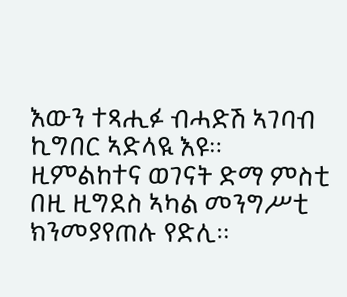እውን ተጻሒፉ ብሓድሽ ኣገባብ ኪግበር ኣድላዪ እዩ። ዚምልከተና ወገናት ድማ ምስቲ በዚ ዚግደስ ኣካል መንግሥቲ ክንመያየጠሉ የድሊ።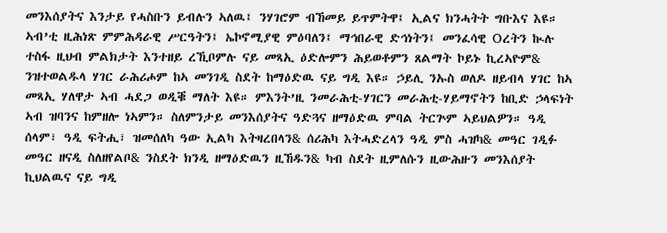መንእሰያትና እንታይ የሓስቡን ይብሉን ኣለዉ፤ ንሃገሮም ብኸመይ ይጥምትዋ፤ ኢልና ክንሓትት ግቡእና እዩ። ኣብ’ቲ ዚሕነጽ ምምሕዳራዊ ሥርዓትን፤ ኤኮኖሚያዊ ምዕባለን፤ ማኅበራዊ ድኅነትን፤ መንፈሳዊ Oረትን ኲሉ ተስፋ ዚህብ ምልክታት እንተዘይ ረኺቦምሉ ናይ መጻኢ ዕድሎምን ሕይወቶምን ጸልማት ኮይኑ ኪረኣዮም& ንዝተወልዱላ ሃገር ራሕሪሖም ከኣ መንገዲ ስደት ከማዕድዉ ናይ ግዲ እዩ። ኃይሊ ንኡስ ወለዶ ዘይብላ ሃገር ከኣ መጻኢ ሃለዋታ ኣብ ሓደጋ ወዲቑ ማለት እዩ። ምእንት’ዚ ንመራሕቲ-ሃገርን መራሕቲ-ሃይማኖትን ከቢድ ኃላፍነት ኣብ ዝባንና ከምዘሎ ነኣምን። ስለምንታይ መንእሰያትና ዓድጓና ዘማዕድዉ ምባል ትርጕም ኣይህልዎን። ዓዲ ሰላም፣ ዓዲ ፍትሒ፣ ዝመሰለካ ዓው ኢልካ እትዛረበላን& ሰሪሕካ እትሓድረላን ዓዲ ምስ ሓዝካ& መዓር ገዲፉ መዓር ዘናዲ ስለዘየልቦ& ንስደት ክንዲ ዘማዕድዉን ዚኸዱን& ካብ ስደት ዚምለሱን ዚውሕዙን መንእሰያት ኪህልዉና ናይ ግዲ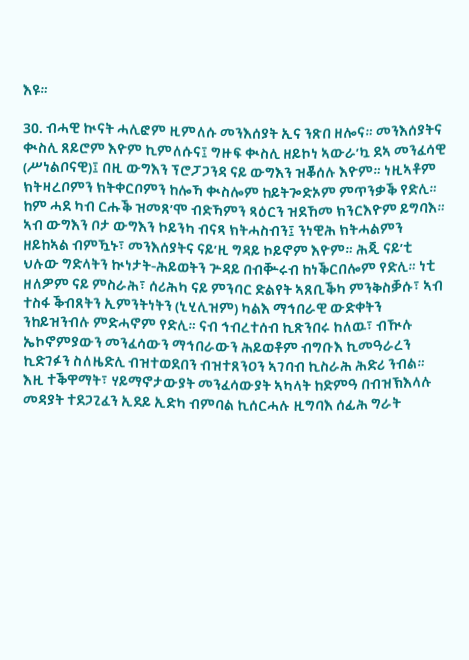እዩ።

30. ብሓዊ ኲናት ሓሊፎም ዚምለሱ መንእሰያት ኢና ንጽበ ዘሎና። መንእሰያትና ቊስሊ ጸይሮም እዮም ኪምለሱና፤ ግዙፍ ቊስሊ ዘይኮነ ኣውራ’ኳ ደኣ መንፈሳዊ (ሥነልቦናዊ)፤ በዚ ውግእን ፕሮፓጋንዳ ናይ ውግእን ዝቖሰሉ እዮም። ነዚኣቶም ክትዛረቦምን ክትቀርቦምን ከሎኻ ቊስሎም ከይትጐድኦም ምጥንቃቕ የድሊ። ከም ሓደ ካብ ርሑቕ ዝመጸ’ሞ ብድኻምን ጻዕርን ዝደኸመ ክንርእዮም ይግባእ። ኣብ ውግእን ቦታ ውግእን ኮይንካ ብናጻ ክትሓስብን፤ ንነዊሕ ክትሓልምን ዘይከኣል ብምዃኑ፣ መንእሰያትና ናይ’ዚ ግዳይ ኮይኖም እዮም። ሕጂ ናይ’ቲ ህሉው ግድላትን ኲነታት-ሕይወትን ጕዳይ በብቝሩብ ከነቕርበሎም የድሊ። ነቲ ዘለዎም ናይ ምስራሕ፣ ሰሪሕካ ናይ ምንባር ድልየት ኣጸቢቕካ ምንቅስቓሱ፣ ኣብ ተስፋ ቕብጸትን ኢምንትነትን (ኒሂሊዝም) ካልእ ማኅበራዊ ውድቀትን ንከይዝንብሉ ምድሓኖም የድሊ። ናብ ኅብረተሰብ ኪጽንበሩ ከለዉ፣ ብዂሉ ኤኮኖምያውን መንፈሳውን ማኅበራውን ሕይወቶም ብግቡእ ኪመዓራረን ኪድገፉን ስለዜድሊ ብዝተወደበን ብዝተጸንዐን ኣገባብ ኪስራሕ ሕድሪ ንብል። እዚ ተቕዋማት፣ ሃይማኖታውያት መንፈሳውያት ኣካላት ከድምዓ በብዝኽእላሉ መዳያት ተደጋጊፈን ኢደይ ኢድካ ብምባል ኪሰርሓሉ ዚግባእ ሰፊሕ ግራት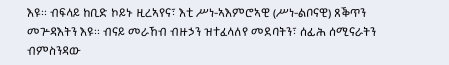እዩ። ብፍላይ ከቢድ ኮይኑ ዚረኣየና፣ እቲ ሥነ-ኣእምሮኣዊ (ሥነ-ልቦናዊ) ጸቕጥን መጕዳእትን እዩ። ብናይ መራኸብ ብዙኃን ዝተፈላለየ መደባትን፣ ሰፊሕ ሰሚናራትን ብምስንዳው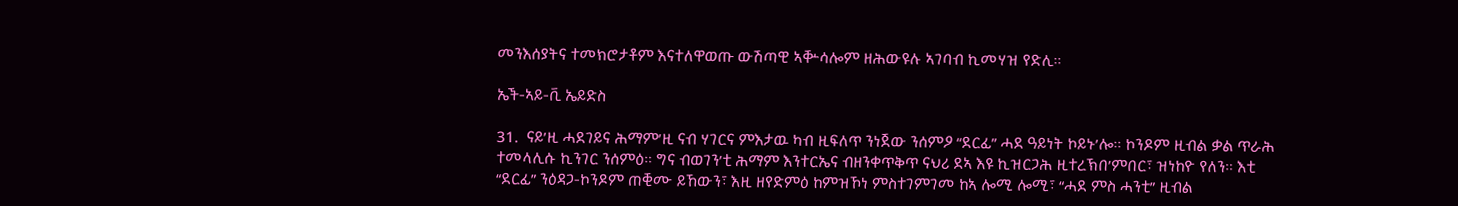መንእሰያትና ተመክሮታቶም እናተለዋወጡ ውሽጣዊ ኣቝሳሎም ዘሕውዩሉ ኣገባብ ኪመሃዝ የድሊ።

ኤች-ኣይ-ቪ ኤይድስ

31.  ናይ’ዚ ሓደገይና ሕማም’ዚ ናብ ሃገርና ምእታዉ ካብ ዚፍለጥ ንነጀው ንሰምዖ “ደርፊ” ሓደ ዓይነት ኮይኑ’ሎ። ኮንዶም ዚብል ቃል ጥራሕ ተመላሊሱ ኪንገር ንሰምዕ። ግና ብወገን’ቲ ሕማም እንተርኤና ብዘንቀጥቅጥ ናህሪ ደኣ እዩ ኪዝርጋሕ ዚተረኽበ’ምበር፣ ዝነከዮ የለን። እቲ “ደርፊ” ንዕዳጋ-ኮንዶም ጠቒሙ ይኸውን፣ እዚ ዘየድምዕ ከምዝኾነ ምስተገምገመ ከኣ ሎሚ ሎሚ፣ “ሓደ ምስ ሓንቲ” ዚብል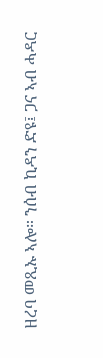ዘረባ መጺኡ ኣሎ። ንሰብ ኪዳን ድዩ፤ ጋና ኣብ ሓዳር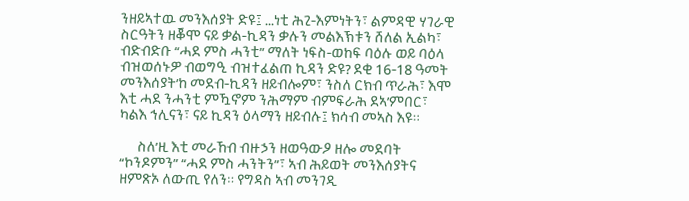ንዘይኣተዉ መንእሰያት ድዩ፤ ...ነቲ ሕጊ-እምነትን፣ ልምዳዊ ሃገራዊ ስርዓትን ዘቖሞ ናይ ቃል-ኪዳን ቃሉን መልእኽቱን ሸለል ኢልካ፣ ብድብድቡ “ሓደ ምስ ሓንቲ” ማለት ነፍስ-ወከፍ ባዕሉ ወይ ባዕላ ብዝወሰኑዎ ብወግዒ ብዝተፈልጠ ኪዳን ድዩ? ደቂ 16-18 ዓመት መንእሰያት’ከ መደብ-ኪዳን ዘይብሎም፣ ንስለ ርክብ ጥራሕ፣ እሞ እቲ ሓደ ንሓንቲ ምዃኖም ንሕማም ብምፍራሕ ደኣ’ምበር፣ ካልእ ኅሊናን፣ ናይ ኪዳን ዕላማን ዘይብሉ፤ ክሳብ መኣስ እዩ።

      ስለ’ዚ እቲ መራኸብ ብዙኃን ዘወዓውዖ ዘሎ መደባት “ኮንዶምን” “ሓደ ምስ ሓንትን”፣ ኣብ ሕይወት መንእሰያትና ዘምጽኦ ለውጢ የለን። የግዳስ ኣብ መንገዲ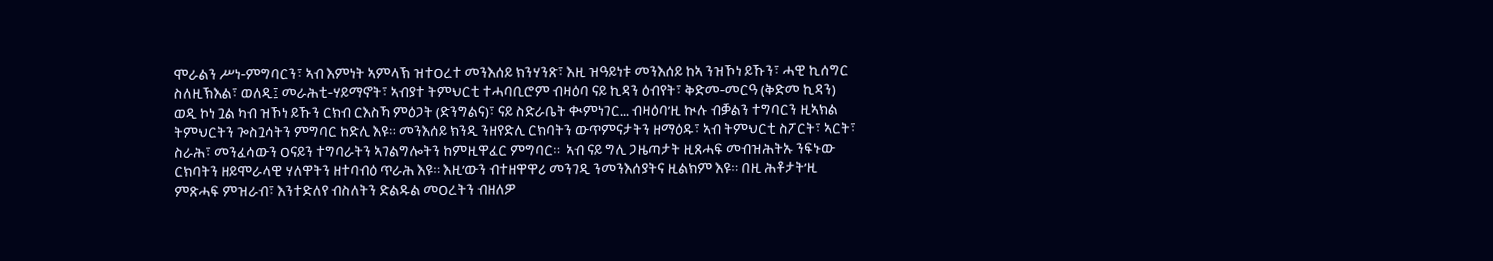ሞራልን ሥነ-ምግባርን፣ ኣብ እምነት ኣምላኽ ዝተOረተ መንእሰይ ክንሃንጽ፣ እዚ ዝዓይነቱ መንእሰይ ከኣ ንዝኾነ ይኹን፣ ሓዊ ኪሰግር ስለዚኽእል፣ ወለዲ፤ መራሕቲ-ሃይማኖት፣ ኣብያተ ትምህርቲ ተሓባቢሮም ብዛዕባ ናይ ኪዳን ዕብየት፣ ቅድመ-መርዓ (ቅድመ ኪዳን) ወዲ ኮነ ጓል ካብ ዝኾነ ይኹን ርክብ ርእስኻ ምዕጋት (ድንግልና)፣ ናይ ስድራቤት ቊምነገር... ብዛዕባ’ዚ ኲሉ ብቓልን ተግባርን ዚኣክል ትምህርትን ጐስጓሳትን ምግባር ከድሊ እዩ። መንእሰይ ክንዲ ንዘየድሊ ርክባትን ውጥምናታትን ዘማዕዱ፣ ኣብ ትምህርቲ ስፖርት፣ ኣርት፣ ስራሕ፣ መንፈሳውን Oናይን ተግባራትን ኣገልግሎትን ከምዚዋፈር ምግባር።  ኣብ ናይ ግሊ ጋዜጣታት ዚጸሓፍ መብዝሕትኡ ንፍኑው ርክባትን ዘይሞራላዊ ሃለዋትን ዘተባብዕ ጥራሕ እዩ። እዚ’ውን ብተዘዋዋሪ መንገዲ ንመንእሰያትና ዚልክም እዩ። በዚ ሕቶታት’ዚ ምጽሓፍ ምዝራብ፣ እንተድለየ ብስለትን ድልዱል መOረትን ብዘለዎ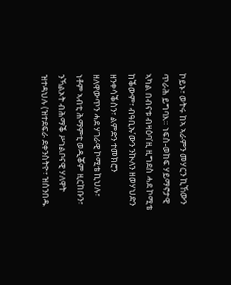ኮይኑ፣ ወትሩ ከኣ ኣራምን መሃርን ኪኸውን ጥራሕ ይግባእ። ነፍስ-ወከፍ ሃይማኖታዊ ኣካል በብናቱ ብዛዕባ’ዚ ዚግደስ ሓደ ኮሚቴ ከቕውም፣ ብዓቢኡ’ውን ንኲለን ዘወሃህድን ዘንቀሳቕስን፣ ልምድን ተመክሮን ዘለዋውጥን ሓደ ሃገራዊ ኮሚቴ ኪህሉ፣ ነቶም ኣብቲ ሕማምቲ ወዲቖም ዚርከቡን፣ ንኻልኦት ብሕማቕ ሥነልቦናዊ ሃለዋት ዝተዳህሉ (ዝተደፍራ ደቀንስትዮ፣ ዝሰንበዱ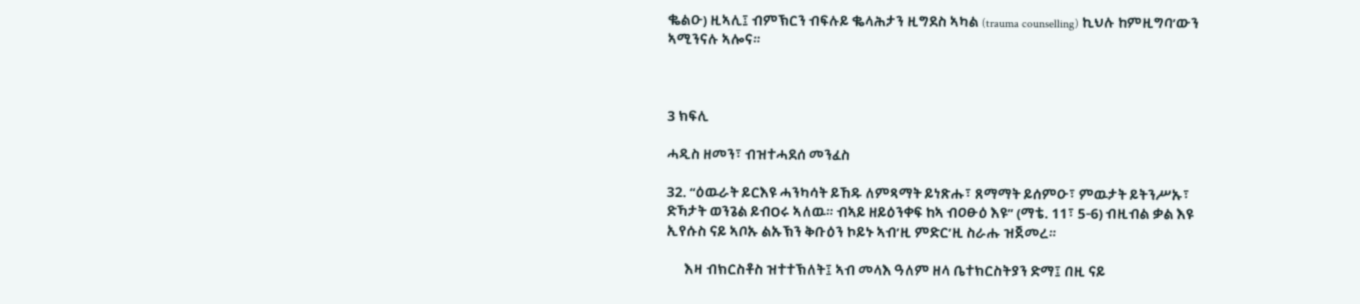ቈልዑ) ዚኣሊ፤ ብምኽርን ብፍሉይ ቈላሕታን ዚግደስ ኣካል (trauma counselling) ኪህሉ ከምዚግባ’ውን ኣሚንናሉ ኣሎና።



3 ክፍሊ

ሓዲስ ዘመን፣ ብዝተሓደሰ መንፈስ

32. “ዕዉራት ይርእዩ ሓንካሳት ይኸዱ ለምጻማት ይነጽሑ፣ ጸማማት ይሰምዑ፣ ምዉታት ይትንሥኡ፣ ድኻታት ወንጌል ይብOሩ ኣለዉ። ብኣይ ዘይዕንቀፍ ከኣ ብዐፁዕ እዩ” (ማቴ. 11፣ 5-6) ብዚብል ቃል እዩ ኢየሱስ ናይ ኣቦኡ ልኡኽን ቅቡዕን ኮይኑ ኣብ’ዚ ምድር’ዚ ስራሑ ዝጀመረ።

      እዛ ብክርስቶስ ዝተተኽለት፤ ኣብ መላእ ዓለም ዘላ ቤተክርስትያን ድማ፤ በዚ ናይ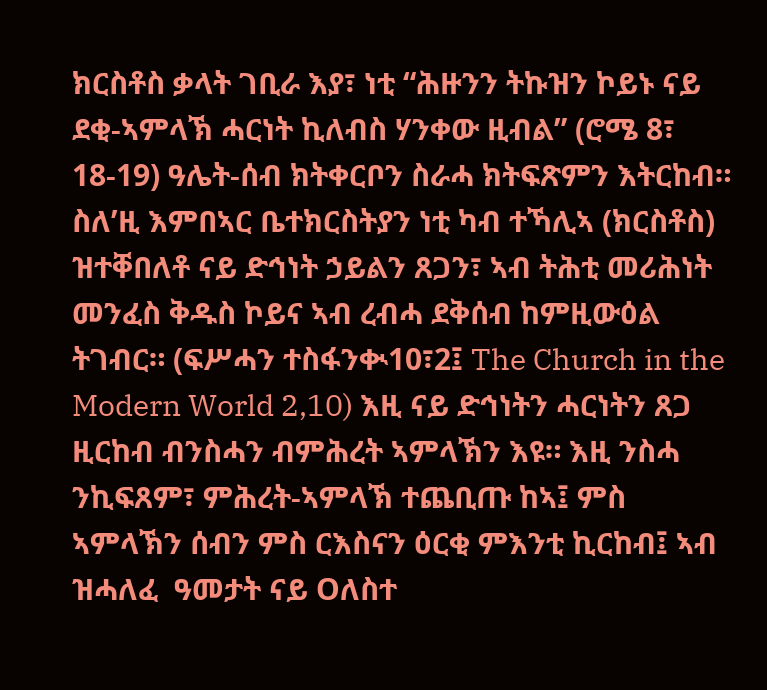ክርስቶስ ቃላት ገቢራ እያ፣ ነቲ “ሕዙንን ትኩዝን ኮይኑ ናይ ደቂ-ኣምላኽ ሓርነት ኪለብስ ሃንቀው ዚብል” (ሮሜ 8፣ 18-19) ዓሌት-ሰብ ክትቀርቦን ስራሓ ክትፍጽምን እትርከብ። ስለ’ዚ እምበኣር ቤተክርስትያን ነቲ ካብ ተኻሊኣ (ክርስቶስ) ዝተቐበለቶ ናይ ድኅነት ኃይልን ጸጋን፣ ኣብ ትሕቲ መሪሕነት መንፈስ ቅዱስ ኮይና ኣብ ረብሓ ደቅሰብ ከምዚውዕል ትገብር። (ፍሥሓን ተስፋንቊ10፣2፤ The Church in the Modern World 2,10) እዚ ናይ ድኅነትን ሓርነትን ጸጋ ዚርከብ ብንስሓን ብምሕረት ኣምላኽን እዩ። እዚ ንስሓ ንኪፍጸም፣ ምሕረት-ኣምላኽ ተጨቢጡ ከኣ፤ ምስ ኣምላኽን ሰብን ምስ ርእስናን ዕርቂ ምእንቲ ኪርከብ፤ ኣብ ዝሓለፈ  ዓመታት ናይ Oለስተ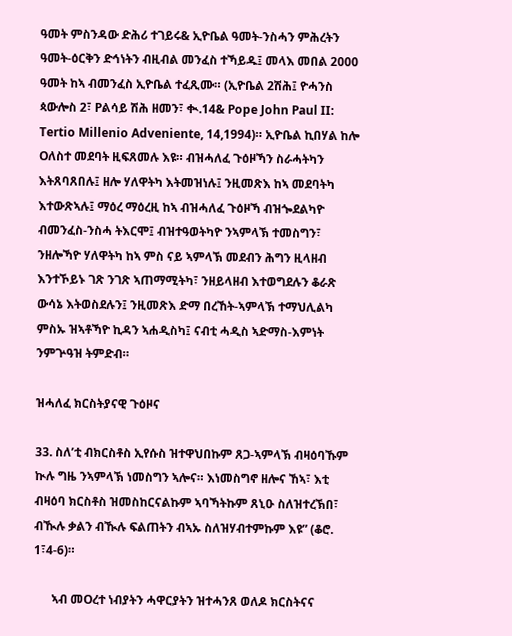ዓመት ምስንዳው ድሕሪ ተገይሩ& ኢዮቤል ዓመት-ንስሓን ምሕረትን ዓመት-ዕርቅን ድኅነትን ብዚብል መንፈስ ተኻይዱ፤ መላእ መበል 2000 ዓመት ከኣ ብመንፈስ ኢዮቤል ተፈጺሙ። (ኢዮቤል 2ሽሕ፤ ዮሓንስ ጳውሎስ 2፣ Pልሳይ ሽሕ ዘመን፣ ቊ.14& Pope John Paul II: Tertio Millenio Adveniente, 14,1994)። ኢዮቤል ኪበሃል ከሎ Oለስተ መደባት ዚፍጸመሉ እዩ። ብዝሓለፈ ጉዕዞኻን ስራሓትካን እትጸባጸበሉ፤ ዘሎ ሃለዋትካ እትመዝነሉ፤ ንዚመጽእ ከኣ መደባትካ እተውጽኣሉ፤ ማዕረ ማዕረዚ ከኣ ብዝሓለፈ ጉዕዞኻ ብዝጐደልካዮ ብመንፈስ-ንስሓ ትእርሞ፤ ብዝተዓወትካዮ ንኣምላኽ ተመስግን፣ ንዘሎኻዮ ሃለዋትካ ከኣ ምስ ናይ ኣምላኽ መደብን ሕግን ዚላዘብ እንተኾይኑ ገጽ ንገጽ ኣጠማሚትካ፣ ንዘይላዘብ እተወግደሉን ቆራጽ ውሳኔ እትወስደሉን፤ ንዚመጽእ ድማ በረኸት-ኣምላኽ ተማህሊልካ ምስኡ ዝኣቶኻዮ ኪዳን ኣሐዲስካ፤ ናብቲ ሓዲስ ኣድማስ-እምነት ንምጕዓዝ ትምድብ።

ዝሓለፈ ክርስትያናዊ ጉዕዞና

33. ስለ’ቲ ብክርስቶስ ኢየሱስ ዝተዋህበኩም ጸጋ-ኣምላኽ ብዛዕባኹም ኲሉ ግዜ ንኣምላኽ ነመስግን ኣሎና። እነመስግኖ ዘሎና ኸኣ፣ እቲ ብዛዕባ ክርስቶስ ዝመስከርናልኩም ኣባኻትኩም ጸኒዑ ስለዝተረኽበ፣ ብዂሉ ቃልን ብዂሉ ፍልጠትን ብኣኡ ስለዝሃብተምኩም እዩ” (ቆሮ. 1፣4-6)።

      ኣብ መOረተ ነብያትን ሓዋርያትን ዝተሓንጸ ወለዶ ክርስትናና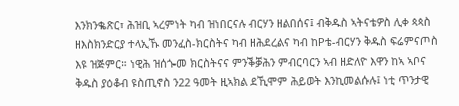እንክንቈጽር፣ ሕዝቢ ኣረምነት ካብ ዝነበርናሉ ብርሃን ዘልበሰና፤ ብቅዱስ ኣትናቴዎስ ሊቀ ጳጳስ ዘእስክንድርያ ተላኢኹ መንፈስ-ክርስትና ካብ ዘሕደረልና ካብ ከPቴ-ብርሃን ቅዱስ ፍሬምናጦስ እዩ ዝጅምር። ነዊሕ ዝሰጐመ ክርስትናና ምንቕቓሕን ምብርባርን ኣብ ዘድለዮ እዋን ከኣ ኣቦና ቅዱስ ያዕቆብ ዩስጢኖስ ን22 ዓመት ዚኣክል ደኺሞም ሕይወት እንኪመልሱሉ፤ ነቲ ጥንታዊ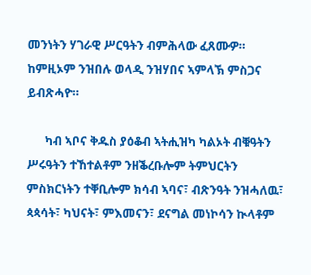መንነትን ሃገራዊ ሥርዓትን ብምሕላው ፈጸሙዎ። ከምዚኦም ንዝበሉ ወላዲ ንዝሃበና ኣምላኽ ምስጋና ይብጽሓዮ።

      ካብ ኣቦና ቅዱስ ያዕቆብ ኣትሒዝካ ካልኦት ብቑዓትን ሥሩዓትን ተኸተልቶም ንዘቕረቡሎም ትምህርትን ምስክርነትን ተቐቢሎም ክሳብ ኣባና፣ ብጽንዓት ንዝሓለዉ፣ ጳጳሳት፣ ካህናት፣ ምእመናን፣ ደናግል መነኮሳን ኲላቶም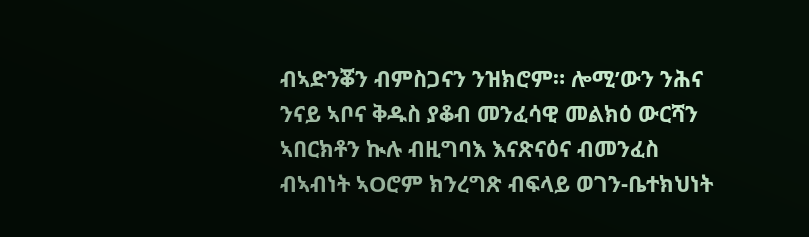ብኣድንቖን ብምስጋናን ንዝክሮም። ሎሚ’ውን ንሕና ንናይ ኣቦና ቅዱስ ያቆብ መንፈሳዊ መልክዕ ውርሻን ኣበርክቶን ኲሉ ብዚግባእ እናጽናዕና ብመንፈስ ብኣብነት ኣOሮም ክንረግጽ ብፍላይ ወገን-ቤተክህነት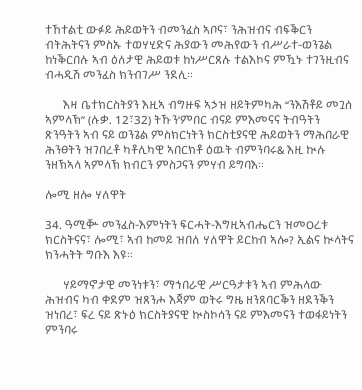ተኸተልቲ ውፉይ ሕይወትን ብመንፈስ ኣቦና፣ ንሕዝብና ብፍቕርን ብትሕትናን ምስኡ ተወሃሂድና ሕያውን መሕየውን ብሥራተ-ወንጌል ከነቕርበሉ ኣብ ዕለታዊ ሕይወቱ ከነሥርጸሉ ተልእኮና ምዃኑ ተገንዚብና ብሓዲሽ መንፈስ ክንብገሥ ንደሊ።

      እዛ ቤተክርስትያን እዚኣ ብግዙፍ ኣኃዝ ዘይትምካሕ “ንእሽቶይ መጓሰ ኣምላኽ” (ሉቃ. 12፣32) ትኹን’ምበር ብናይ ምእመናና ትብዓትን ጽንዓትን ኣብ ናይ ወንጌል ምስክርነትን ክርስቲያናዊ ሕይወትን ማሕበራዊ ሕንፀትን ዝገበረቶ ካቶሊካዊ ኣበርክቶ ዕዉት ብምንባሩ& እዚ ኲሉ ንዘኽኣላ ኣምላኽ ክብርን ምስጋናን ምሃብ ይግባእ።

ሎሚ ዘሎ ሃለዋት

34. ዓሚቝ መንፈስ-እምነትን ፍርሓት-እግዚኣብሔርን ዝመOረቱ ክርስትናና፣ ሎሚ፣ ኣብ ከመይ ዝበለ ሃለዋት ይርከብ ኣሎ? ኢልና ኲላትና ክንሓትት ግቡእ እዩ።

      ሃይማኖታዊ መንነቱን፣ ማኅበራዊ ሥርዓታቱን ኣብ ምሕላው ሕዝብና ካብ ቀደም ዝጸንሖ እጃም ወትሩ ግዜ ዘንጸባርቕን ዘደንቕን ዝነበረ፣ ፍረ ናይ ጽኑዕ ክርስትያናዊ ኲስኮሳን ናይ ምእመናን ተወፋይነትን ምንባሩ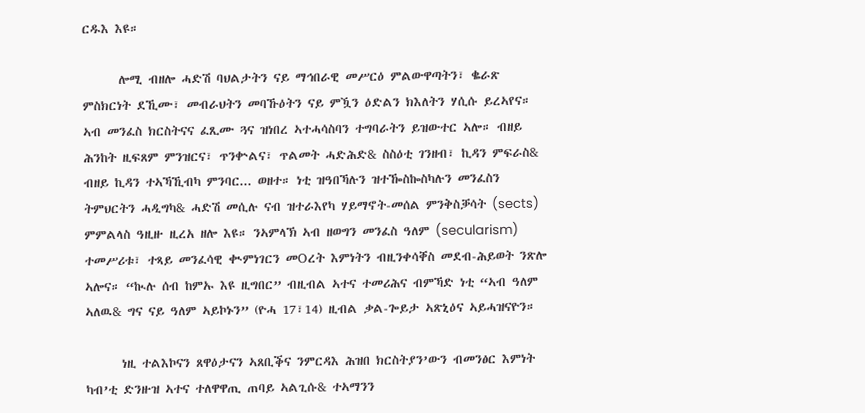ርዱእ እዩ።

      ሎሚ ብዘሎ ሓድሽ ባህልታትን ናይ ማኅበራዊ መሥርዕ ምልውዋጣትን፣ ቈራጽ ምስክርነት ደኺሙ፣ መብራህትን መባኹዕትን ናይ ምዃን ዕድልን ክእለትን ሃሲሱ ይረኣየና። ኣብ መንፈስ ክርስትናና ፈጺሙ ጓና ዝነበረ ኣተሓሳስባን ተግባራትን ይዝውተር ኣሎ። ብዘይ ሕንከት ዚፍጸም ምንዝርና፣ ጥንቍልና፣ ጥልመት ሓድሕድ& ስስዕቲ ገንዘብ፣ ኪዳን ምፍራስ& ብዘይ ኪዳን ተኣኻኺብካ ምንባር... ወዘተ። ነቲ ዝዓበኻሉን ዝተዀስኰስካሉን መንፈስን ትምህርትን ሓዲግካ& ሓድሽ መሲሉ ናብ ዝተራእየካ ሃይማኖት-መሰል ምንቅስቓሳት (sects) ምምልላስ ዓዚዙ ዚረአ ዘሎ እዩ። ንኣምላኽ ኣብ ዘወግን መንፈስ ዓለም (secularism) ተመሥሪቱ፣ ተጻይ መንፈሳዊ ቊምነገርን መOረት እምነትን ብዚንቀሳቐስ መደብ-ሕይወት ንጽሎ ኣሎና። “ኲሉ ሰብ ከምኡ እዩ ዚግበር” ብዚብል ኣተና ተመሪሕና ብምኻድ ነቲ “ኣብ ዓለም ኣለዉ& ግና ናይ ዓለም ኣይኮኑን” (ዮሓ 17፣14) ዚብል ቃል-ጐይታ ኣጽኒዕና ኣይሓዝናዮን።

      ነዚ ተልእኮናን ጸዋዕታናን ኣጸቢቕና ንምርዳእ ሕዝበ ክርስትያን’ውን ብመንፅር እምነት ካብ’ቲ ድንዙዝ ኣተና ተለዋዋጢ ጠባይ ኣልጊሱ& ተኣማንን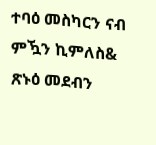ተባዕ መስካርን ናብ ምዃን ኪምለስ& ጽኑዕ መደብን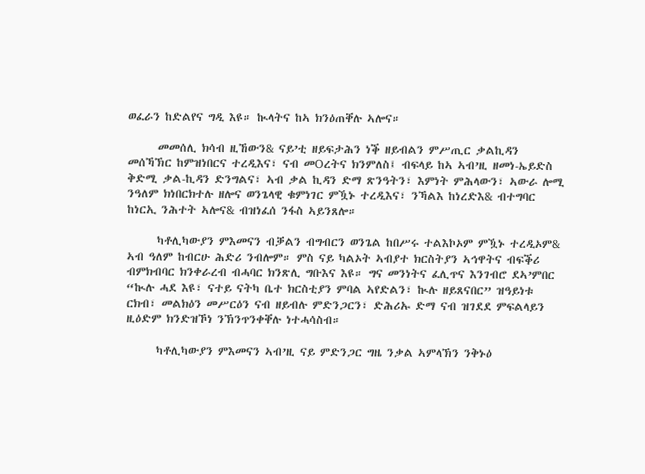ወፈራን ከድልየና ግዲ እዩ። ኲላትና ከኣ ክንዕጠቐሉ ኣሎና።

      መመሰሊ ክሳብ ዚኸውን& ናይ’ቲ ዘይፍታሕን ነቕ ዘይብልን ምሥጢር ቃልኪዳን መሰኻኽር ከምዝነበርና ተረዲእና፣ ናብ መOረትና ክንምለስ፤ ብፍላይ ከኣ ኣብ’ዚ ዘመነ-ኤይድስ ቅድሚ ቃል-ኪዳን ድንግልና፣ ኣብ ቃል ኪዳን ድማ ጽንዓትን፣ እምነት ምሕላውን፣ ኣውራ ሎሚ ንዓለም ክነበርክተሉ ዘሎና ወንጌላዊ ቁምነገር ምዃኑ ተረዲእና፣ ንኻልእ ከነረድእ& ብተግባር ከነርኢ ንሕተት ኣሎና& ብዝነፈሰ ንፋስ ኣይንጸሎ።

      ካቶሊካውያን ምእመናን ብቓልን ብግብርን ወንጌል ከበሥሩ ተልእኮኦም ምዃኑ ተረዲኦም& ኣብ ዓለም ከብርሁ ሕድሪ ንብሎም። ምስ ናይ ካልኦት ኣብያተ ክርስትያን ኣኅዋትና ብፍቕሪ ብምክብባር ክንቀራረብ ብሓባር ክንጽሊ ግቡእና እዩ። ግና መንነትና ፈሊጥና እንገብሮ ደኣ’ምበር “ኲሉ ሓደ እዩ፣ ናተይ ናትካ ቤተ ክርስቲያን ምባል ኣየድልን፣ ኲሉ ዘይጸናበር” ዝዓይነቱ ርክብ፣ መልክዕን መሥርዕን ናብ ዘይብሉ ምድንጋርን፣ ድሕሪኡ ድማ ናብ ዝገደደ ምፍልላይን ዚዕድም ክንድዝኾነ ንኽንጥንቀቐሉ ነተሓሳስብ።

      ካቶሊካውያን ምእመናን ኣብ’ዚ ናይ ምድንጋር ግዜ ንቃል ኣምላኽን ንቅኑዕ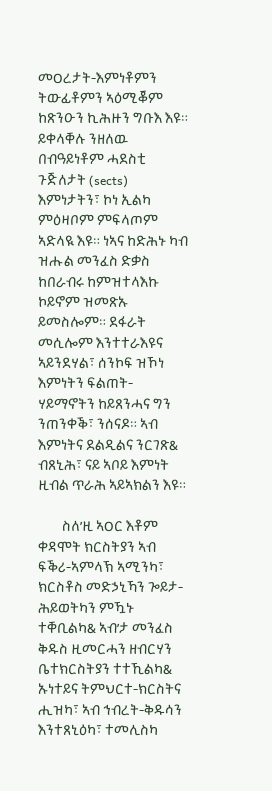መOረታት-እምነቶምን ትውፊቶምን ኣዕሚቖም ከጽንዑን ኪሕዙን ግቡእ እዩ። ይቀላቐሉ ንዘለዉ በብዓይነቶም ሓደስቲ ጉጅለታት (sects) እምነታትን፣ ኮነ ኢልካ ምዕዛቦም ምፍላጦም ኣድላዪ እዩ። ነኣና ከድሕኑ ካብ ዝሑል መንፈስ ድቃስ ከበራብሩ ከምዝተላእኩ ኮይኖም ዝመጽኡ ይመስሎም። ደፋራት መሲሎም እንተተራእዩና ኣይንደሃል፣ ሰንኮፍ ዝኾነ እምነትን ፍልጠት-ሃይማኖትን ከይጸንሓና ግን ንጠንቀቕ፣ ንሰናዶ። ኣብ እምነትና ደልዲልና ንርገጽ& ብጸኒሕ፣ ናይ ኣቦይ እምነት ዚብል ጥራሕ ኣይኣክልን እዩ።

        ስለ’ዚ ኣOር እቶም ቀዳሞት ክርስትያን ኣብ ፍቕሪ-ኣምላኽ ኣሚንካ፣ ክርስቶስ መድኃኒኻን ጐይታ-ሕይወትካን ምዃኑ ተቐቢልካ& ኣብ’ታ መንፈስ ቅዱስ ዚመርሓን ዘብርሃን ቤተክርስትያን ተተኺልካ& ኡነተይና ትምህርተ-ክርስትና ሒዝካ፣ ኣብ ኅብረት-ቅዱሳን እንተጸኒዕካ፣ ተመሊስካ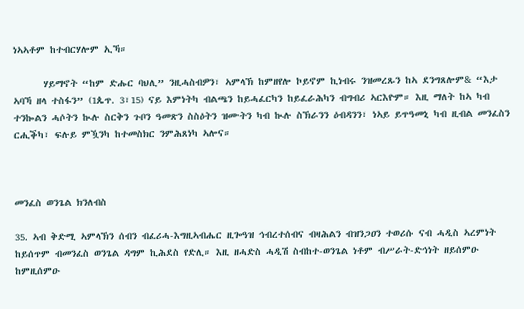ነኣኣቶም ከተብርሃሎም ኢኻ።

      ሃይማኖት “ከም ድሑር ባህሊ” ንዚሓስብዎን፣ ኣምላኽ ከምዘየሎ ኮይኖም ኪነብሩ ንዝመረጹን ከኣ ደንግጸሎም& “እታ ኣባኻ ዘላ ተስፋን” (1ጴጥ. 3፣15) ናይ እምነትካ ብልጫን ከይሓፈርካን ከይፈራሕካን ብግብሪ ኣርእዮም። እዚ ማለት ከኣ ካብ ተንኰልን ሓሶትን ኲሉ ስርቅን ጉቦን ዓመጽን ስስዕትን ዝሙትን ካብ ኲሉ ስኽራንን ዕብዳንን፣ ነኣይ ይጥዓመኒ ካብ ዚብል መንፈስን ርሒቕካ፣ ፍሉይ ምዃንካ ከተመስክር ንምሕጸነካ ኣሎና።



መንፈስ ወንጌል ክንለብስ

35. ኣብ ቅድሚ ኣምላኽን ሰብን ብፈሪሓ-እግዚኣብሔር ዚጐዓዝ ኅብረተሰብና ብዛሕልን ብዝንጋዐን ተወሪሱ ናብ ሓዲስ ኣረምነት ከይሰጥም ብመንፈስ ወንጌል ዳግም ኪሕደስ የድሊ። እዚ ዘሓድስ ሓዲሽ ስብከተ-ወንጌል ነቶም ብሥራት-ድኅነት ዘይሰምዑ ከምዚሰምዑ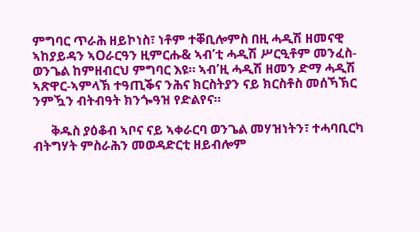ምግባር ጥራሕ ዘይኮነስ፣ ነቶም ተቐቢሎምስ በዚ ሓዲሽ ዘመናዊ ኣከያይዳን ኣOራርዓን ዚምርሑ& ኣብ’ቲ ሓዲሽ ሥርዒቶም መንፈስ-ወንጌል ከምዘብርህ ምግባር እዩ። ኣብ’ዚ ሓዲሽ ዘመን ድማ ሓዲሽ ኣጽዋር-ኣምላኽ ተዓጢቕና ንሕና ክርስትያን ናይ ክርስቶስ መሰኻኽር ንምዃን ብትብዓት ክንጐዓዝ የድልየና።

      ቅዱስ ያዕቆብ ኣቦና ናይ ኣቀራርባ ወንጌል መሃዝነትን፣ ተሓባቢርካ ብትግሃት ምስራሕን መወዳድርቲ ዘይብሎም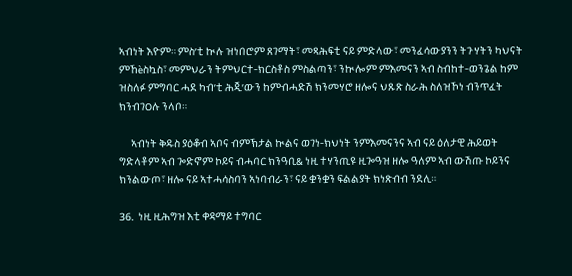ኣብነት እዮም። ምስ’ቲ ኲሉ ዝነበሮም ጸገማት፣ መጻሕፍቲ ናይ ምድላው፣ መንፈሳውያንን ትጉሃትን ካህናት ምኸèስኳስ፣ መምህራን ትምህርተ-ክርስቶስ ምስልጣን፣ ንኲሎም ምእመናን ኣብ ስብከተ-ወንጌል ከም ዝስለፉ ምግባር ሓደ ካብ’ቲ ሕጂ’ውን ከምብሓድሽ ክንመሃሮ ዘሎና ህጹጽ ስራሕ ስለዝኾነ ብንጥፈት ክንብገOሉ ንላቦ።

      ኣብነት ቅዱስ ያዕቆብ ኣቦና ብምኽታል ኲልና ወገነ-ክህነት ንምእመናንና ኣብ ናይ ዕለታዊ ሕይወት ግድላቶም ኣብ ጐድኖም ኮይና ብሓባር ክንዓቢ& ነዚ ተሃንጢዩ ዚጐዓዝ ዘሎ ዓለም ኣብ ውሽጡ ኮይንና ክንልውጦ፣ ዘሎ ናይ ኣተሓሳስባን ኣነባብራን፣ ናይ ቋንቋን ፍልልያት ክነጽብብ ንደሊ።

36.  ነዚ ዚሕግዝ እቲ ቀዳማይ ተግባር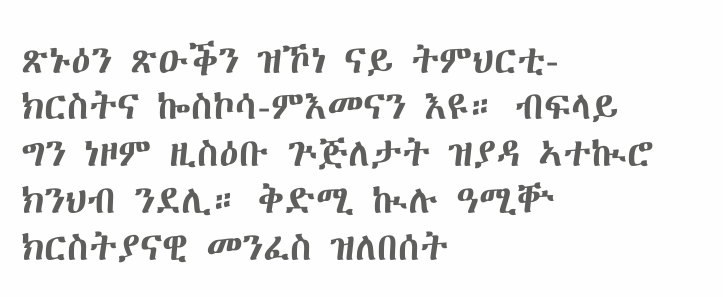ጽኑዕን ጽዑቕን ዝኾነ ናይ ትምህርቲ-ክርስትና ኰስኮሳ-ምእመናን እዩ። ብፍላይ ግን ነዞም ዚስዕቡ ጕጅለታት ዝያዳ ኣተኲሮ ክንህብ ንደሊ። ቅድሚ ኲሉ ዓሚቝ ክርስትያናዊ መንፈስ ዝለበሰት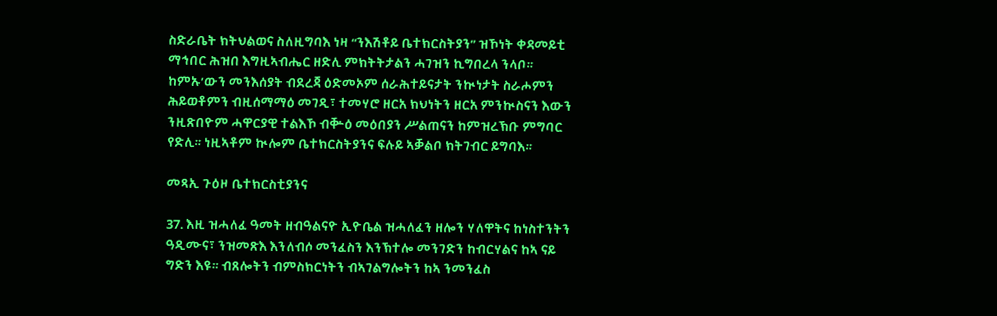ስድራቤት ክትህልወና ስለዚግባእ ነዛ “ንእሽቶይ ቤተክርስትያን” ዝኾነት ቀዳመይቲ ማኅበር ሕዝበ እግዚኣብሔር ዘድሊ ምክትትታልን ሓገዝን ኪግበረላ ንላቦ። ከምኡ’ውን መንእሰያት ብደረጃ ዕድመኦም ሰራሕተይናታት ንኲነታት ስራሖምን ሕይወቶምን ብዚሰማማዕ መገዲ፣ ተመሃሮ ዘርአ ክህነትን ዘርአ ምንኲስናን እውን ንዚጽበዮም ሓዋርያዊ ተልእኾ ብቝዕ መዕበያን ሥልጠናን ከምዝረኽቡ ምግባር የድሊ። ነዚኣቶም ኲሎም ቤተክርስትያንና ፍሉይ ኣቓልቦ ክትገብር ይግባእ።

መጻኢ ጉዕዞ ቤተክርስቲያንና

37. እዚ ዝሓለፈ ዓመት ዘብዓልናዮ ኢዮቤል ዝሓለፈን ዘሎን ሃለዋትና ከነስተንትን ዓዲሙና፣ ንዝመጽእ እንለብሶ መንፈስን እንኽተሎ መንገድን ከብርሃልና ከኣ ናይ ግድን እዩ። ብጸሎትን ብምስክርነትን ብኣገልግሎትን ከኣ ንመንፈስ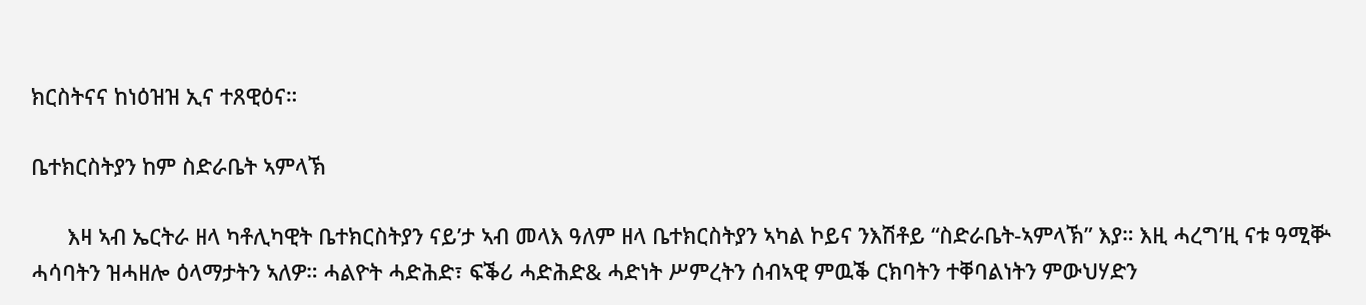ክርስትናና ከነዕዝዝ ኢና ተጸዊዕና።

ቤተክርስትያን ከም ስድራቤት ኣምላኽ

      እዛ ኣብ ኤርትራ ዘላ ካቶሊካዊት ቤተክርስትያን ናይ’ታ ኣብ መላእ ዓለም ዘላ ቤተክርስትያን ኣካል ኮይና ንእሽቶይ “ስድራቤት-ኣምላኽ” እያ። እዚ ሓረግ’ዚ ናቱ ዓሚቝ ሓሳባትን ዝሓዘሎ ዕላማታትን ኣለዎ። ሓልዮት ሓድሕድ፣ ፍቕሪ ሓድሕድ& ሓድነት ሥምረትን ሰብኣዊ ምዉቕ ርክባትን ተቐባልነትን ምውህሃድን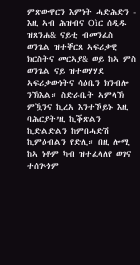ምጽውዋርን እምነት ሓድሕድን - እዚ ኣብ ሕዝብና Oìር ሰዲዱ ዝጸንሐ& ናይቲ ብመንፈስ ወንጌል ዝተቐርጸ ኣፍሪቃዊ ክርስትና መርኣያ& ወይ ከኣ ምስ ወንጌል ናይ ዝተወሃሃደ ኣፍሪቃውነትና ሳዕቤን ክንብሎ ንኽእል። ስድራቤት ኣምላኽ ምዃንና ኪረአ እንተኾይኑ እዚ ባሕርያት’ዚ ኪቕጽልን ኪድልድልን ከምበሓድሽ ኪምዕብልን የድሊ። በዚ ሎሚ ከኣ ነቶም ካብ ዝተፈላለየ ወገና ተሰጕጎም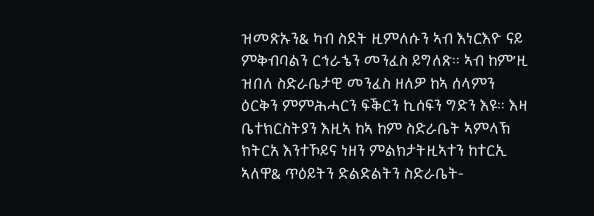ዝመጽኡን& ካብ ስደት ዚምለሱን ኣብ እነርእዮ ናይ ምቅብባልን ርኅራኄን መንፈስ ይግለጽ። ኣብ ከም’ዚ ዝበለ ስድራቤታዊ መንፈስ ዘለዎ ከኣ ሰላምን ዕርቅን ምምሕሓርን ፍቕርን ኪሰፍን ግድን እዩ። እዛ ቤተክርስትያን እዚኣ ከኣ ከም ስድራቤት ኣምላኽ ክትርአ እንተኾይና ነዘን ምልክታትዚኣተን ከተርኢ ኣለዋ& ጥዕይትን ድልድልትን ስድራቤት-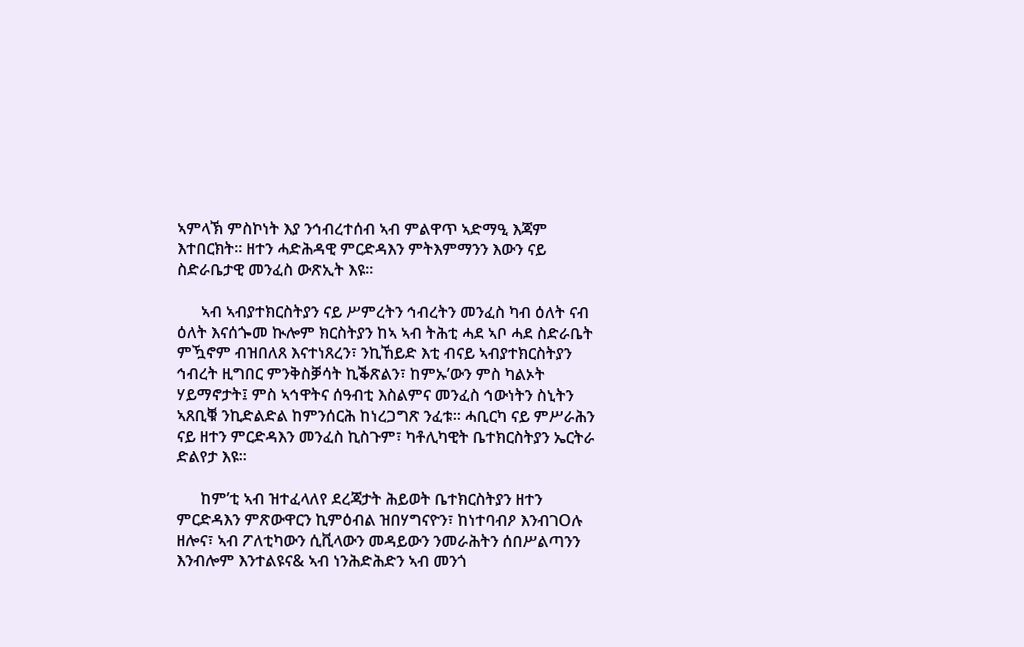ኣምላኽ ምስኮነት እያ ንኅብረተሰብ ኣብ ምልዋጥ ኣድማዒ እጃም እተበርክት። ዘተን ሓድሕዳዊ ምርድዳእን ምትእምማንን እውን ናይ ስድራቤታዊ መንፈስ ውጽኢት እዩ።

      ኣብ ኣብያተክርስትያን ናይ ሥምረትን ኅብረትን መንፈስ ካብ ዕለት ናብ ዕለት እናሰጐመ ኲሎም ክርስትያን ከኣ ኣብ ትሕቲ ሓደ ኣቦ ሓደ ስድራቤት ምዃኖም ብዝበለጸ እናተነጸረን፣ ንኪኸይድ እቲ ብናይ ኣብያተክርስትያን ኅብረት ዚግበር ምንቅስቓሳት ኪቕጽልን፣ ከምኡ’ውን ምስ ካልኦት ሃይማኖታት፤ ምስ ኣኅዋትና ሰዓብቲ እስልምና መንፈስ ኅውነትን ስኒትን ኣጸቢቑ ንኪድልድል ከምንሰርሕ ከነረጋግጽ ንፈቱ። ሓቢርካ ናይ ምሥራሕን ናይ ዘተን ምርድዳእን መንፈስ ኪስጉም፣ ካቶሊካዊት ቤተክርስትያን ኤርትራ ድልየታ እዩ።

      ከም’ቲ ኣብ ዝተፈላለየ ደረጃታት ሕይወት ቤተክርስትያን ዘተን ምርድዳእን ምጽውዋርን ኪምዕብል ዝበሃግናዮን፣ ከነተባብዖ እንብገOሉ ዘሎና፣ ኣብ ፖለቲካውን ሲቪላውን መዳይውን ንመራሕትን ሰበሥልጣንን እንብሎም እንተልዩና& ኣብ ነንሕድሕድን ኣብ መንጎ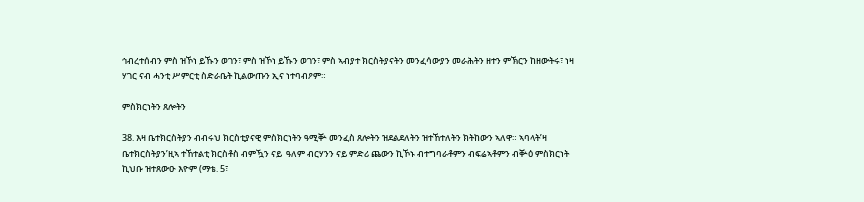ኅብረተሰብን ምስ ዝኾነ ይኹን ወገን፣ ምስ ዝኾነ ይኹን ወገን፣ ምስ ኣብያተ ክርስትያናትን መንፈሳውያን መራሕትን ዘተን ምኽርን ከዘውትሩ፣ ነዛ ሃገር ናብ ሓንቲ ሥምርቲ ስድራቤት ኪልውጡን ኢና ነተባብዖም።

ምስክርነትን ጸሎትን

38. እዛ ቤተክርስትያን ብብሩህ ክርስቲያናዊ ምስክርነትን ዓሚቝ መንፈስ ጸሎትን ዝደልደለትን ዝተኸተለትን ክትከውን ኣለዋ። ኣባላት’ዛ ቤተክርስትያን’ዚኣ ተኸተልቲ ክርስቶስ ብምዃን ናይ  ዓለም ብርሃንን ናይ ምድሪ ጨውን ኪኾኑ ብተግባራቶምን ብፍሬኣቶምን ብቝዕ ምስክርነት ኪህቡ ዝተጸውዑ እዮም (ማቴ. 5፣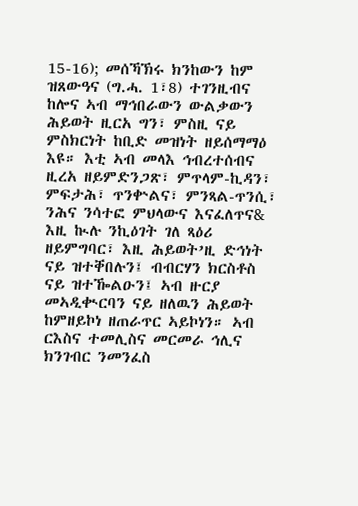15-16); መሰኻኽሩ ክንከውን ከም ዝጸውዓና (ግ.ሓ. 1፣8) ተገንዚብና ከሎና ኣብ ማኅበራውን ውልቃውን ሕይወት ዚርአ ግን፣ ምስዚ ናይ ምስክርነት ከቢድ መዝነት ዘይሰማማዕ እዩ። እቲ ኣብ መላእ ኅብረተሰብና ዚረአ ዘይምድንጋጽ፣ ምጥላም-ኪዳን፣ ምፍታሕ፣ ጥንቍልና፣ ምንጻል-ጥንሲ፣ ንሕና ንሳተፎ ምህላውና እናፈለጥና& እዚ ኲሉ ንኪዕገት ገለ ጻዕሪ ዘይምግባር፣ እዚ ሕይወት’ዚ ድኅነት ናይ ዝተቐበሉን፤ ብብርሃን ክርስቶስ ናይ ዝተዀልዑን፤ ኣብ ዙርያ መኣዲቊርባን ናይ ዘለዉን ሕይወት ከምዘይኮነ ዘጠራጥር ኣይኮነን። ኣብ ርእስና ተመሊስና መርመራ ኅሊና ክንገብር ንመንፈስ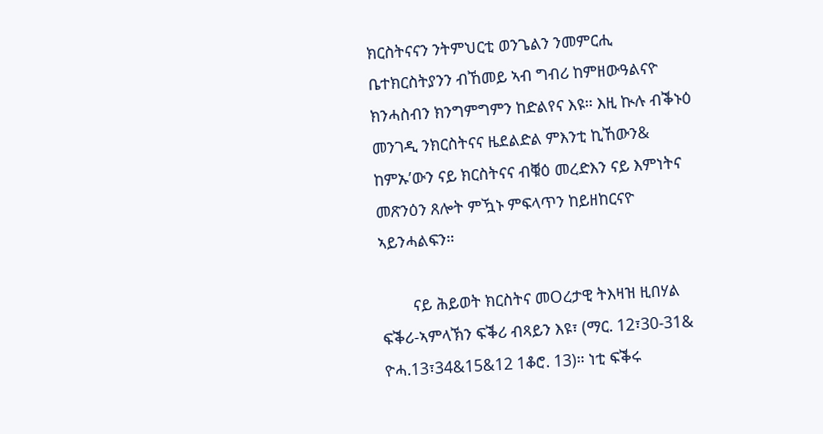ክርስትናናን ንትምህርቲ ወንጌልን ንመምርሒ ቤተክርስትያንን ብኸመይ ኣብ ግብሪ ከምዘውዓልናዮ ክንሓስብን ክንግምግምን ከድልየና እዩ። እዚ ኲሉ ብቕኑዕ መንገዲ ንክርስትናና ዜደልድል ምእንቲ ኪኸውን& ከምኡ’ውን ናይ ክርስትናና ብቑዕ መረድእን ናይ እምነትና መጽንዕን ጸሎት ምዃኑ ምፍላጥን ከይዘከርናዮ ኣይንሓልፍን።

        ናይ ሕይወት ክርስትና መOረታዊ ትእዛዝ ዚበሃል ፍቕሪ-ኣምላኽን ፍቕሪ ብጻይን እዩ፣ (ማር. 12፣30-31& ዮሓ.13፣34&15&12 1ቆሮ. 13)። ነቲ ፍቕሩ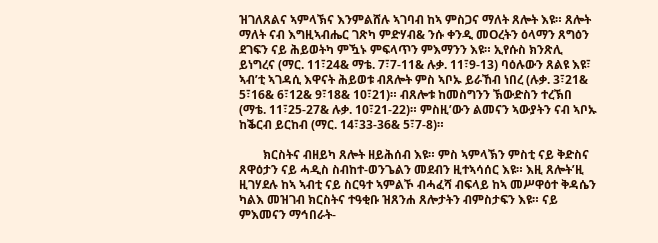ዝገለጸልና ኣምላኽና እንምልሸሉ ኣገባብ ከኣ ምስጋና ማለት ጸሎት እዩ። ጸሎት ማለት ናብ እግዚኣብሔር ገጽካ ምድሃብ& ንሱ ቀንዲ መOረትን ዕላማን ጸግዕን ደገፍን ናይ ሕይወትካ ምዃኑ ምፍላጥን ምእማንን እዩ። ኢየሱስ ክንጽሊ ይነግረና (ማር. 11፣24& ማቴ. 7፣7-11& ሉቃ. 11፣9-13) ባዕሉውን ጸልዩ እዩ፣ ኣብ’ቲ ኣገዳሲ እዋናት ሕይወቱ ብጸሎት ምስ ኣቦኡ ይራኸብ ነበረ (ሉቃ. 3፣21& 5፣16& 6፣12& 9፣18& 10፣21)። ብጸሎቱ ከመስግንን ኽውድስን ተረኽበ (ማቴ. 11፣25-27& ሉቃ. 10፣21-22)። ምስዚ’ውን ልመናን ኣውያትን ናብ ኣቦኡ ከቕርብ ይርከብ (ማር. 14፣33-36& 5፣7-8)።

        ክርስትና ብዘይካ ጸሎት ዘይሕሰብ እዩ። ምስ ኣምላኽን ምስቲ ናይ ቅድስና ጸዋዕታን ናይ ሓዲስ ስብከተ-ወንጌልን መደብን ዚተኣሳሰር እዩ። እዚ ጸሎት’ዚ ዚገሃደሉ ከኣ ኣብቲ ናይ ስርዓተ ኣምልኾ ብሓፈሻ ብፍላይ ከኣ መሥዋዕተ ቅዳሴን ካልእ መዝገብ ክርስትና ተዓቂቡ ዝጸንሐ ጸሎታትን ብምስታፍን እዩ። ናይ ምእመናን ማኅበራት-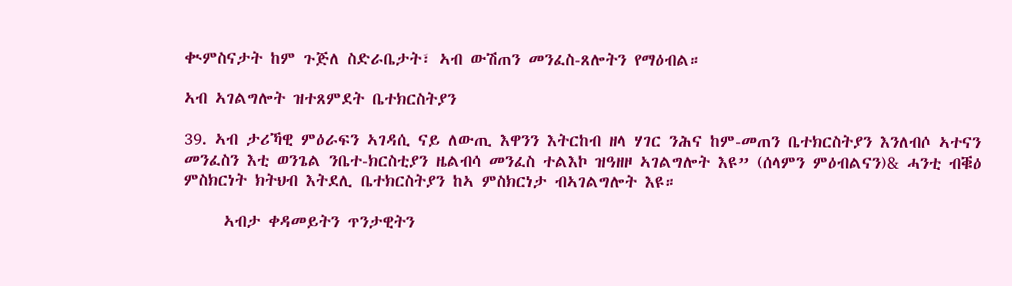ቊምስናታት ከም ጉጅለ ስድራቤታት፣ ኣብ ውሽጠን መንፈስ-ጸሎትን የማዕብል።

ኣብ ኣገልግሎት ዝተጸምደት ቤተክርስትያን

39. ኣብ ታሪኻዊ ምዕራፍን ኣገዳሲ ናይ ለውጢ እዋንን እትርከብ ዘላ ሃገር ንሕና ከም-መጠን ቤተክርስትያን እንለብሶ ኣተናን መንፈስን እቲ ወንጌል ንቤተ-ክርስቲያን ዜልብሳ መንፈስ ተልእኮ ዝዓዘዞ ኣገልግሎት እዩ” (ሰላምን ምዕብልናን)& ሓንቲ ብቑዕ ምስክርነት ክትህብ እትደሊ ቤተክርስትያን ከኣ ምስክርነታ ብኣገልግሎት እዩ።

     ኣብታ ቀዳመይትን ጥንታዊትን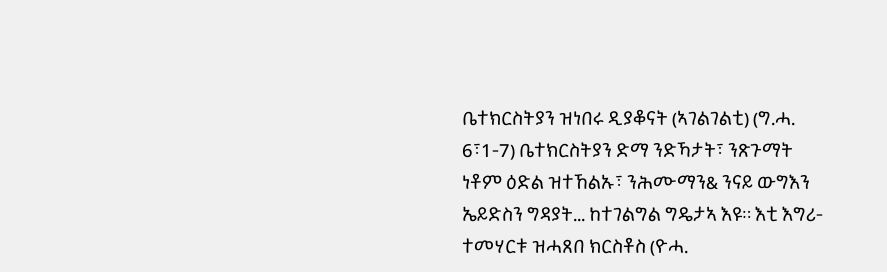ቤተክርስትያን ዝነበሩ ዲያቆናት (ኣገልገልቲ) (ግ.ሓ. 6፣1-7) ቤተክርስትያን ድማ ንድኻታት፣ ንጽጉማት ነቶም ዕድል ዝተኸልኡ፣ ንሕሙማን& ንናይ ውግእን ኤይድስን ግዳያት... ከተገልግል ግዴታኣ እዩ። እቲ እግሪ-ተመሃርቱ ዝሓጸበ ክርስቶስ (ዮሓ.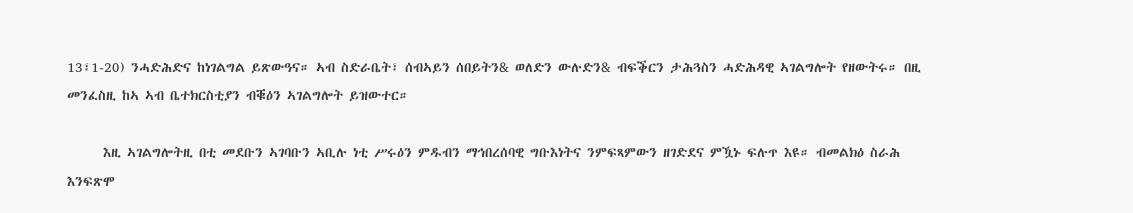13፣1-20) ንሓድሕድና ከነገልግል ይጽውዓና። ኣብ ስድራቤት፣ ሰብኣይን ሰበይትን& ወለድን ውሉድን& ብፍቕርን ታሕጓስን ሓድሕዳዊ ኣገልግሎት የዘውትሩ። በዚ መንፈስዚ ከኣ ኣብ ቤተክርስቲያን ብቑዕን ኣገልግሎት ይዝውተር።

      እዚ ኣገልግሎትዚ በቲ መደቡን ኣገባቡን ኣቢሉ ነቲ ሥሩዕን ምዱብን ማኅበረሰባዊ ግቡእነትና ንምፍጻምውን ዘገድደና ምዃኑ ፍሉጥ እዩ። ብመልክዕ ስራሕ እንፍጽሞ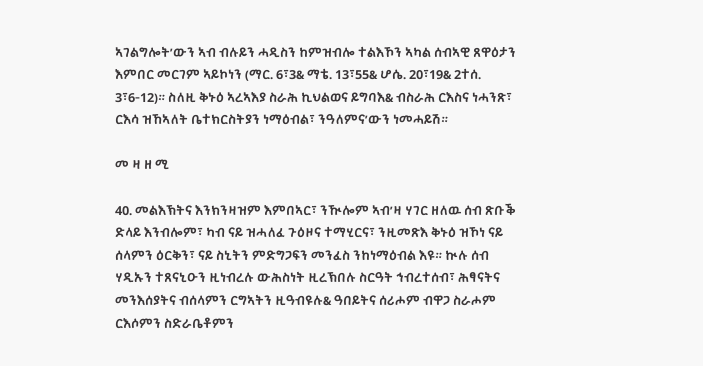ኣገልግሎት’ውን ኣብ ብሉይን ሓዲስን ከምዝብሎ ተልእኾን ኣካል ሰብኣዊ ጸዋዕታን እምበር መርገም ኣይኮነን (ማር. 6፣3& ማቴ. 13፣55& ሆሴ. 20፣19& 2ተሰ. 3፣6-12)። ስለዚ ቅኑዕ ኣረኣእያ ስራሕ ኪህልወና ይግባእ& ብስራሕ ርእስና ነሓንጽ፣ ርእሳ ዝኸኣለት ቤተክርስትያን ነማዕብል፣ ንዓለምና’ውን ነመሓይሽ።

መ ዛ ዘ ሚ

40. መልእኽትና እንክንዛዝም እምበኣር፣ ንዂሎም ኣብ’ዛ ሃገር ዘለዉ ሰብ ጽቡቕ ድላይ እንብሎም፣ ካብ ናይ ዝሓለፈ ጉዕዞና ተማሂርና፣ ንዚመጽእ ቅኑዕ ዝኾነ ናይ ሰላምን ዕርቅን፣ ናይ ስኒትን ምድግጋፍን መንፈስ ንከነማዕብል እዩ። ኲሉ ሰብ ሃዲኡን ተጸናኒዑን ዚነብረሉ ውሕስነት ዚረኽበሉ ስርዓት ኅብረተሰብ፣ ሕፃናትና መንእሰያትና ብሰላምን ርግኣትን ዚዓብዩሉ& ዓበይትና ሰሪሖም ብዋጋ ስራሖም ርእሶምን ስድራቤቶምን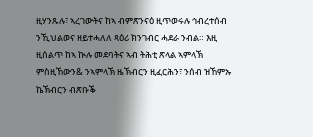ዚሃንጹሉ፣ ኣረገውትና ከኣ ብምጽንናዕ ዚጥወሩሉ ኅብረተሰብ ንኺህልወና ዘይተሓለለ ጻዕሪ ክንገብር ሓደራ ንብል። እዚ ዚሰልጥ ከኣ ኲሉ መደባትና ኣብ ትሕቲ ጽላል ኣምላኽ ምስዚኸውን& ንኣምላኽ ዜኽብርን ዚፈርሕን፣ ንሰብ ዝኸምኡ ኬኽብርን ብጽቡቕ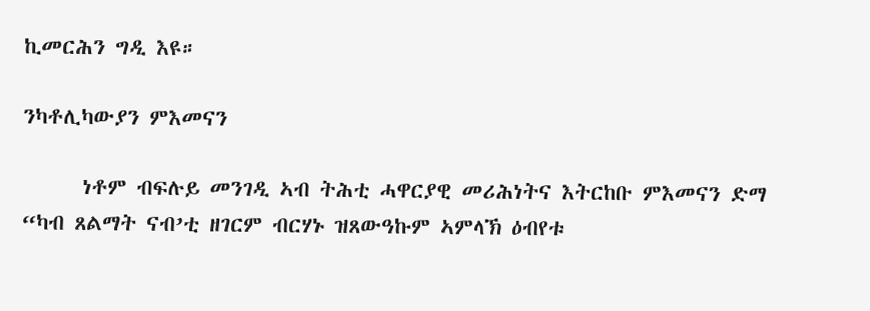ኪመርሕን ግዲ እዩ።

ንካቶሊካውያን ምእመናን

      ነቶም ብፍሉይ መንገዲ ኣብ ትሕቲ ሓዋርያዊ መሪሕነትና እትርከቡ ምእመናን ድማ “ካብ ጸልማት ናብ’ቲ ዘገርም ብርሃኑ ዝጸውዓኩም ኣምላኽ ዕብየቱ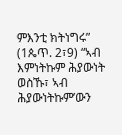ምእንቲ ክትነግሩ” (1ጴጥ. 2፣9) “ኣብ እምነትኩም ሕያውነት ወስኹ፣ ኣብ ሕያውነትኩም’ውን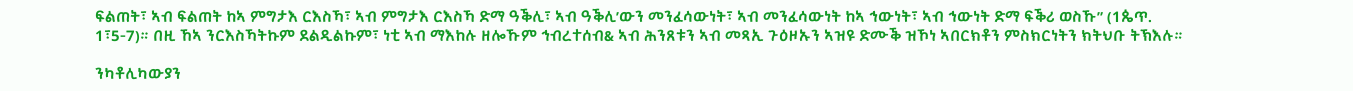ፍልጠት፣ ኣብ ፍልጠት ከኣ ምግታእ ርእስኻ፣ ኣብ ምግታእ ርእስኻ ድማ ዓቕሊ፣ ኣብ ዓቕሊ’ውን መንፈሳውነት፣ ኣብ መንፈሳውነት ከኣ ኅውነት፣ ኣብ ኅውነት ድማ ፍቕሪ ወስኹ” (1ጴጥ. 1፣5-7)። በዚ ኸኣ ንርእስኻትኩም ደልዲልኩም፣ ነቲ ኣብ ማእከሉ ዘሎኹም ኅብረተሰብ& ኣብ ሕንጸቱን ኣብ መጻኢ ጉዕዞኡን ኣዝዩ ድሙቕ ዝኾነ ኣበርክቶን ምስክርነትን ክትህቡ ትኽእሉ።

ንካቶሊካውያን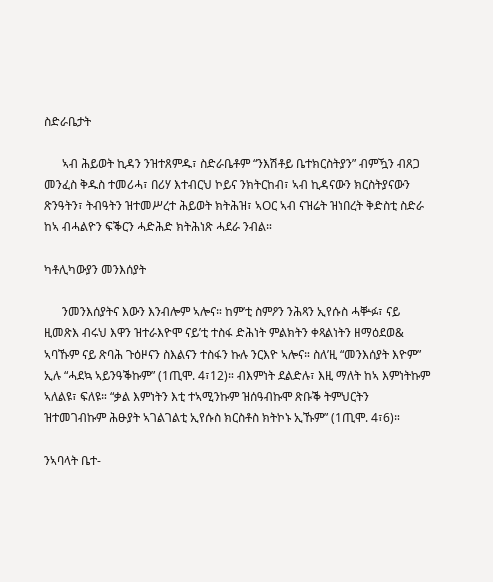ስድራቤታት

      ኣብ ሕይወት ኪዳን ንዝተጸምዱ፣ ስድራቤቶም “ንእሽቶይ ቤተክርስትያን” ብምዃን ብጸጋ መንፈስ ቅዱስ ተመሪሓ፣ በሪሃ እተብርህ ኮይና ንክትርከብ፣ ኣብ ኪዳናውን ክርስትያናውን ጽንዓትን፣ ትብዓትን ዝተመሥረተ ሕይወት ክትሕዝ፣ ኣOር ኣብ ናዝሬት ዝነበረት ቅድስቲ ስድራ ከኣ ብሓልዮን ፍቕርን ሓድሕድ ክትሕነጽ ሓደራ ንብል።

ካቶሊካውያን መንእሰያት

      ንመንእሰያትና እውን እንብሎም ኣሎና። ከም’ቲ ስምዖን ንሕጻን ኢየሱስ ሓቝፉ፣ ናይ ዚመጽእ ብሩህ እዋን ዝተራእዮሞ ናይ’ቲ ተስፋ ድሕነት ምልክትን ቀጻልነትን ዘማዕደወ& ኣባኹም ናይ ጽባሕ ጉዕዞናን ስእልናን ተስፋን ኩሉ ንርእዮ ኣሎና። ስለ’ዚ “መንእሰያት እዮም” ኢሉ “ሓደኳ ኣይንዓቕኩም” (1ጢሞ. 4፣12)። ብእምነት ደልድሉ፣ እዚ ማለት ከኣ እምነትኩም ኣለልዩ፣ ፍለዩ። “ቃል እምነትን እቲ ተኣሚንኩም ዝሰዓብኩሞ ጽቡቕ ትምህርትን ዝተመገብኩም ሕፁያት ኣገልገልቲ ኢየሱስ ክርስቶስ ክትኮኑ ኢኹም” (1ጢሞ. 4፣6)።

ንኣባላት ቤተ-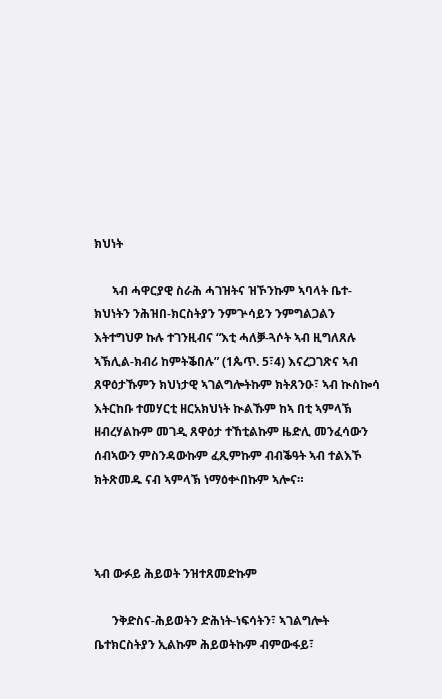ክህነት

      ኣብ ሓዋርያዊ ስራሕ ሓገዝትና ዝኾንኩም ኣባላት ቤተ-ክህነትን ንሕዝበ-ክርስትያን ንምጕሳይን ንምግልጋልን እትተግህዎ ኩሉ ተገንዚብና “እቲ ሓለቓ-ጓሶት ኣብ ዚግለጸሉ ኣኽሊል-ክብሪ ከምትቕበሉ” (1ጴጥ. 5፣4) እናረጋገጽና ኣብ ጸዋዕታኹምን ክህነታዊ ኣገልግሎትኩም ክትጸንዑ፣ ኣብ ኲስኰሳ እትርከቡ ተመሃርቲ ዘርአክህነት ኲልኹም ከኣ በቲ ኣምላኽ ዘብረሃልኩም መገዲ ጸዋዕታ ተኸቲልኩም ዜድሊ መንፈሳውን ሰብኣውን ምስንዳውኩም ፈጺምኩም ብብቕዓት ኣብ ተልእኾ ክትጽመዱ ናብ ኣምላኽ ነማዕቍበኩም ኣሎና።



ኣብ ውፉይ ሕይወት ንዝተጸመድኩም

      ንቅድስና-ሕይወትን ድሕነት-ነፍሳትን፣ ኣገልግሎት ቤተክርስትያን ኢልኩም ሕይወትኩም ብምውፋይ፣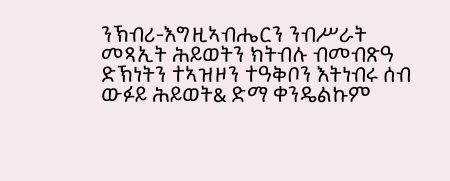ንኽብሪ-እግዚኣብሔርን ንብሥራት መጻኢት ሕይወትን ክትብሉ ብመብጽዓ ድኽነትን ተኣዝዞን ተዓቅቦን እትነብሩ ሰብ ውፉይ ሕይወት& ድማ ቀንዴልኩም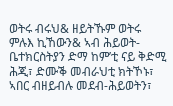ወትሩ ብሩህ& ዘይትኹም ወትሩ ምሉእ ኪኸውን& ኣብ ሕይወት-ቤተክርስትያን ድማ ከም’ቲ ናይ ቅድሚ ሕጂ፣ ድሙቕ መብራህቲ ክትኾኑ፣ ኣበር ብዘይብሉ መደብ-ሕይወትን፣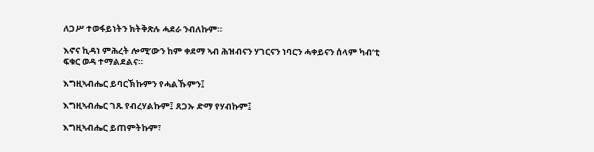ለጋሥ ተወፋይነትን ክትቅጽሉ ሓደራ ንብለኩም።

እኖና ኪዳነ ምሕረት ሎሚ’ውን ከም ቀደማ ኣብ ሕዝብናን ሃገርናን ነባርን ሓቀይናን ሰላም ካብ’ቲ ፍቁር ወዳ ተማልደልና።

እግዚኣብሔር ይባርኽኩምን የሓልኹምን፤

እግዚኣብሔር ገጹ የብረሃልኩም፤ ጸጋኡ ድማ የሃብኩም፤

እግዚኣብሔር ይጠምትኩም፣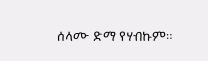ሰላሙ ድማ የሃብኩም።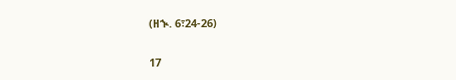(ዘኊ. 6፣24-26)

17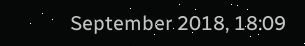September 2018, 18:09